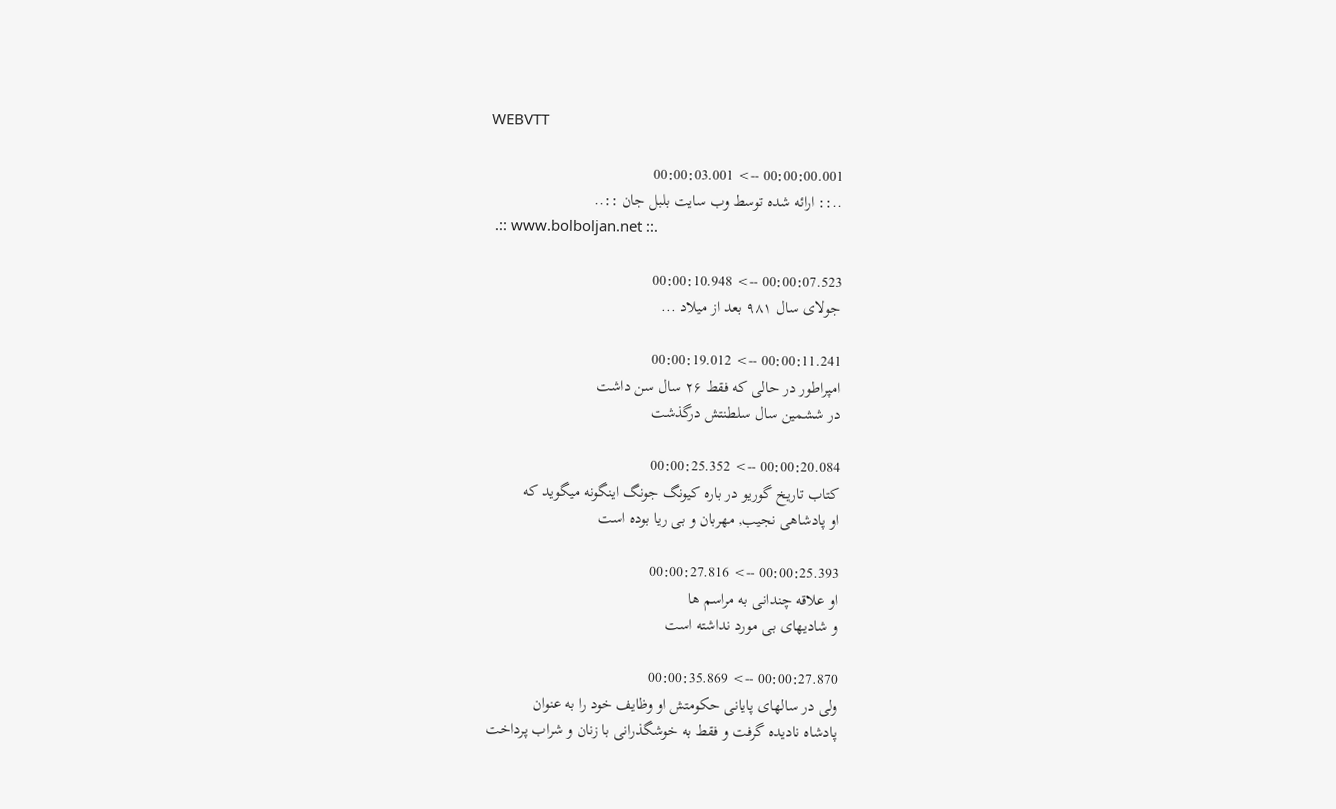WEBVTT

00:00:00.001 --> 00:00:03.001
..:: ارائه شده توسط وب سايت بلبل جان ::..
 .:: www.bolboljan.net ::.

00:00:07.523 --> 00:00:10.948
جولای سال ۹۸۱ بعد از میلاد ...

00:00:11.241 --> 00:00:19.012
امپراطور در حالی که فقط ۲۶ سال سن داشت
در ششمین سال سلطنتش درگذشت

00:00:20.084 --> 00:00:25.352
کتاب تاریخ گوریو در باره کیونگ جونگ اینگونه میگوید که
او پادشاهی نجیب, مهربان و بی ریا بوده است

00:00:25.393 --> 00:00:27.816
او علاقه چندانی به مراسم ها
و شادیهای بی مورد نداشته است

00:00:27.870 --> 00:00:35.869
ولی در سالهای پایانی حکومتش او وظایف خود را به عنوان
پادشاه نادیده گرفت و فقط به خوشگذرانی با زنان و شراب پرداخت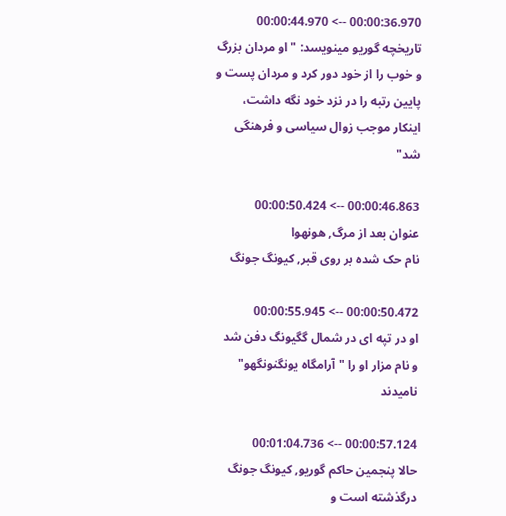00:00:36.970 --> 00:00:44.970
تاریخچه گوریو مینویسد: "او مردان بزرگ و خوب را از خود دور کرد و مردان پست و پایین رتبه را در نزد خود نگه داشت، اینکار موجب زوال سیاسی و فرهنگی شد"

00:00:46.863 --> 00:00:50.424
عنوان بعد از مرگ, هونهوا
نام حک شده بر روی قبر, کیونگ جونگ

00:00:50.472 --> 00:00:55.945
او در تپه ای در شمال گگیونگ دفن شد
و نام مزار او را "آرامگاه یونگنونگهو" نامیدند

00:00:57.124 --> 00:01:04.736
حالا پنجمین حاکم گوریو, کیونگ جونگ درگذشته است و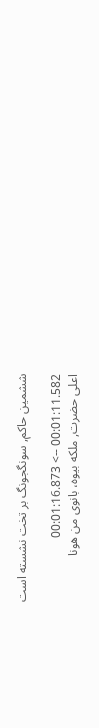ششمین حاکم, سونگجونگ بر تخت نشسته است

00:01:11.582 --> 00:01:16.873
اعلی حضرت, ملکه بیوه، بانوی من هونا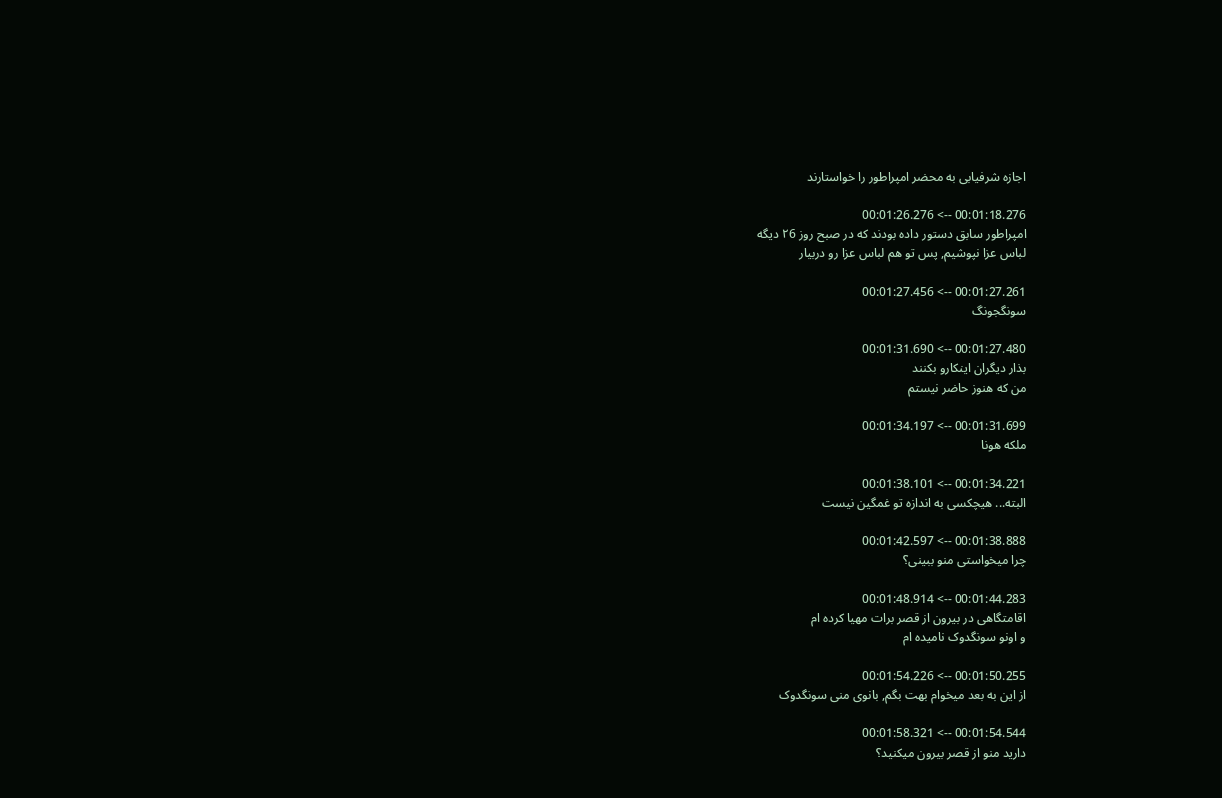اجازه شرفیابی به محضر امپراطور را خواستارند

00:01:18.276 --> 00:01:26.276
امپراطور سابق دستور داده بودند که در صبح روز ۲6 دیگه
لباس عزا نپوشیم, پس تو هم لباس عزا رو دربیار

00:01:27.261 --> 00:01:27.456
سونگجونگ

00:01:27.480 --> 00:01:31.690
بذار دیگران اینکارو بکنند
من که هنوز حاضر نیستم

00:01:31.699 --> 00:01:34.197
ملکه هونا

00:01:34.221 --> 00:01:38.101
البته... هیچکسی به اندازه‌ تو غمگین نیست

00:01:38.888 --> 00:01:42.597
چرا میخواستی منو ببینی؟

00:01:44.283 --> 00:01:48.914
اقامتگاهی در بیرون از قصر برات مهیا کرده ام
و اونو سونگدوک نامیده ام

00:01:50.255 --> 00:01:54.226
از این به بعد میخوام بهت بگم, بانوی منی سونگدوک

00:01:54.544 --> 00:01:58.321
دارید منو از قصر بیرون میکنید؟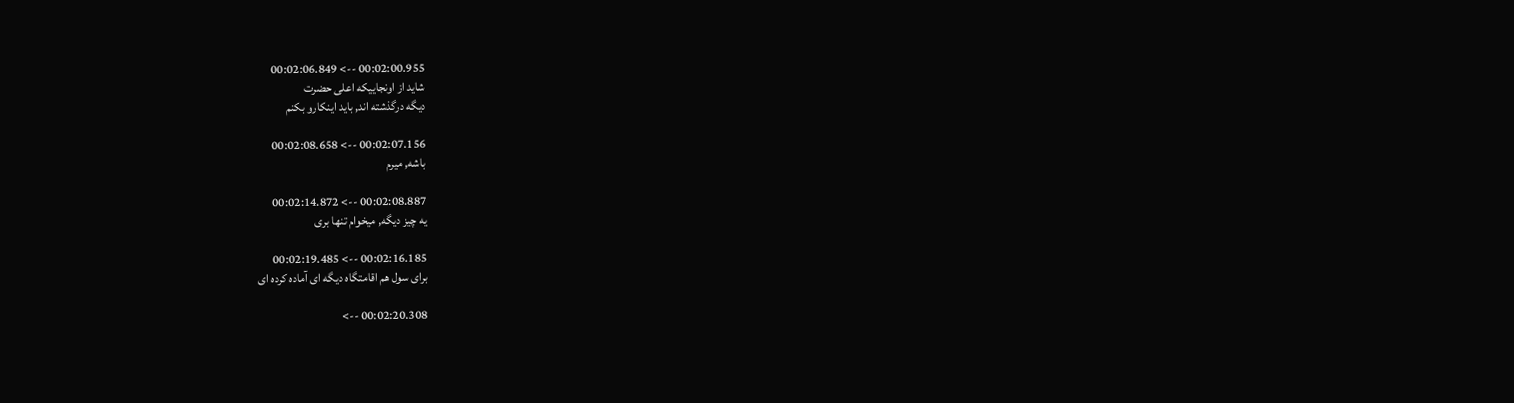00:02:00.955 --> 00:02:06.849
شاید از اونجاییکه اعلی حضرت
دیگه درگذشته اند, باید اینکارو بکنم

00:02:07.156 --> 00:02:08.658
باشه, میرم

00:02:08.887 --> 00:02:14.872
یه چیز دیگه, میخوام تنها بری

00:02:16.185 --> 00:02:19.485
برای سول هم اقامتگاه دیگه ای آماده کرده ای

00:02:20.308 -->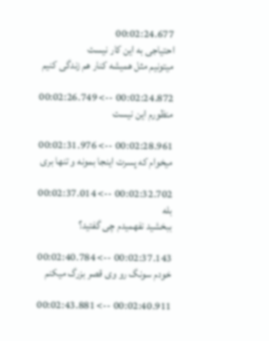00:02:24.677
احتیاجی به این کار نیست
میتونیم مثل همیشه کنار هم زندگی کنیم

00:02:24.872 --> 00:02:26.749
منظورم این نیست

00:02:28.961 --> 00:02:31.976
میخوام که پسرت اینجا بمونه و تنها بری

00:02:32.702 --> 00:02:37.014
بله
ببخشید نفهمیدم چی گفتید؟

00:02:37.143 --> 00:02:40.784
خودم سونگ رو وی قصر بزرگ میکنم

00:02:40.911 --> 00:02:43.881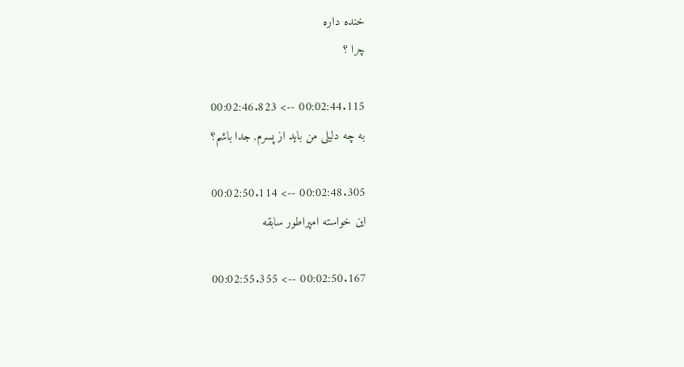خنده داره
چرا ؟

00:02:44.115 --> 00:02:46.823
به چه دلیلی من باید از پسرم, جدا باشم؟

00:02:48.305 --> 00:02:50.114
این خواسته امپراطور سابقه

00:02:50.167 --> 00:02:55.355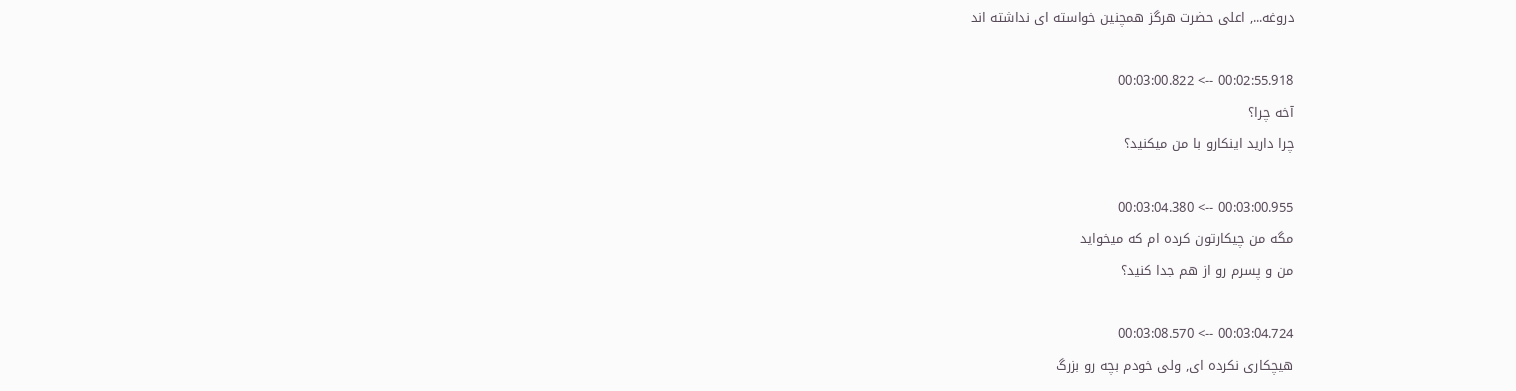دروغه..., اعلی حضرت هرگز همچنین خواسته ای نداشته اند

00:02:55.918 --> 00:03:00.822
آخه چرا؟
چرا دارید اینکارو با من میکنید؟

00:03:00.955 --> 00:03:04.380
مگه من چیکارتون کرده ام که میخواید
من و پسرم رو از هم جدا کنید؟

00:03:04.724 --> 00:03:08.570
هیچکاری نکرده ای, ولی خودم بچه رو بزرگ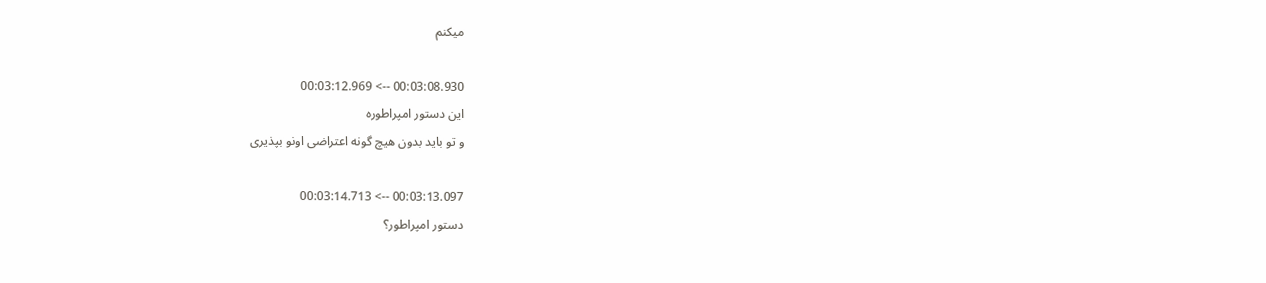میکنم

00:03:08.930 --> 00:03:12.969
این دستور امپراطوره
و تو باید بدون هیچ گونه اعتراضی اونو بپذیری

00:03:13.097 --> 00:03:14.713
دستور امپراطور؟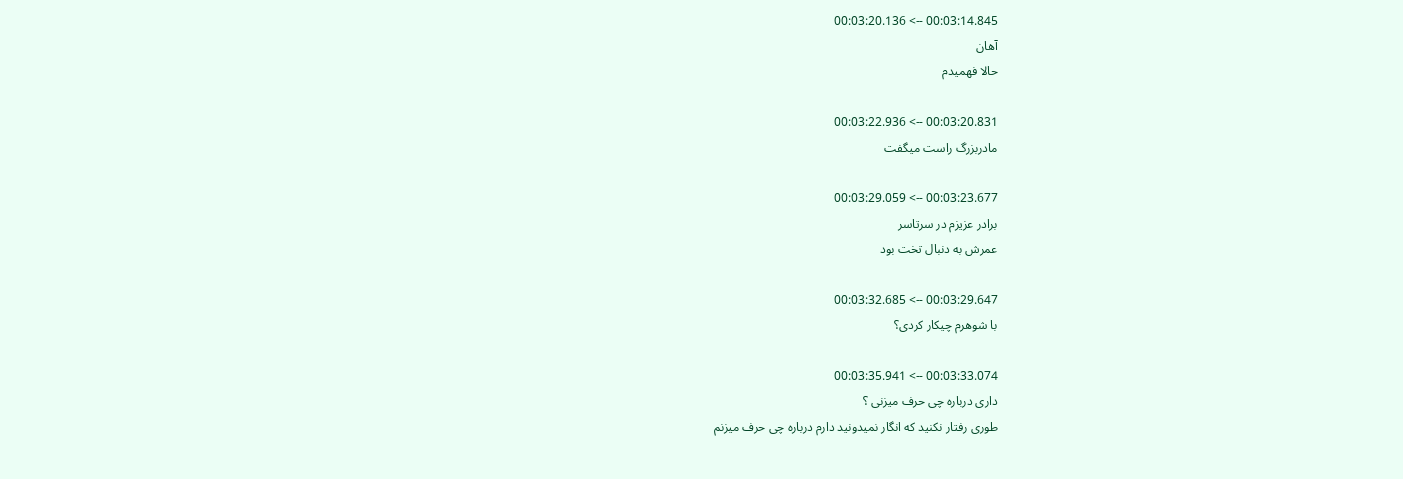00:03:14.845 --> 00:03:20.136
آهان
حالا فهمیدم

00:03:20.831 --> 00:03:22.936
مادربزرگ راست میگفت

00:03:23.677 --> 00:03:29.059
برادر عزیزم در سرتاسر
عمرش به دنبال تخت بود

00:03:29.647 --> 00:03:32.685
با شوهرم چیکار کردی؟

00:03:33.074 --> 00:03:35.941
داری درباره چی حرف میزنی ؟
طوری رفتار نکنید که انگار نمیدونید دارم درباره چی حرف میزنم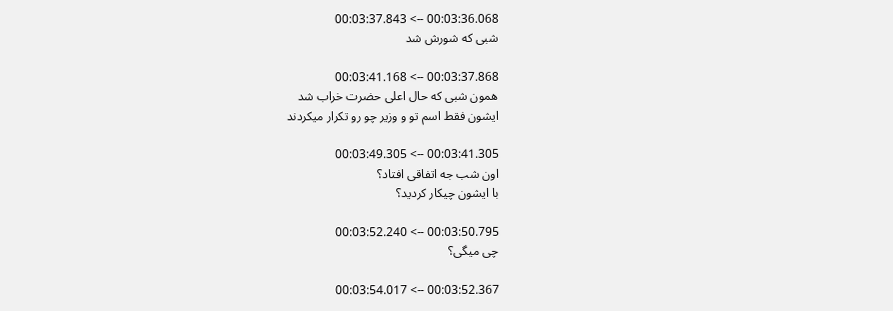00:03:36.068 --> 00:03:37.843
شبی که شورش شد

00:03:37.868 --> 00:03:41.168
همون شبی که حال اعلی حضرت خراب شد
ایشون فقط اسم تو و وزیر چو رو تکرار میکردند

00:03:41.305 --> 00:03:49.305
اون شب جه اتفاقی افتاد؟
با ایشون چیکار کردید؟

00:03:50.795 --> 00:03:52.240
چی میگی؟

00:03:52.367 --> 00:03:54.017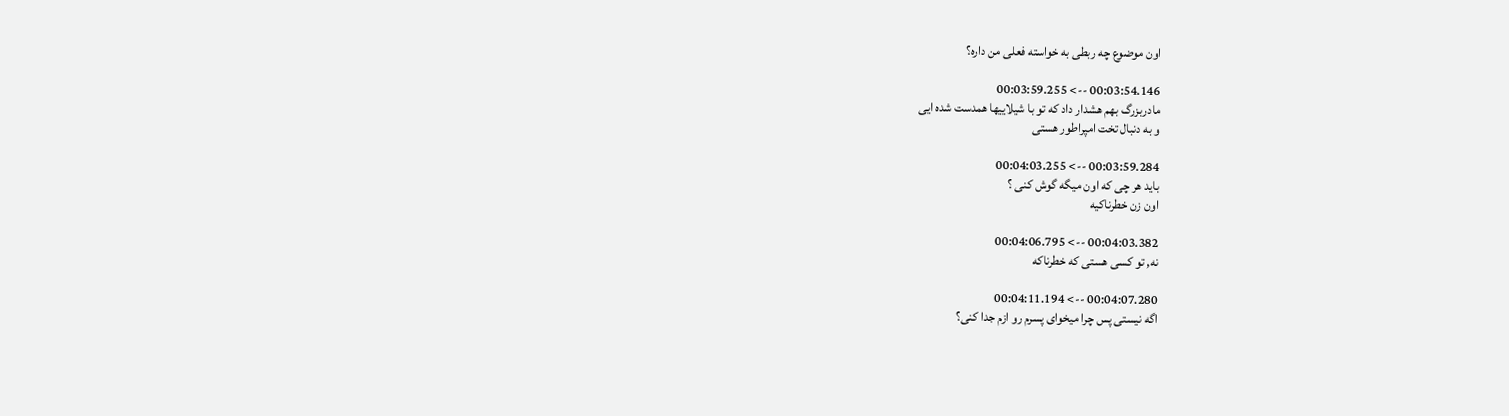اون موضوع چه ربطی به خواسته فعلی من داره؟

00:03:54.146 --> 00:03:59.255
مادربزرگ بهم هشدار داد که تو با شیلاییها همدست شده ایی
و به دنبال تخت امپراطور هستی

00:03:59.284 --> 00:04:03.255
باید هر چی که اون میگه گوش کنی ؟
اون زن خطرناکیه

00:04:03.382 --> 00:04:06.795
نه, تو کسی هستی که خطرناکه

00:04:07.280 --> 00:04:11.194
اگه نیستی پس چرا میخوای پسرم رو ازم جدا کنی؟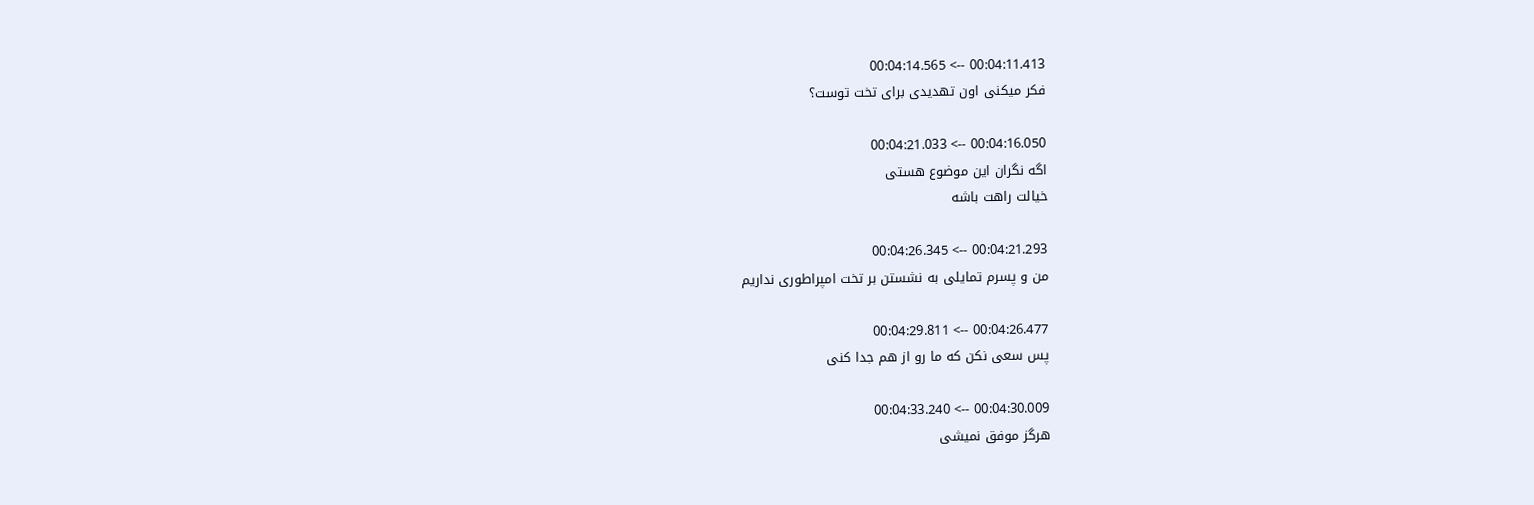00:04:11.413 --> 00:04:14.565
فکر میکنی اون تهدیدی برای تخت توست؟

00:04:16.050 --> 00:04:21.033
اگه نگران این موضوع هستی
خیالت راهت باشه

00:04:21.293 --> 00:04:26.345
من و پسرم تمایلی به نشستن بر تخت امپراطوری نداریم

00:04:26.477 --> 00:04:29.811
پس سعی نکن که ما رو از هم جدا کنی

00:04:30.009 --> 00:04:33.240
هرگز موفق نمیشی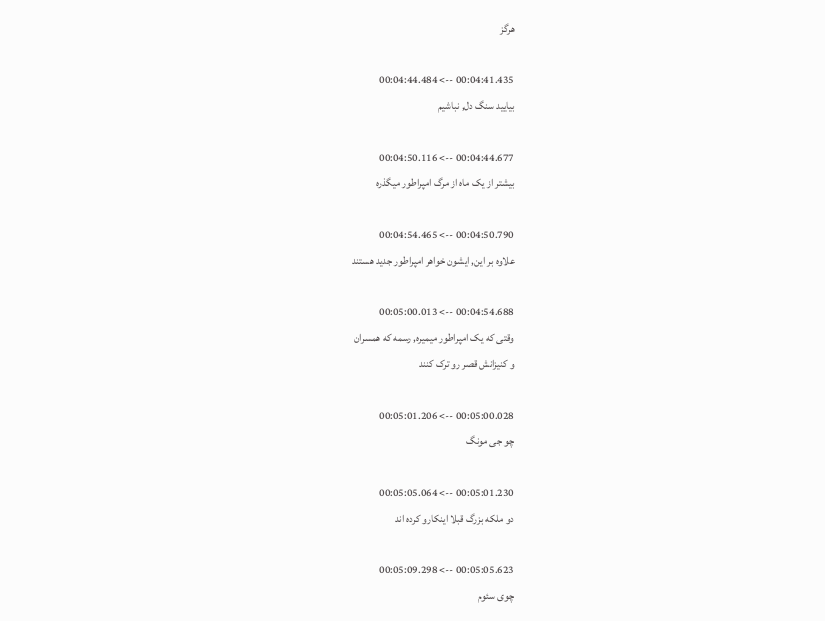هرگز

00:04:41.435 --> 00:04:44.484
بیایید سنگ دل, نباشیم

00:04:44.677 --> 00:04:50.116
بیشتر از یک ماه از مرگ امپراطور میگذره

00:04:50.790 --> 00:04:54.465
علاوه بر این, ایشون خواهر امپراطور جدید هستند

00:04:54.688 --> 00:05:00.013
وقتی که یک امپراطور میمیره, رسمه که همسران
و کنیزانش قصر رو ترک کنند

00:05:00.028 --> 00:05:01.206
چو جی مونگ

00:05:01.230 --> 00:05:05.064
دو ملکه بزرگ قبلا اینکارو کرده اند

00:05:05.623 --> 00:05:09.298
چوی سئوم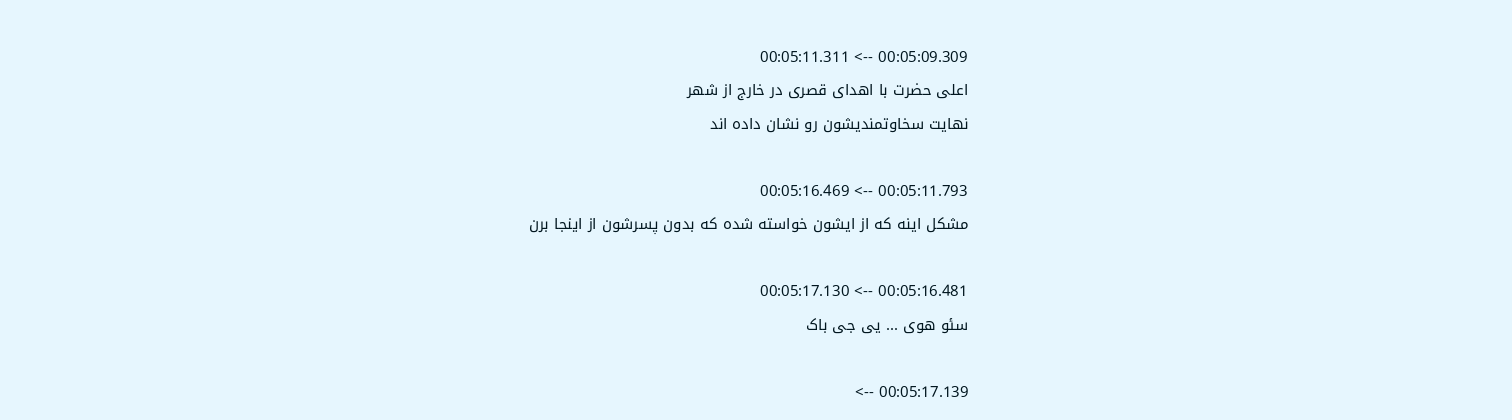00:05:09.309 --> 00:05:11.311
اعلی حضرت با اهدای قصری در خارج از شهر
نهایت سخاوتمندیشون رو نشان داده اند

00:05:11.793 --> 00:05:16.469
مشکل اینه که از ایشون خواسته شده که بدون پسرشون از اینجا برن

00:05:16.481 --> 00:05:17.130
سئو هوی ... یی جی باک

00:05:17.139 -->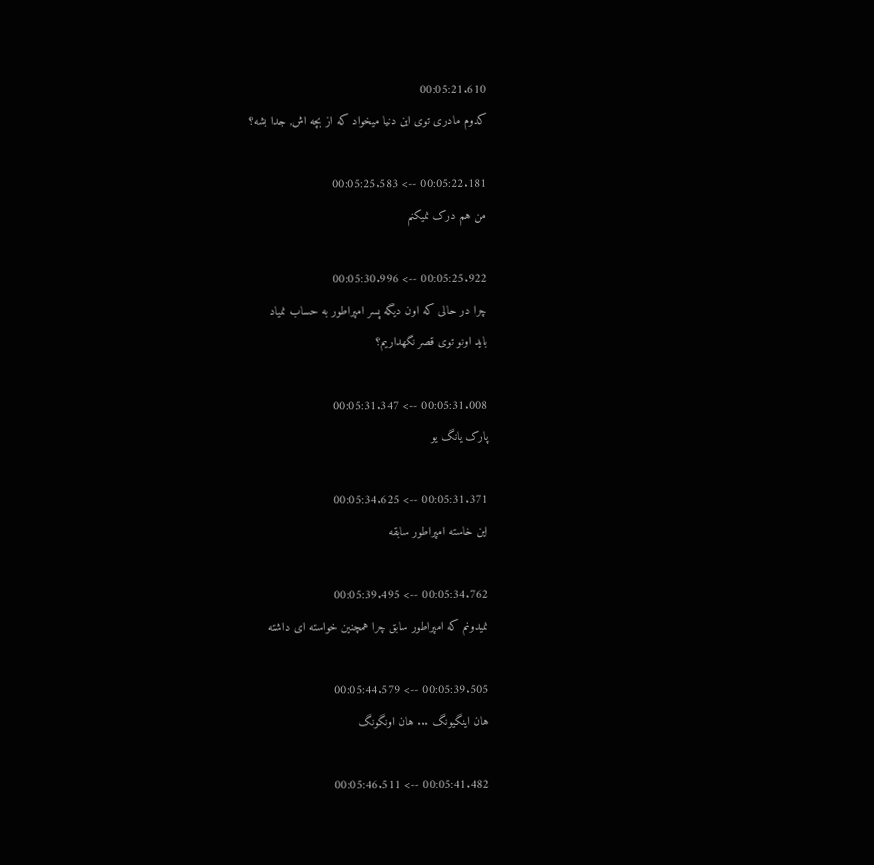00:05:21.610
کدوم مادری توی این دنیا میخواد که از بچه اش, جدا بشه؟

00:05:22.181 --> 00:05:25.583
من هم درک نمیکنم

00:05:25.922 --> 00:05:30.996
چرا در حالی که اون دیگه پسر امپراطور به حساب نمیاد
باید اونو توی قصر نگهداریم؟

00:05:31.008 --> 00:05:31.347
پارک یانگ یو

00:05:31.371 --> 00:05:34.625
این خاسته امپراطور سابقه

00:05:34.762 --> 00:05:39.495
نمیدونم که امپراطور سابق چرا همچنین خواسته ای داشته

00:05:39.505 --> 00:05:44.579
هان اینگیونگ ... هان اونگونگ

00:05:41.482 --> 00:05:46.511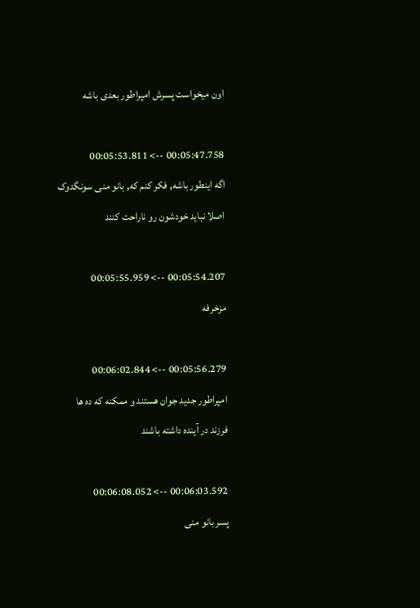اون میخواست پسرش امپراطور بعدی باشه

00:05:47.758 --> 00:05:53.811
اگه اینطور باشه, فکر کنم که, بانو منی سونگدوک
اصلا نباید خودشون رو ناراحت کنند

00:05:54.207 --> 00:05:55.959
مزخرفه

00:05:56.279 --> 00:06:02.844
امپراطور جدید جوان هستند و ممکنه که ده ها
فرزند در آینده داشته باشند

00:06:03.592 --> 00:06:08.052
پسر بانو منی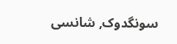سونگدوک, شانسی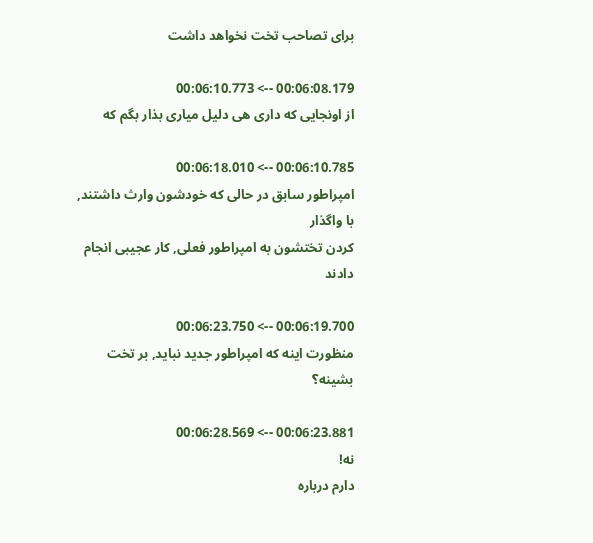برای تصاحب تخت نخواهد داشت

00:06:08.179 --> 00:06:10.773
از اونجایی که داری هی دلیل میاری بذار بگم که

00:06:10.785 --> 00:06:18.010
امپراطور سابق در حالی که خودشون وارث داشتند, با واگذار
کردن تختشون به امپراطور فعلی, کار عجیبی انجام دادند

00:06:19.700 --> 00:06:23.750
منظورت اینه که امپراطور جدید نباید, بر تخت بشینه؟

00:06:23.881 --> 00:06:28.569
نه!
دارم درباره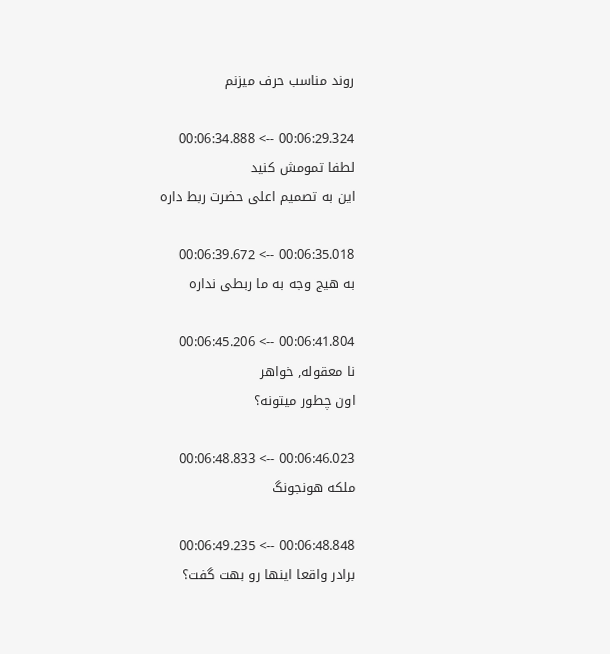روند مناسب حرف میزنم

00:06:29.324 --> 00:06:34.888
لطفا تمومش کنید
این به تصمیم اعلی حضرت ربط داره

00:06:35.018 --> 00:06:39.672
به هیج وجه به ما ربطی نداره

00:06:41.804 --> 00:06:45.206
نا معقوله, خواهر
اون چطور میتونه؟

00:06:46.023 --> 00:06:48.833
ملکه هونجونگ

00:06:48.848 --> 00:06:49.235
برادر واقعا اینها رو بهت گفت؟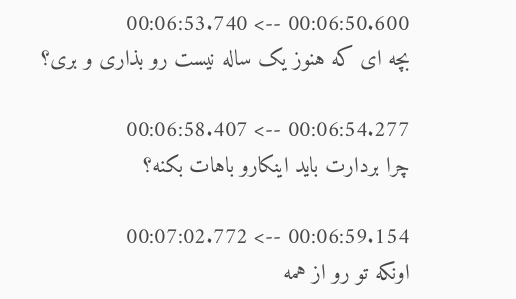00:06:50.600 --> 00:06:53.740
بچه ای که هنوز یک ساله نیست رو بذاری و بری؟

00:06:54.277 --> 00:06:58.407
چرا بردارت باید اینکارو باهات بکنه؟

00:06:59.154 --> 00:07:02.772
اونکه تو رو از همه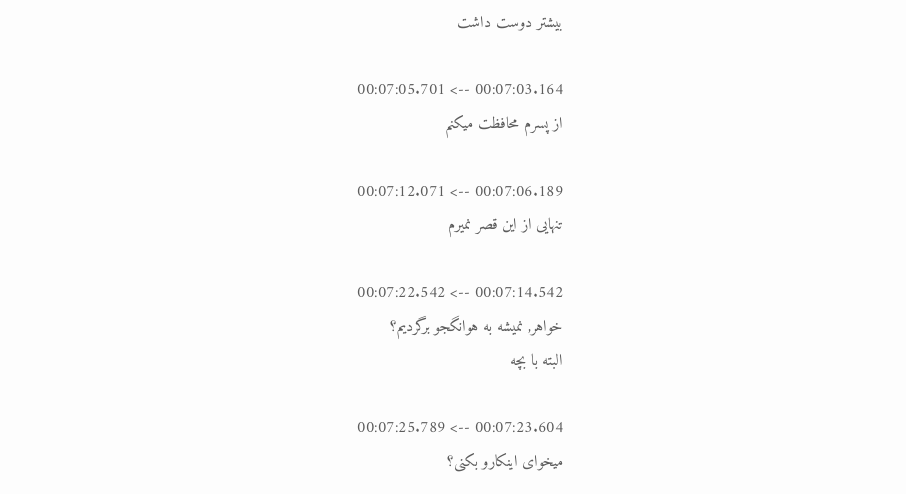بیشتر دوست داشت

00:07:03.164 --> 00:07:05.701
از پسرم محافظت میکنم

00:07:06.189 --> 00:07:12.071
تنهایی از این قصر نمیرم

00:07:14.542 --> 00:07:22.542
خواهر, نميشه به هوانگجو برگردیم؟
البته با بچه

00:07:23.604 --> 00:07:25.789
میخوای اینکارو بکنی؟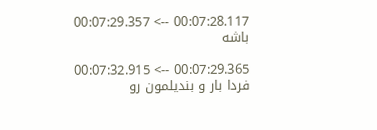00:07:28.117 --> 00:07:29.357
باشه

00:07:29.365 --> 00:07:32.915
فردا بار و بندیلمون رو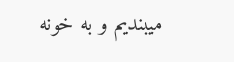میبندیم و به خونه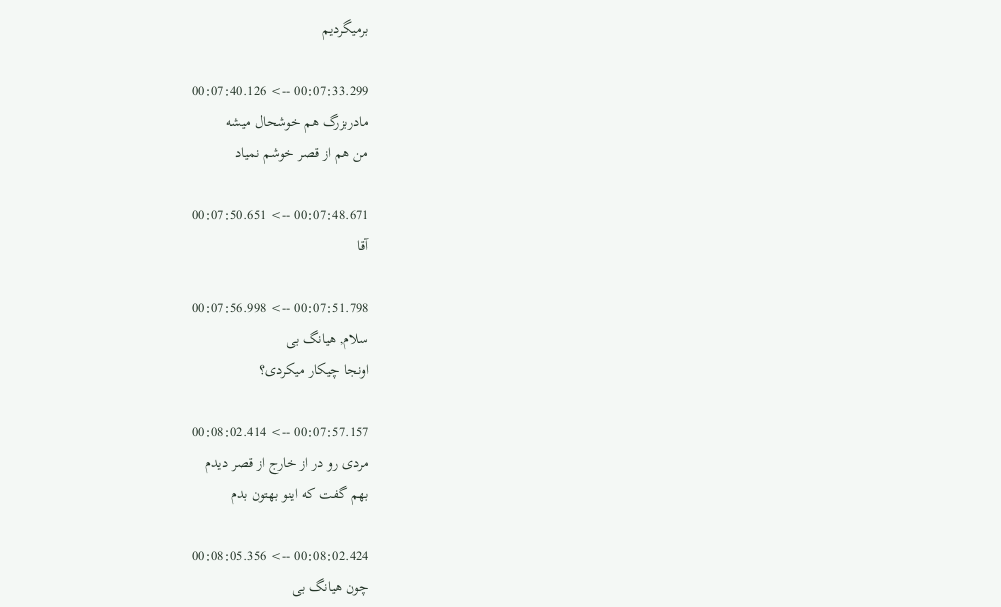برمیگردیم

00:07:33.299 --> 00:07:40.126
مادربزرگ هم خوشحال میشه
من هم از قصر خوشم نمیاد

00:07:48.671 --> 00:07:50.651
آقا

00:07:51.798 --> 00:07:56.998
سلام, هیانگ بی
اونجا چیکار میکردی؟

00:07:57.157 --> 00:08:02.414
مردی رو در از خارج از قصر دیدم
بهم گفت که اینو بهتون بدم

00:08:02.424 --> 00:08:05.356
چون هیانگ بی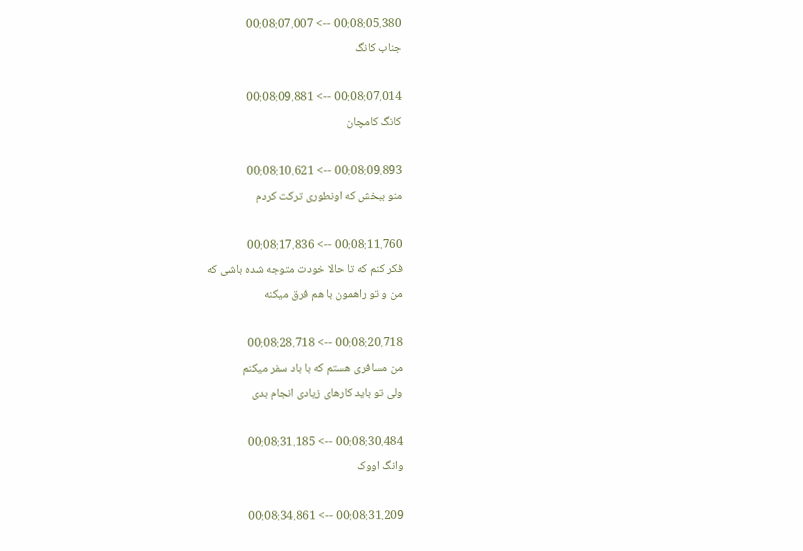00:08:05.380 --> 00:08:07.007
جناب کانگ

00:08:07.014 --> 00:08:09.881
کانگ کامچان

00:08:09.893 --> 00:08:10.621
منو ببخش که اونطوری ترکت کردم

00:08:11.760 --> 00:08:17.836
فکر کنم که تا حالا خودت متوجه شده باشی که
من و تو راهمون با هم فرق میکنه

00:08:20.718 --> 00:08:28.718
من مسافری هستم که با باد سفر میکنم
ولی تو باید کارهای زیادی انجام بدی

00:08:30.484 --> 00:08:31.185
وانگ اووک

00:08:31.209 --> 00:08:34.861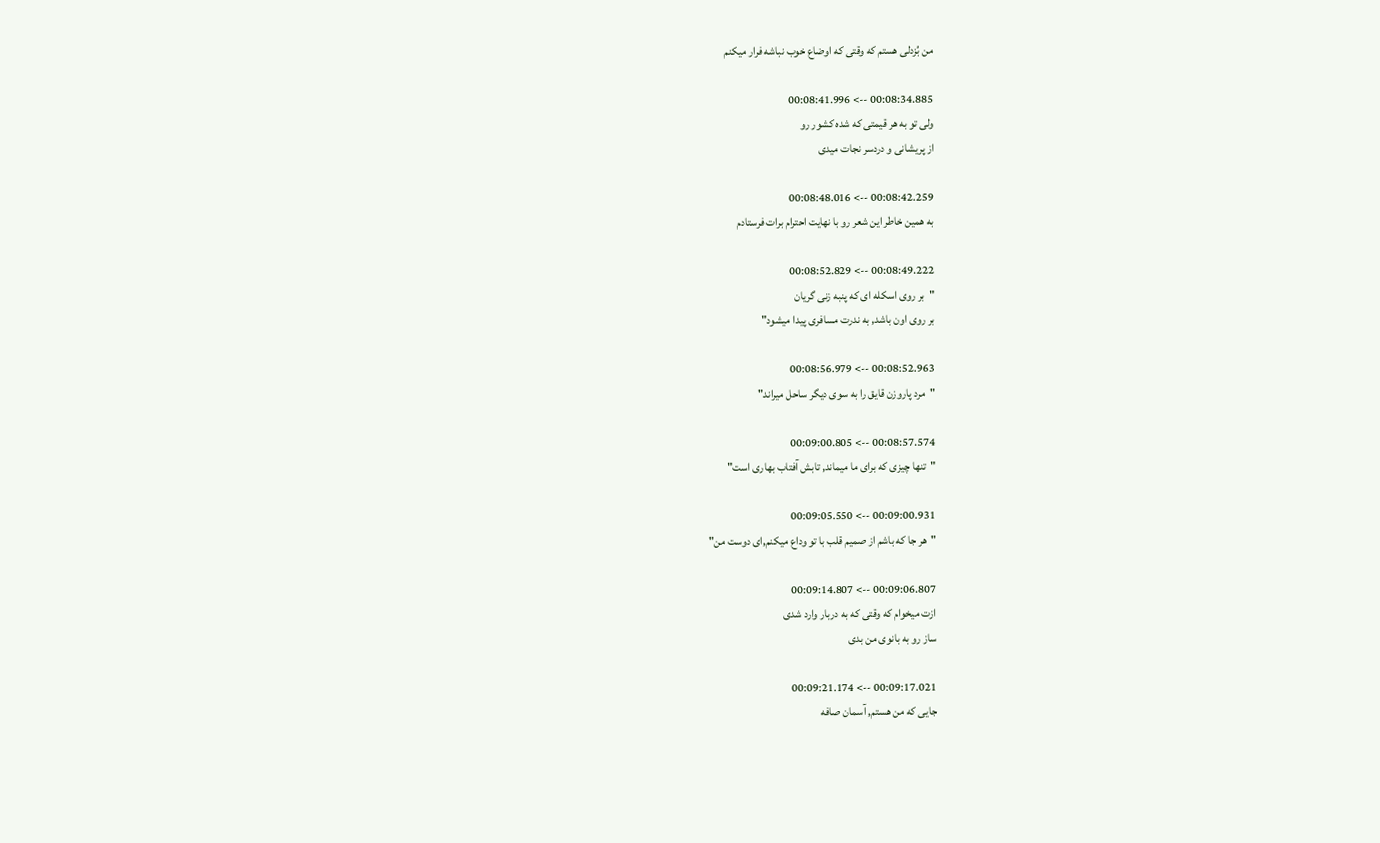من بُزدلی هستم که وقتی که اوضاع خوب نباشه فرار میکنم

00:08:34.885 --> 00:08:41.996
ولی تو به هر قیمتی که شده کشور رو
از پریشانی و دردسر نجات میدی

00:08:42.259 --> 00:08:48.016
به همین خاطر این شعر رو با نهایت احترام برات فرستادم

00:08:49.222 --> 00:08:52.829
"بر روی اسکله ای که پنبه زنی گریان
بر روی اون باشد, به ندرت مسافری پیدا میشود"

00:08:52.963 --> 00:08:56.979
"مرد پاروزن قایق را به سوی دیگر ساحل میراند"

00:08:57.574 --> 00:09:00.805
"تنها چیزی که برای ما میماند, تابش آفتاب بهاری است"

00:09:00.931 --> 00:09:05.550
"هر جا که باشم از صمیم قلب با تو وداع میکنم,ای دوست من"

00:09:06.807 --> 00:09:14.807
ازت میخوام که وقتی که به دربار وارد شدی
ساز رو به بانوی من بدی

00:09:17.021 --> 00:09:21.174
جایی که من هستم, آسمان صافه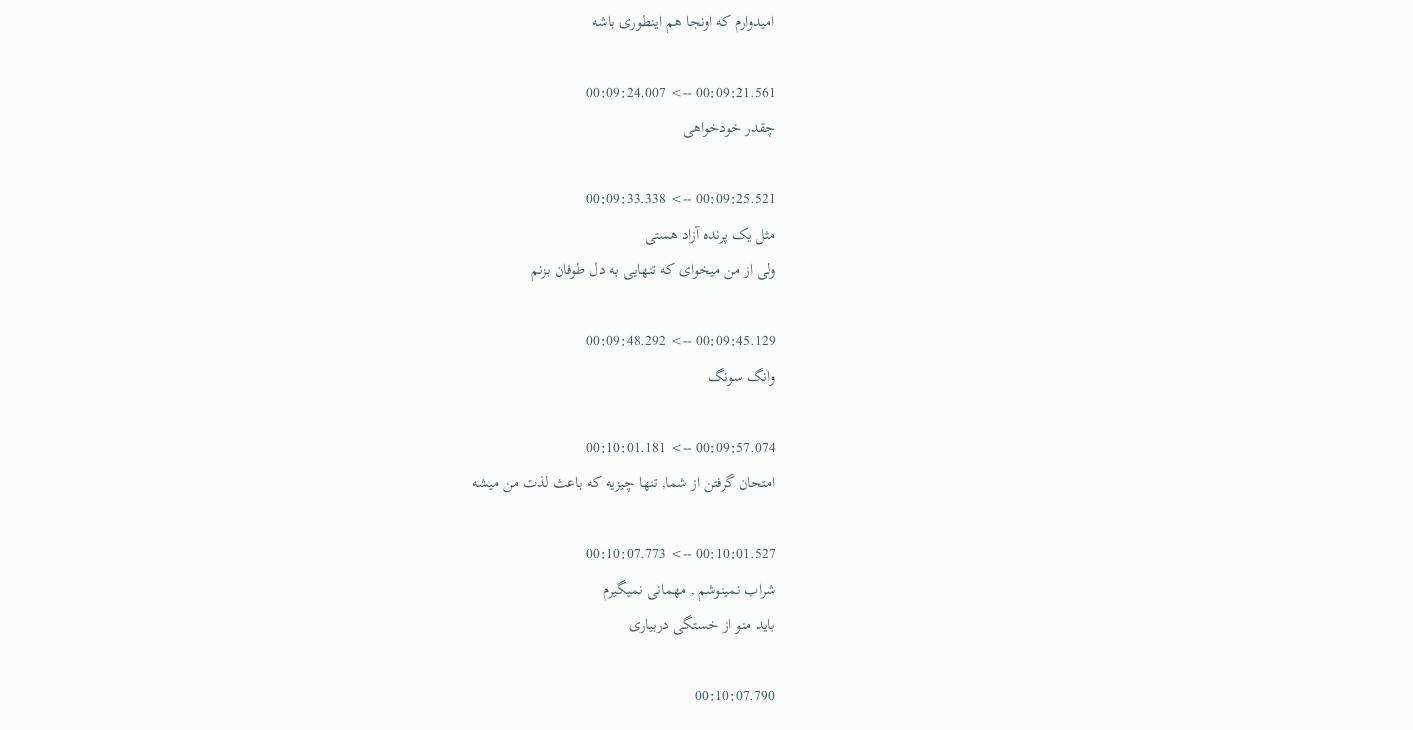امیدوارم که اونجا هم اینطوری باشه

00:09:21.561 --> 00:09:24.007
چقدر خودخواهی

00:09:25.521 --> 00:09:33.338
مثل یک پرنده آزاد هستی
ولی از من میخوای که تنهایی به دل طوفان بزنم

00:09:45.129 --> 00:09:48.292
وانگ سونگ

00:09:57.074 --> 00:10:01.181
امتحان گرفتن از شما, تنها چیزیه که باعث لذت من میشه

00:10:01.527 --> 00:10:07.773
شراب نمینوشم , مهمانی نمیگیرم
باید منو از خستگی دربیاری

00:10:07.790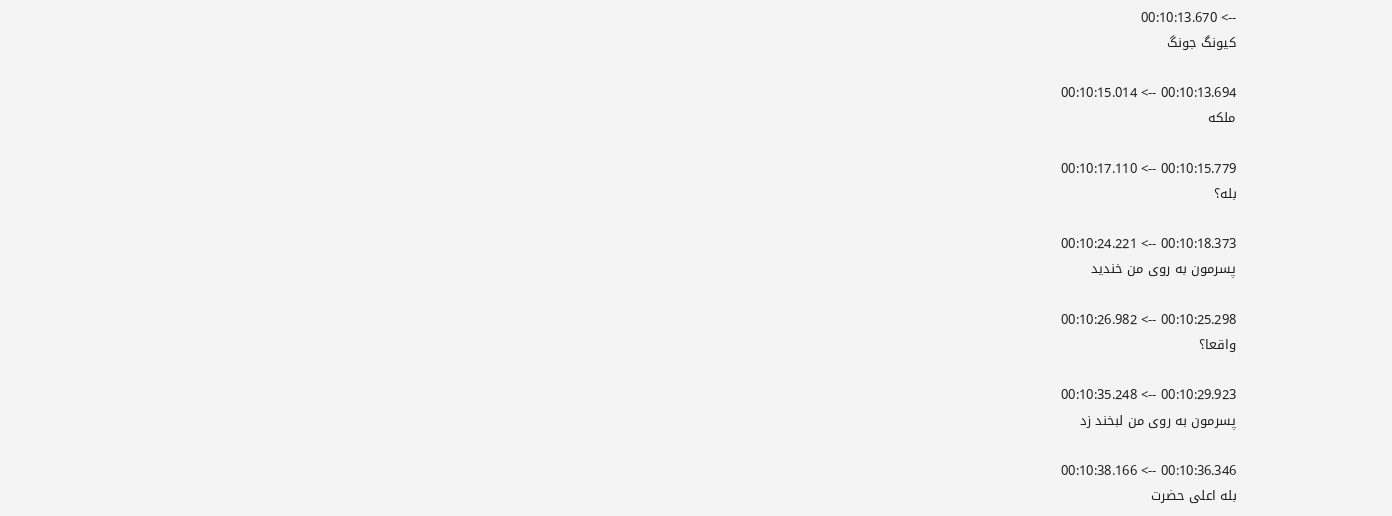--> 00:10:13.670
کیونگ جونگ

00:10:13.694 --> 00:10:15.014
ملکه

00:10:15.779 --> 00:10:17.110
بله؟

00:10:18.373 --> 00:10:24.221
پسرمون به روی من خندید

00:10:25.298 --> 00:10:26.982
واقعا؟

00:10:29.923 --> 00:10:35.248
پسرمون به روی من لبخند زد

00:10:36.346 --> 00:10:38.166
بله اعلی حضرت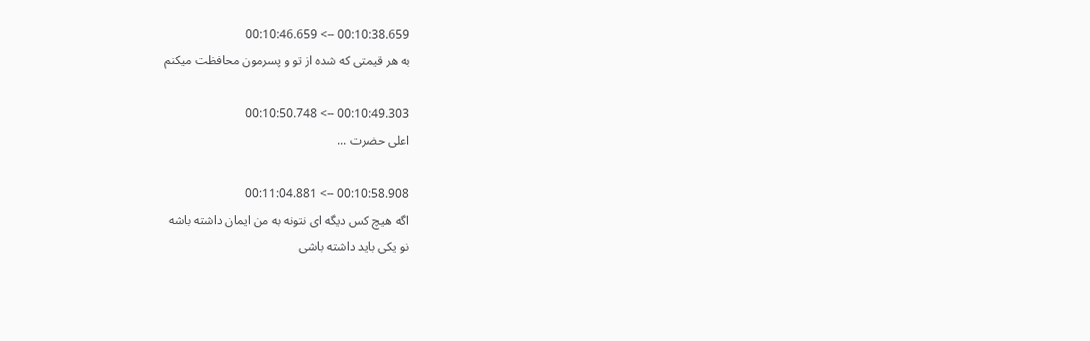00:10:38.659 --> 00:10:46.659
به هر قیمتی که شده از تو و پسرمون محافظت میکنم

00:10:49.303 --> 00:10:50.748
اعلی حضرت ...

00:10:58.908 --> 00:11:04.881
اگه هیچ کس دیگه ای نتونه به من ایمان داشته باشه
نو یکی باید داشته باشی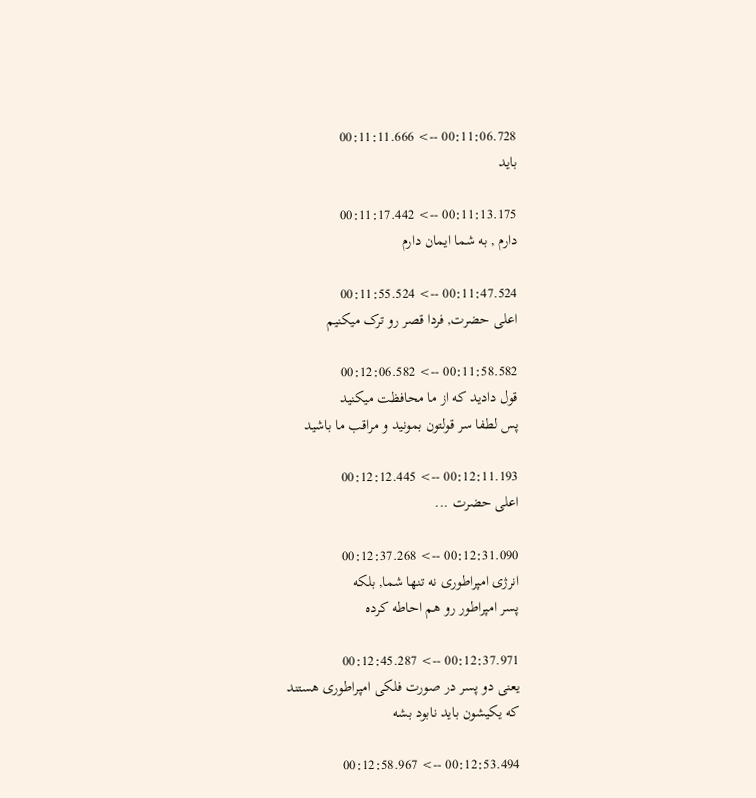00:11:06.728 --> 00:11:11.666
باید

00:11:13.175 --> 00:11:17.442
دارم , به شما ایمان دارم

00:11:47.524 --> 00:11:55.524
اعلی حضرت, فردا قصر رو ترک میکنیم

00:11:58.582 --> 00:12:06.582
قول دادید که از ما محافظت میکنید
پس لطفا سر قولتون بمونید و مراقب ما باشید

00:12:11.193 --> 00:12:12.445
اعلی حضرت ...

00:12:31.090 --> 00:12:37.268
انرژی امپراطوری نه تنها شما, بلکه
پسر امپراطور رو هم احاطه کرده

00:12:37.971 --> 00:12:45.287
یعنی دو پسر در صورت فلکی امپراطوری هستند
که یکیشون باید نابود بشه

00:12:53.494 --> 00:12:58.967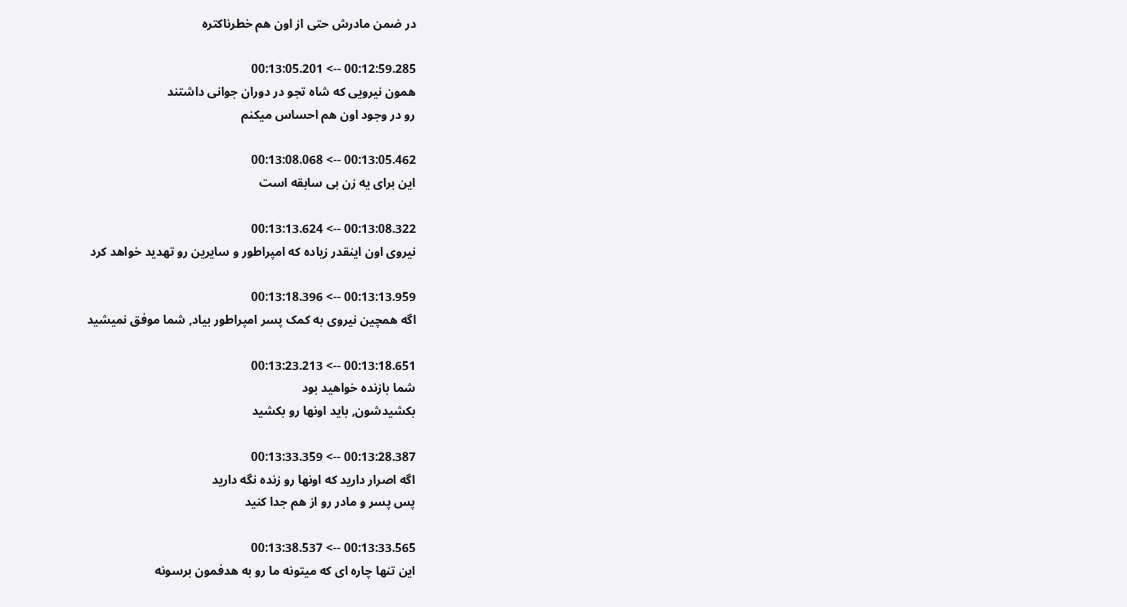در ضمن مادرش حتی از اون هم خطرناکتره

00:12:59.285 --> 00:13:05.201
همون نیرویی که شاه تجو در دوران جوانی داشتند
رو در وجود اون هم احساس میکنم

00:13:05.462 --> 00:13:08.068
این برای یه زن بی سابقه است

00:13:08.322 --> 00:13:13.624
نیروی اون اینقدر زیاده که امپراطور و سایرین رو تهدید خواهد کرد

00:13:13.959 --> 00:13:18.396
اگه همچین نیروی به کمک پسر امپراطور بیاد, شما موفق نمیشید

00:13:18.651 --> 00:13:23.213
شما بازنده خواهید بود
بکشیدشون, باید اونها رو بکشید

00:13:28.387 --> 00:13:33.359
اگه اصرار دارید که اونها رو زنده نگه دارید
پس پسر و مادر رو از هم جدا کنید

00:13:33.565 --> 00:13:38.537
این تنها چاره ای که میتونه ما رو به هدفمون برسونه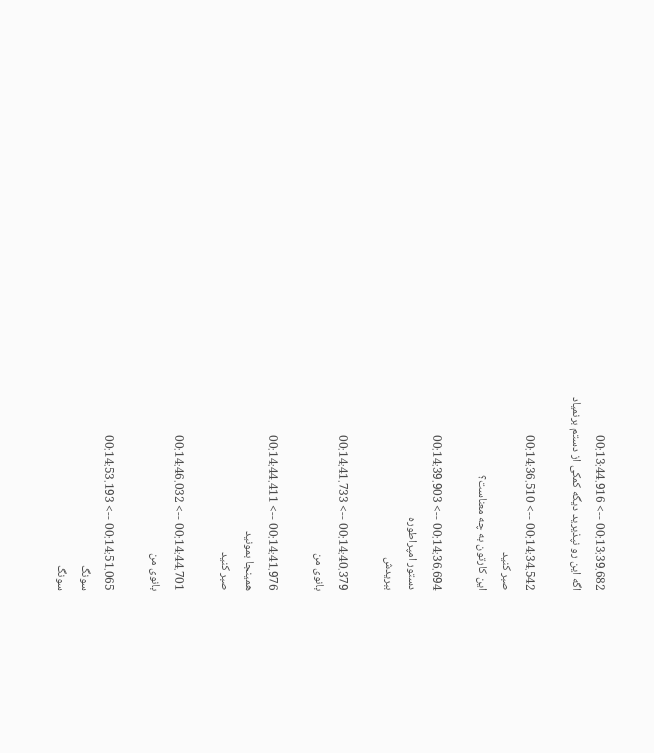00:13:39.682 --> 00:13:44.916
اگه این رو نپذیرید دیگه کمکی از دستم برنمیاد

00:14:34.542 --> 00:14:36.510
صبر کنید
این کارتون به چه معناست؟

00:14:36.694 --> 00:14:39.903
دستور امپراطوره
ببریدش

00:14:40.379 --> 00:14:41.733
بانوی من

00:14:41.976 --> 00:14:44.411
همینجا بمونید
صبر کنید

00:14:44.701 --> 00:14:46.032
بانوی من

00:14:51.065 --> 00:14:53.193
سونگ
سونگ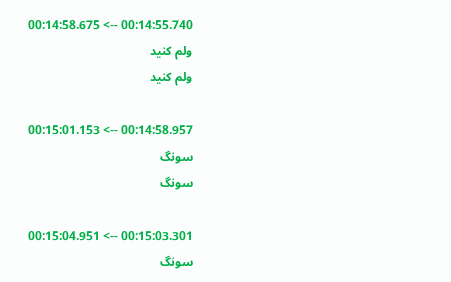00:14:55.740 --> 00:14:58.675
ولم کنید
ولم کنید

00:14:58.957 --> 00:15:01.153
سونگ
سونگ

00:15:03.301 --> 00:15:04.951
سونگ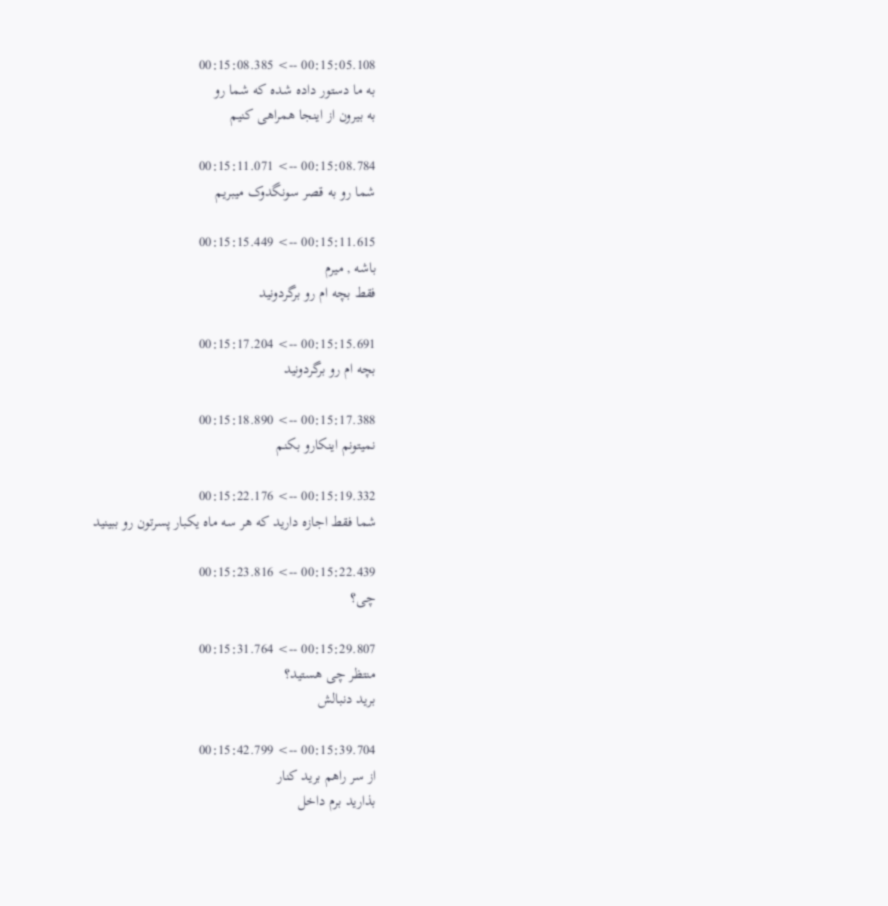00:15:05.108 --> 00:15:08.385
به ما دستور داده شده که شما رو
به بیرون از اینجا همراهی کنیم

00:15:08.784 --> 00:15:11.071
شما رو به قصر سونگدوک میبریم

00:15:11.615 --> 00:15:15.449
باشه , میرم
فقط بچه ام رو برگردونید

00:15:15.691 --> 00:15:17.204
بچه ام رو برگردونید

00:15:17.388 --> 00:15:18.890
نمیتونم اینکارو بکنم

00:15:19.332 --> 00:15:22.176
شما فقط اجازه دارید که هر سه ماه یکبار پسرتون رو ببینید

00:15:22.439 --> 00:15:23.816
چی؟

00:15:29.807 --> 00:15:31.764
منتظر چی هستید؟
برید دنبالش

00:15:39.704 --> 00:15:42.799
از سر راهم برید کنار
بذارید برم داخل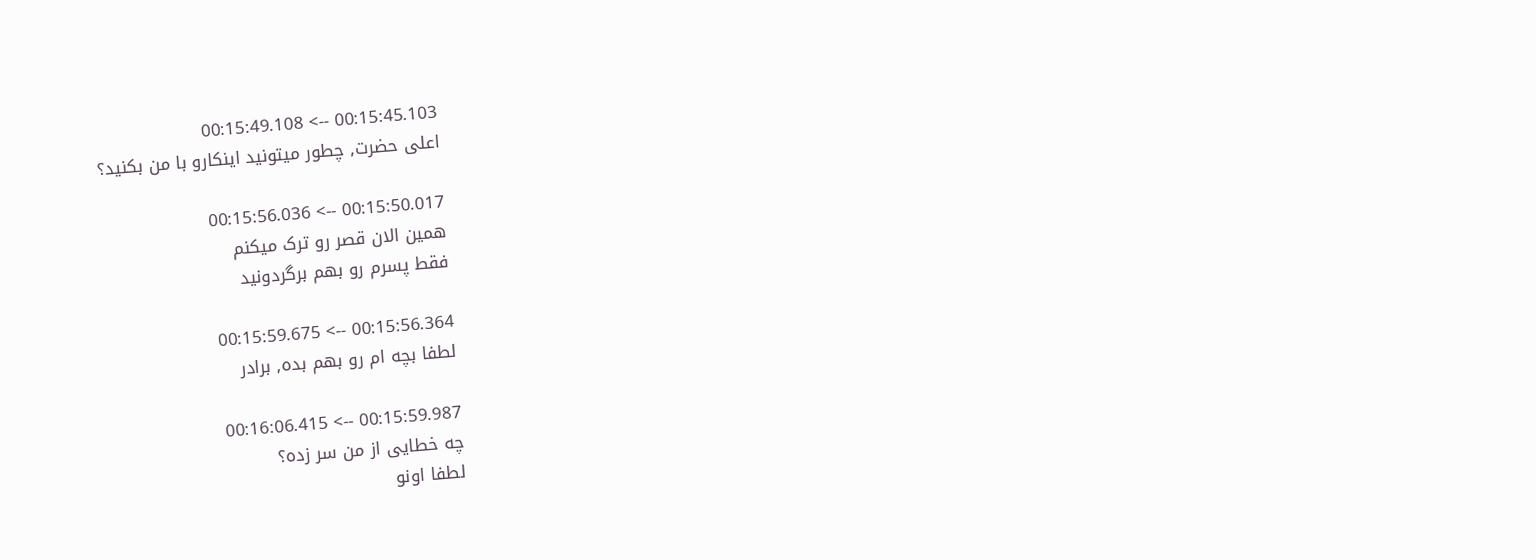00:15:45.103 --> 00:15:49.108
اعلی حضرت, چطور میتونید اینکارو با من بکنید؟

00:15:50.017 --> 00:15:56.036
همین الان قصر رو ترک میکنم
فقط پسرم رو بهم برگردونید

00:15:56.364 --> 00:15:59.675
لطفا بچه ام رو بهم بده, برادر

00:15:59.987 --> 00:16:06.415
چه خطایی از من سر زده؟
لطفا اونو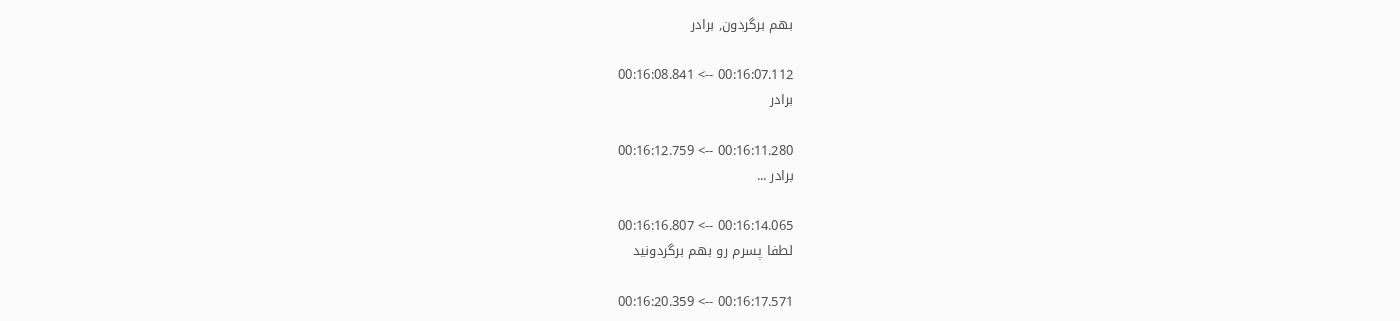بهم برگردون, برادر

00:16:07.112 --> 00:16:08.841
برادر

00:16:11.280 --> 00:16:12.759
برادر ...

00:16:14.065 --> 00:16:16.807
لطفا پسرم رو بهم برگردونید

00:16:17.571 --> 00:16:20.359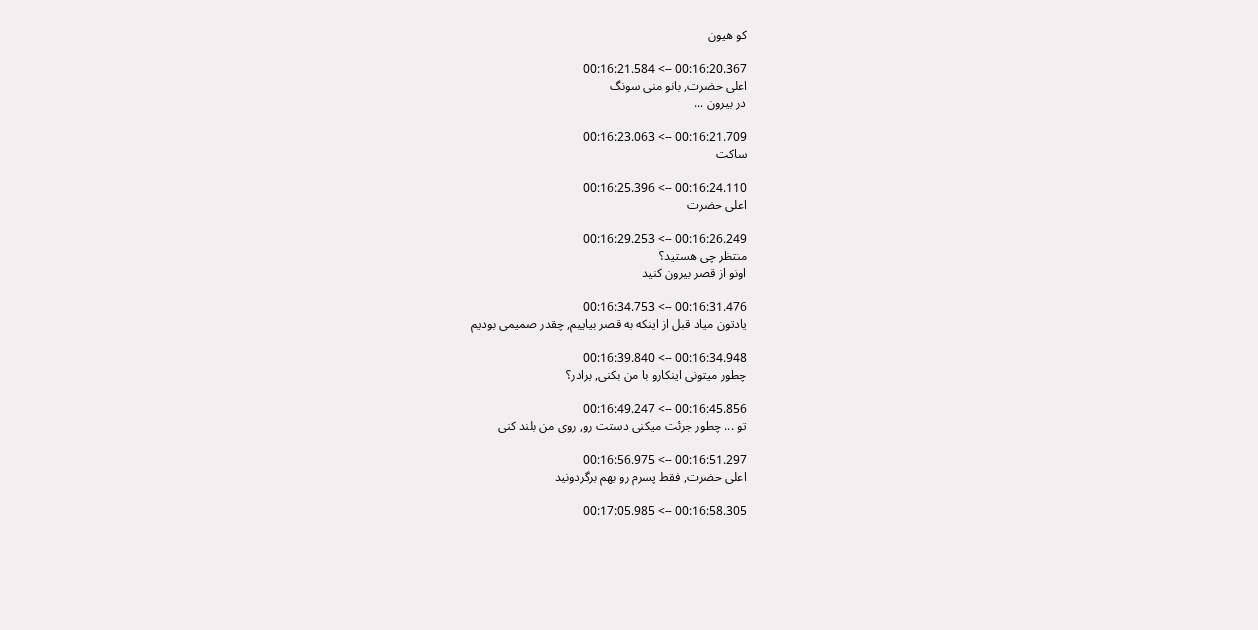کو هیون

00:16:20.367 --> 00:16:21.584
اعلی حضرت, بانو منی سونگ
در بیرون ...

00:16:21.709 --> 00:16:23.063
ساکت

00:16:24.110 --> 00:16:25.396
اعلی حضرت

00:16:26.249 --> 00:16:29.253
منتظر چی هستید؟
اونو از قصر بیرون کنید

00:16:31.476 --> 00:16:34.753
یادتون میاد قبل از اینکه به قصر بیاییم, چقدر صمیمی بودیم

00:16:34.948 --> 00:16:39.840
چطور میتونی اینکارو با من بکنی, برادر؟

00:16:45.856 --> 00:16:49.247
تو ... چطور جرئت میکنی دستت رو, روی من بلند کنی

00:16:51.297 --> 00:16:56.975
اعلی حضرت, فقط پسرم رو بهم برگردونید

00:16:58.305 --> 00:17:05.985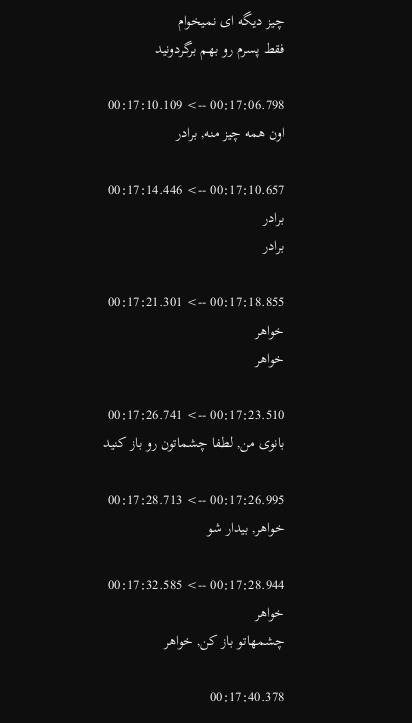چیز دیگه ای نمیخوام
فقط پسرم رو بهم برگردونید

00:17:06.798 --> 00:17:10.109
اون همه چیز منه, برادر

00:17:10.657 --> 00:17:14.446
برادر
برادر

00:17:18.855 --> 00:17:21.301
خواهر
خواهر

00:17:23.510 --> 00:17:26.741
بانوی من, لطفا چشماتون رو باز کنید

00:17:26.995 --> 00:17:28.713
خواهر, بیدار شو

00:17:28.944 --> 00:17:32.585
خواهر
چشمهاتو باز کن, خواهر

00:17:40.378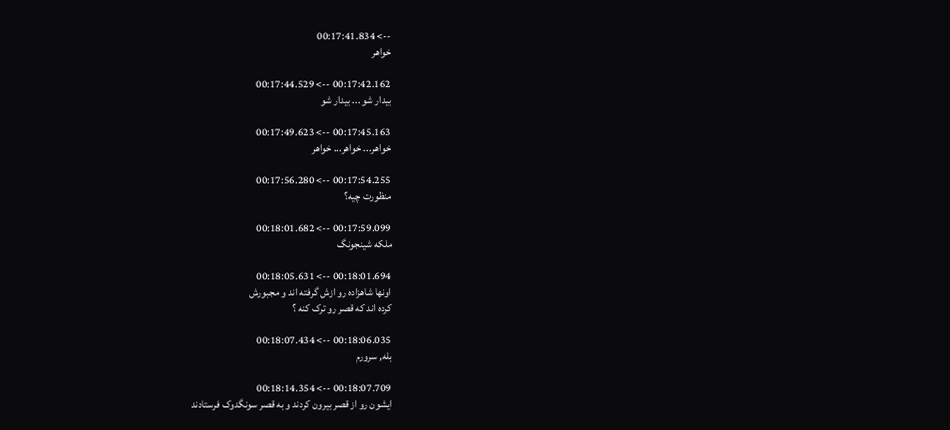--> 00:17:41.834
خواهر

00:17:42.162 --> 00:17:44.529
بیدار شو ... بیدار شو

00:17:45.163 --> 00:17:49.623
خواهر... خواهر... خواهر

00:17:54.255 --> 00:17:56.280
منظورت چیه؟

00:17:59.099 --> 00:18:01.682
ملکه شینجونگ

00:18:01.694 --> 00:18:05.631
اونها شاهزاده رو ازش گرفته اند و مجبورش
کرده اند که قصر رو ترک کنه ؟

00:18:06.035 --> 00:18:07.434
بله, سرورم

00:18:07.709 --> 00:18:14.354
ایشون رو از قصر بیرون کردند و به قصر سونگدوک فرستادند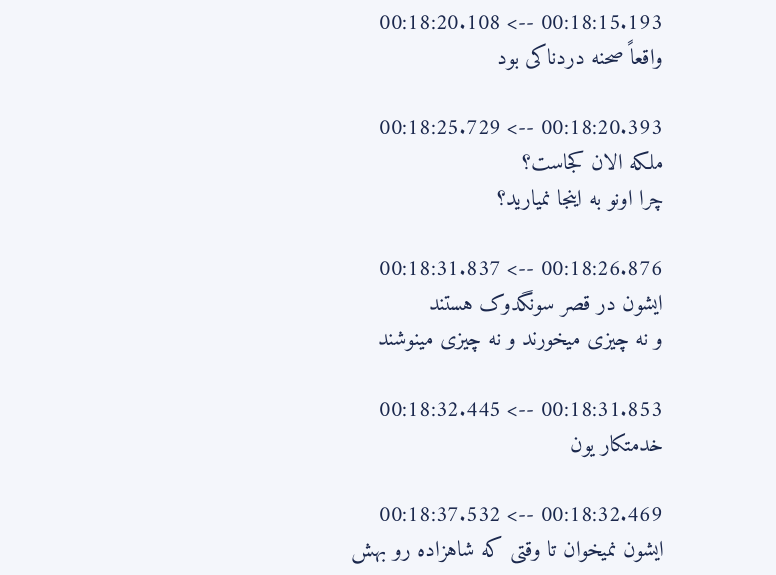00:18:15.193 --> 00:18:20.108
واقعاً صحنه دردناکی بود

00:18:20.393 --> 00:18:25.729
ملکه الان کجاست؟
چرا اونو به اینجا نمیارید؟

00:18:26.876 --> 00:18:31.837
ایشون در قصر سونگدوک هستند
و نه چیزی میخورند و نه چیزی مینوشند

00:18:31.853 --> 00:18:32.445
خدمتکار یون

00:18:32.469 --> 00:18:37.532
ایشون نمیخوان تا وقتی که شاهزاده رو بهش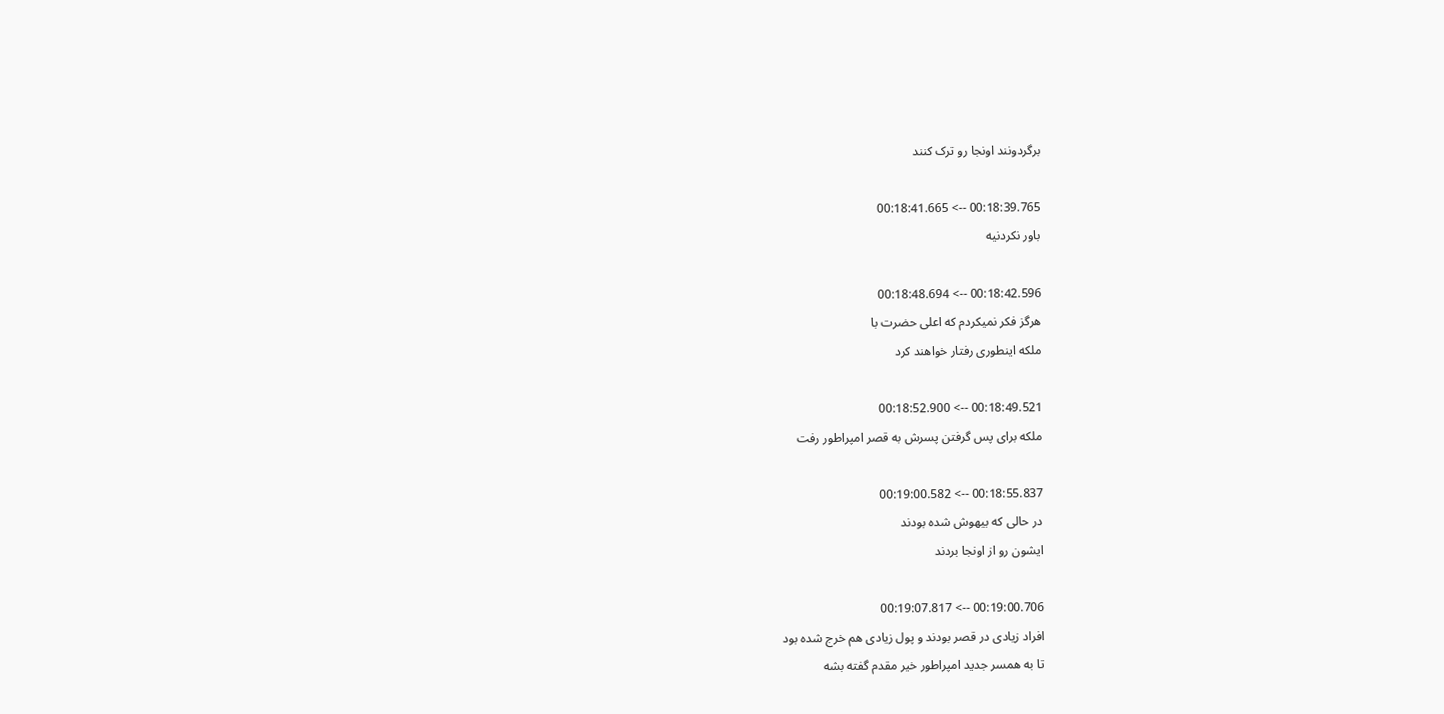برگردونند اونجا رو ترک کنند

00:18:39.765 --> 00:18:41.665
باور نکردنیه

00:18:42.596 --> 00:18:48.694
هرگز فکر نمیکردم که اعلی حضرت با
ملکه اینطوری رفتار خواهند کرد

00:18:49.521 --> 00:18:52.900
ملکه برای پس گرفتن پسرش به قصر امپراطور رفت

00:18:55.837 --> 00:19:00.582
در حالی که بیهوش شده بودند
ایشون رو از اونجا بردند

00:19:00.706 --> 00:19:07.817
افراد زیادی در قصر بودند و پول زیادی هم خرج شده بود
تا به همسر جدید امپراطور خیر مقدم گفته بشه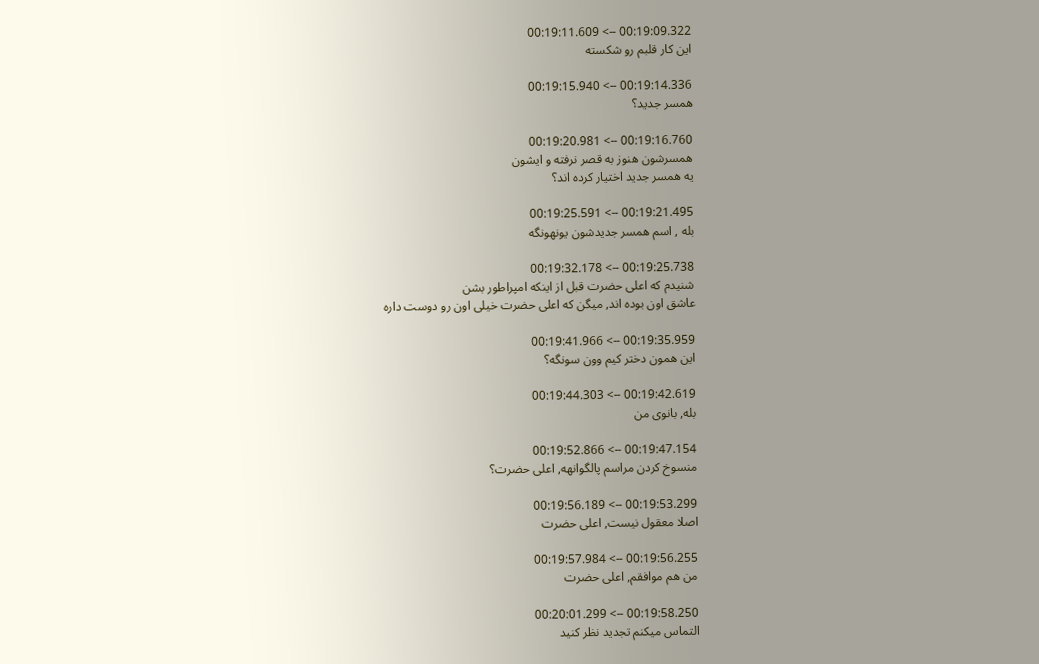00:19:09.322 --> 00:19:11.609
این کار قلبم رو شکسته

00:19:14.336 --> 00:19:15.940
همسر جدید؟

00:19:16.760 --> 00:19:20.981
همسرشون هنوز به قصر نرفته و ایشون
یه همسر جدید اختیار کرده اند؟

00:19:21.495 --> 00:19:25.591
بله , اسم همسر جدیدشون یونهونگه

00:19:25.738 --> 00:19:32.178
شنیدم که اعلی حضرت قبل از اینکه امپراطور بشن
عاشق اون بوده اند, میگن که اعلی حضرت خیلی اون رو دوست داره

00:19:35.959 --> 00:19:41.966
این همون دختر کیم وون سونگه؟

00:19:42.619 --> 00:19:44.303
بله, بانوی من

00:19:47.154 --> 00:19:52.866
منسوخ کردن مراسم پالگوانهه, اعلی حضرت؟

00:19:53.299 --> 00:19:56.189
اصلا معقول نیست, اعلی حضرت

00:19:56.255 --> 00:19:57.984
من هم موافقم, اعلی حضرت

00:19:58.250 --> 00:20:01.299
التماس میکنم تجدید نظر کنید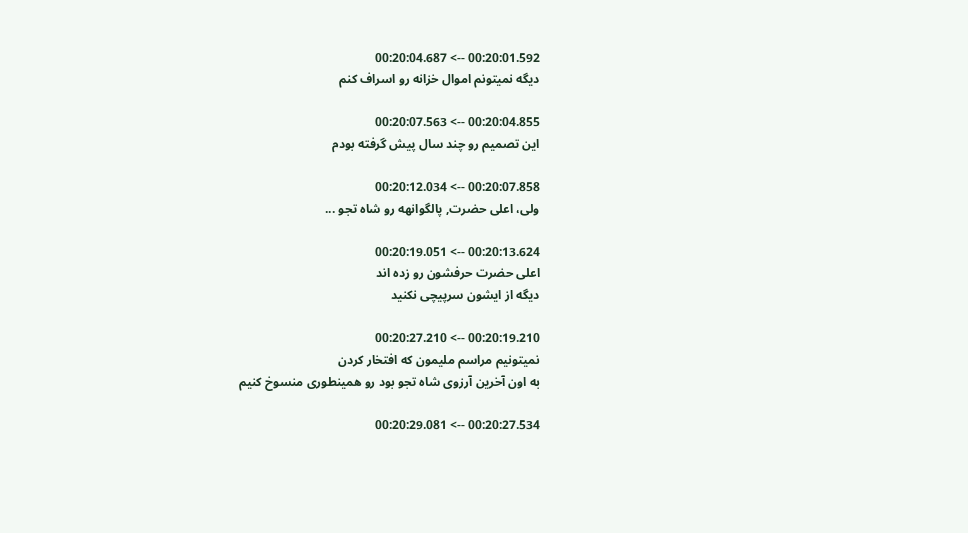00:20:01.592 --> 00:20:04.687
دیگه نمیتونم اموال خزانه رو اسراف کنم

00:20:04.855 --> 00:20:07.563
این تصمیم رو چند سال پیش گرفته بودم

00:20:07.858 --> 00:20:12.034
ولی، اعلی حضرت, پالگوانهه رو شاه تجو ...

00:20:13.624 --> 00:20:19.051
اعلی حضرت حرفشون رو زده اند
دیگه از ایشون سرپیچی نکنید

00:20:19.210 --> 00:20:27.210
نمیتونیم مراسم ملیمون که افتخار کردن
به اون آخرین آرزوی شاه تجو بود رو همینطوری منسوخ کنیم

00:20:27.534 --> 00:20:29.081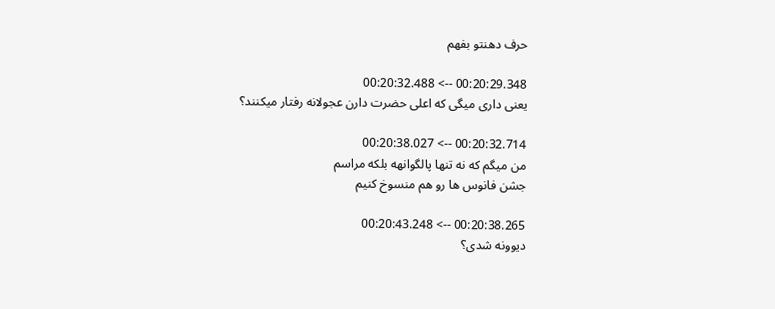حرف دهنتو بفهم

00:20:29.348 --> 00:20:32.488
یعنی داری میگی که اعلی حضرت دارن عجولانه رفتار میکنند؟

00:20:32.714 --> 00:20:38.027
من میگم که نه تنها پالگوانهه بلکه مراسم
جشن فانوس ها رو هم منسوخ کنیم

00:20:38.265 --> 00:20:43.248
دیوونه شدی؟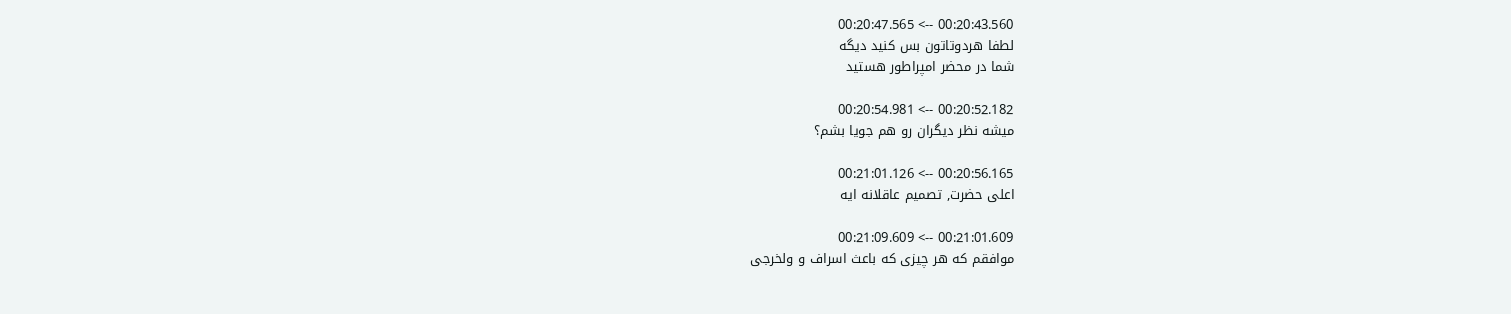00:20:43.560 --> 00:20:47.565
لطفا هردوتاتون بس کنید دیگه
شما در محضر امپراطور هستید

00:20:52.182 --> 00:20:54.981
میشه نظر دیگران رو هم جویا بشم؟

00:20:56.165 --> 00:21:01.126
اعلی حضرت, تصمیم عاقلانه ایه

00:21:01.609 --> 00:21:09.609
موافقم که هر چیزی که باعث اسراف و ولخرجی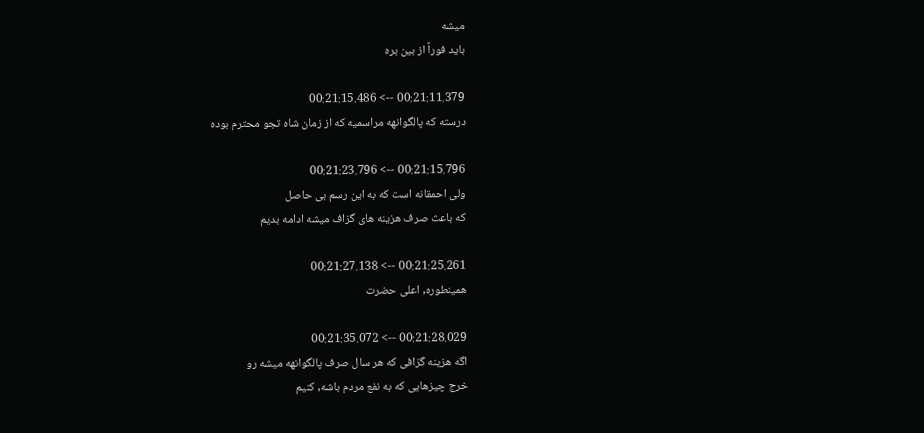میشه
باید فوراً از بین بره

00:21:11.379 --> 00:21:15.486
درسته که پالگوانهه مراسمیه که از زمان شاه تجو محترم بوده

00:21:15.796 --> 00:21:23.796
ولی احمقانه است که به این رسم بی حاصل
که باعث صرف هزینه های گزاف میشه ادامه بدیم

00:21:25.261 --> 00:21:27.138
همینطوره, اعلی حضرت

00:21:28.029 --> 00:21:35.072
اگه هزینه گزافی که هر سال صرف پالگوانهه ميشه رو
خرج چیزهایی که به نفع مردم باشه, کنیم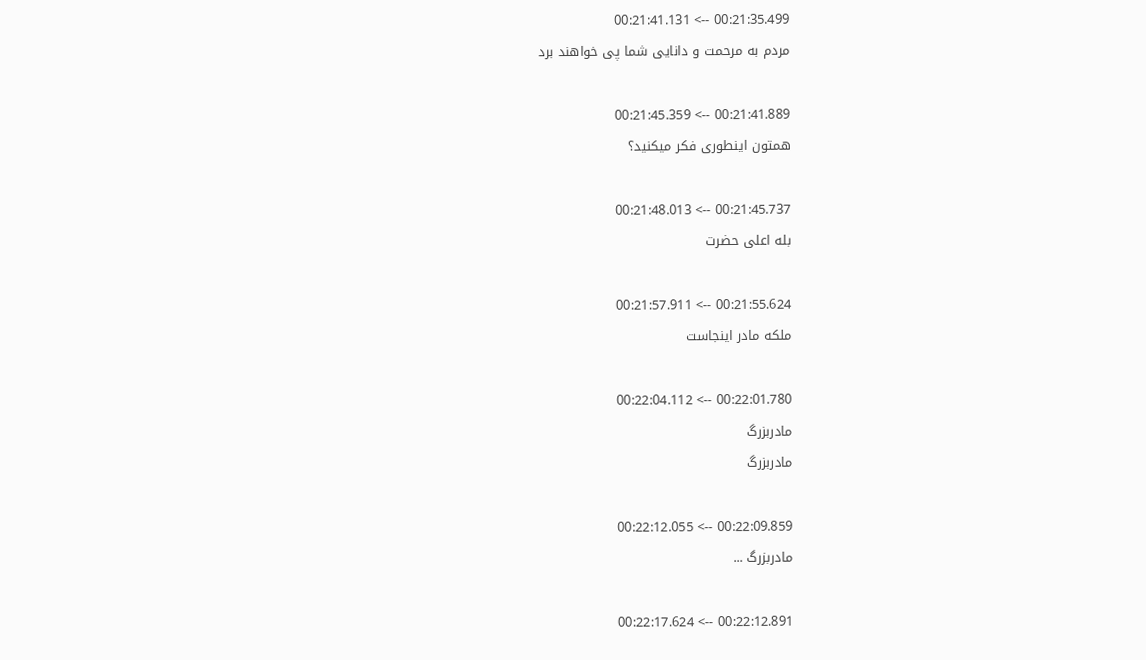00:21:35.499 --> 00:21:41.131
مردم به مرحمت و دانایی شما پی خواهند برد

00:21:41.889 --> 00:21:45.359
همتون اینطوری فکر میکنید؟

00:21:45.737 --> 00:21:48.013
بله اعلی حضرت

00:21:55.624 --> 00:21:57.911
ملکه مادر اینجاست

00:22:01.780 --> 00:22:04.112
مادربزرگ
مادربزرگ

00:22:09.859 --> 00:22:12.055
مادربزرگ ...

00:22:12.891 --> 00:22:17.624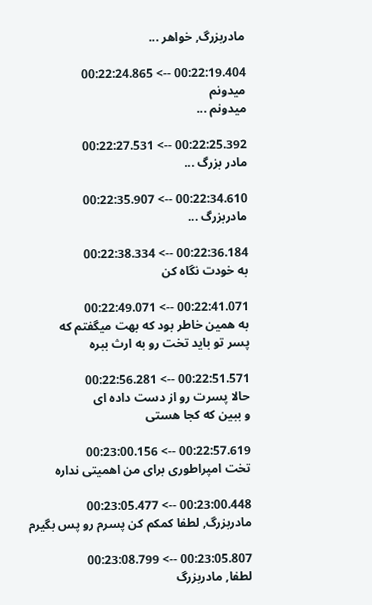مادربزرگ, خواهر ...

00:22:19.404 --> 00:22:24.865
میدونم
میدونم ...

00:22:25.392 --> 00:22:27.531
مادر بزرگ ...

00:22:34.610 --> 00:22:35.907
مادربزرگ ...

00:22:36.184 --> 00:22:38.334
به خودت نگاه کن

00:22:41.071 --> 00:22:49.071
به همین خاطر بود که بهت میگفتم که
پسر تو باید تخت رو به ارث ببره

00:22:51.571 --> 00:22:56.281
حالا پسرت رو از دست داده ای
و ببین که کجا هستی

00:22:57.619 --> 00:23:00.156
تخت امپراطوری برای من اهمیتی نداره

00:23:00.448 --> 00:23:05.477
مادربزرگ, لطفا کمکم کن پسرم رو پس بگیرم

00:23:05.807 --> 00:23:08.799
لطفا, مادربزرگ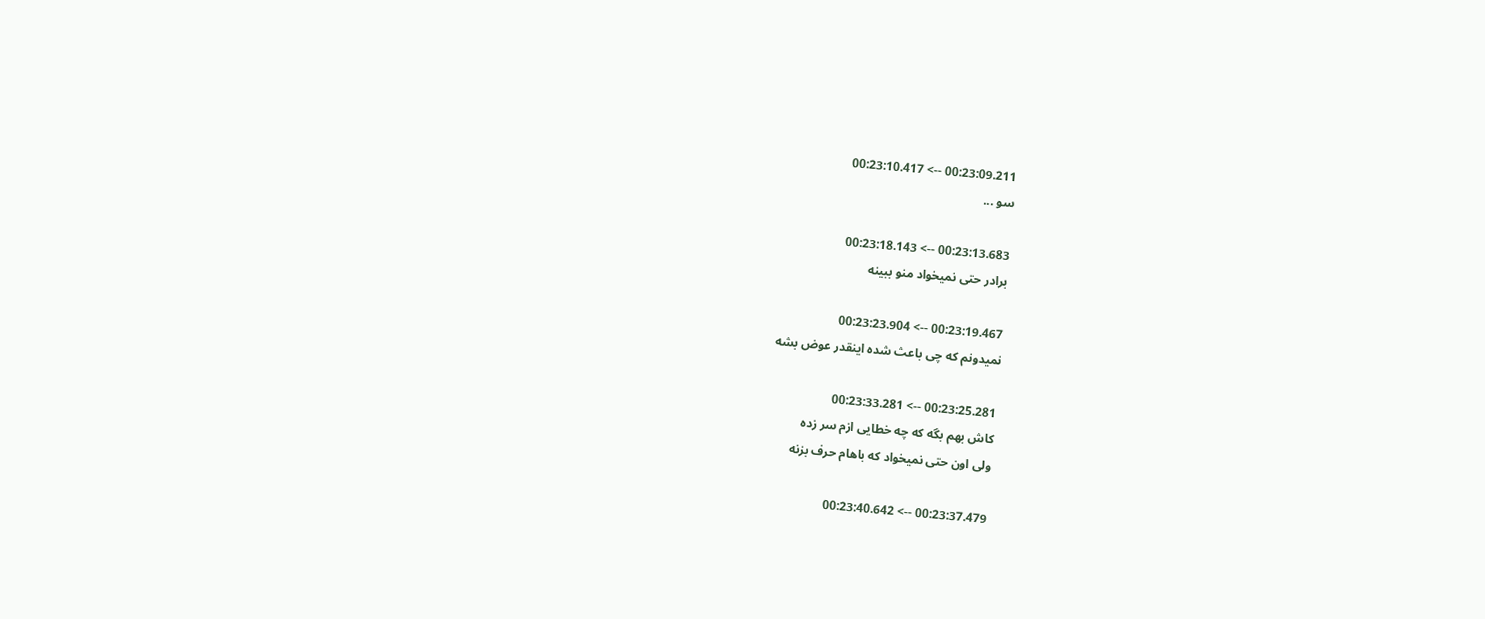00:23:09.211 --> 00:23:10.417
سو ...

00:23:13.683 --> 00:23:18.143
برادر حتی نمیخواد منو ببینه

00:23:19.467 --> 00:23:23.904
نمیدونم که چی باعث شده اینقدر عوض بشه

00:23:25.281 --> 00:23:33.281
کاش بهم بگه که چه خطایی ازم سر زده
ولی اون حتی نمیخواد که باهام حرف بزنه

00:23:37.479 --> 00:23:40.642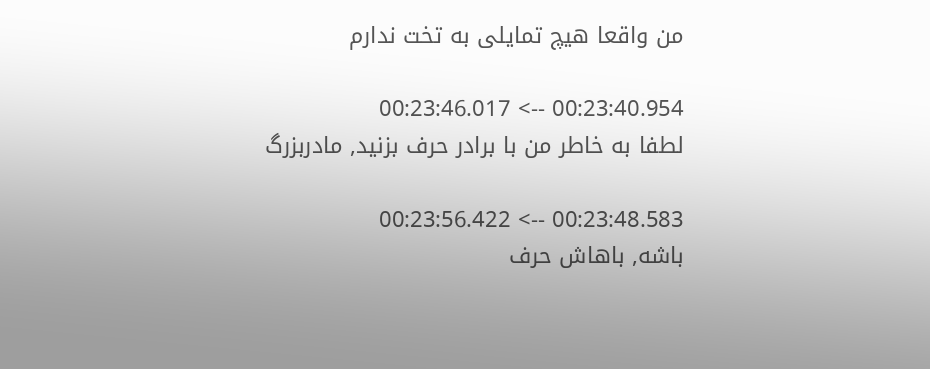من واقعا هیچ تمایلی به تخت ندارم

00:23:40.954 --> 00:23:46.017
لطفا به خاطر من با برادر حرف بزنید, مادربزرگ

00:23:48.583 --> 00:23:56.422
باشه, باهاش حرف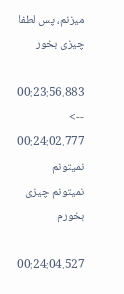میزنم، پس لطفا چیزی بخور

00:23:56.883 --> 00:24:02.777
نمیتونم
نمیتونم چیزی بخورم

00:24:04.527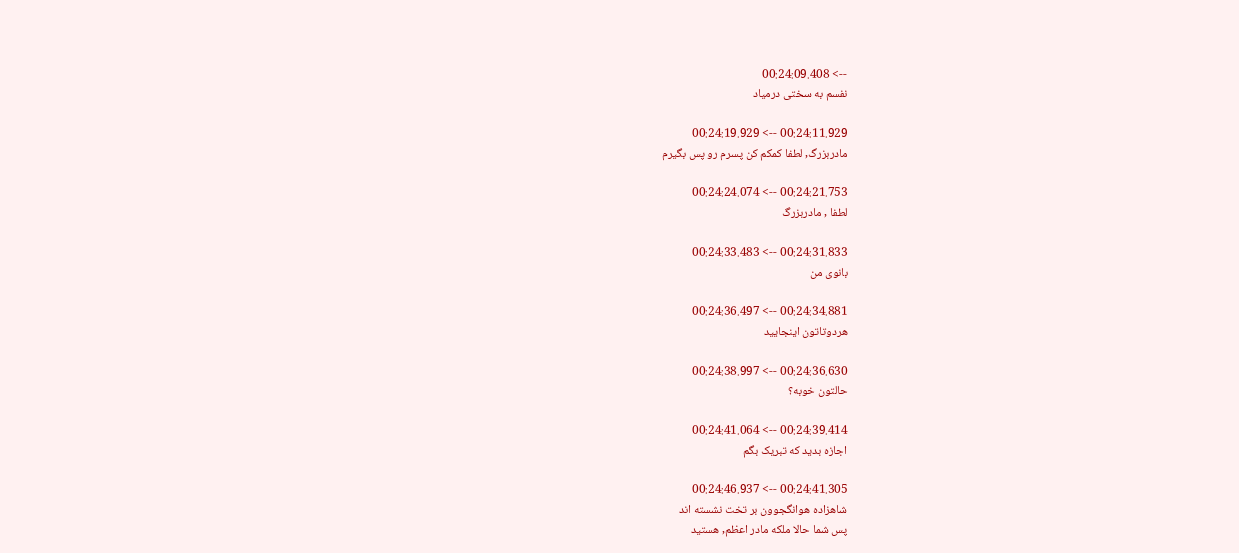--> 00:24:09.408
نفسم به سختی درمیاد

00:24:11.929 --> 00:24:19.929
مادربزرگ, لطفا کمکم کن پسرم رو پس بگیرم

00:24:21.753 --> 00:24:24.074
لطفا , مادربزرگ

00:24:31.833 --> 00:24:33.483
بانوی من

00:24:34.881 --> 00:24:36.497
هردوتاتون اینجایید

00:24:36.630 --> 00:24:38.997
حالتون خوبه؟

00:24:39.414 --> 00:24:41.064
اجازه بدید که تبریک بگم

00:24:41.305 --> 00:24:46.937
شاهزاده هوانگجوون بر تخت نشسته اند
پس شما حالا ملکه مادر اعظم, هستید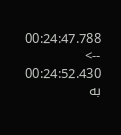00:24:47.788 --> 00:24:52.430
به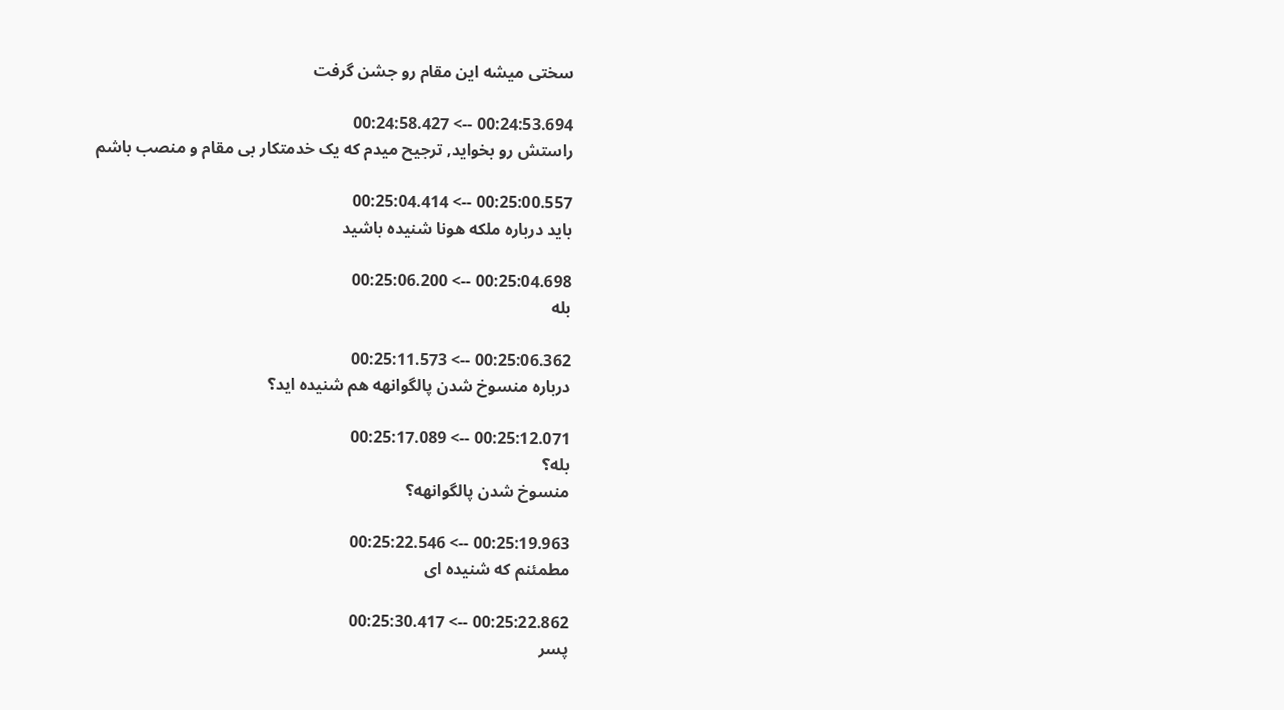سختی ميشه این مقام رو جشن گرفت

00:24:53.694 --> 00:24:58.427
راستش رو بخواید, ترجیح میدم که یک خدمتکار بی مقام و منصب باشم

00:25:00.557 --> 00:25:04.414
باید درباره ملکه هونا شنیده باشید

00:25:04.698 --> 00:25:06.200
بله

00:25:06.362 --> 00:25:11.573
درباره منسوخ شدن پالگوانهه هم شنیده اید؟

00:25:12.071 --> 00:25:17.089
بله؟
منسوخ شدن پالگوانهه؟

00:25:19.963 --> 00:25:22.546
مطمئنم که شنیده ای

00:25:22.862 --> 00:25:30.417
پسر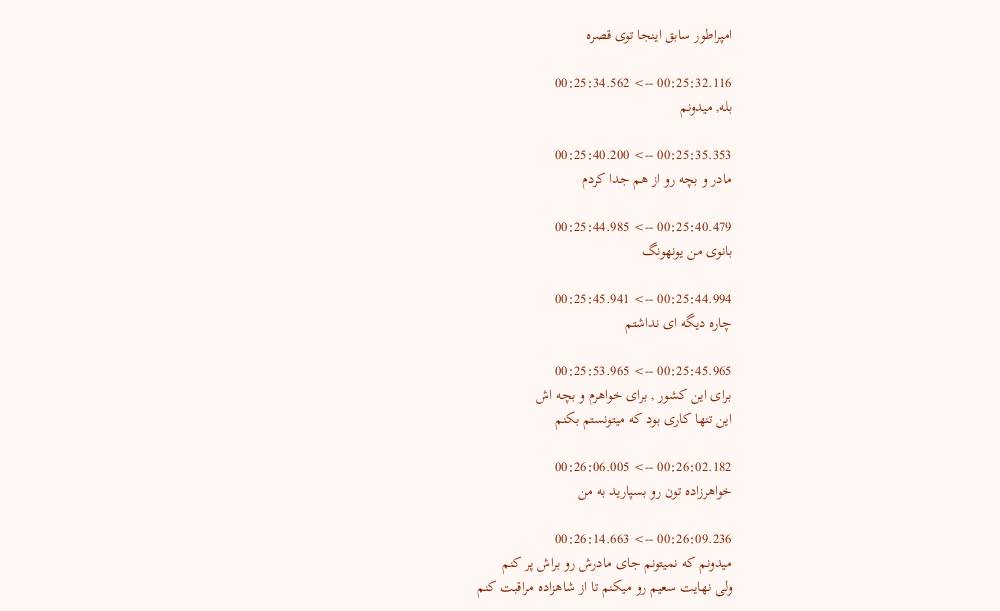امپراطور سابق اینجا توی قصره

00:25:32.116 --> 00:25:34.562
بله, میدونم

00:25:35.353 --> 00:25:40.200
مادر و بچه رو از هم جدا کردم

00:25:40.479 --> 00:25:44.985
بانوی من یونهونگ

00:25:44.994 --> 00:25:45.941
چاره دیگه ای نداشتم

00:25:45.965 --> 00:25:53.965
برای این کشور , برای خواهرم و بچه اش
این تنها کاری بود که میتونستم بکنم

00:26:02.182 --> 00:26:06.005
خواهرزاده تون رو بسپارید به من

00:26:09.236 --> 00:26:14.663
میدونم که نمیتونم جای مادرش رو براش پر کنم
ولی نهایت سعیم رو میکنم تا از شاهزاده مراقبت کنم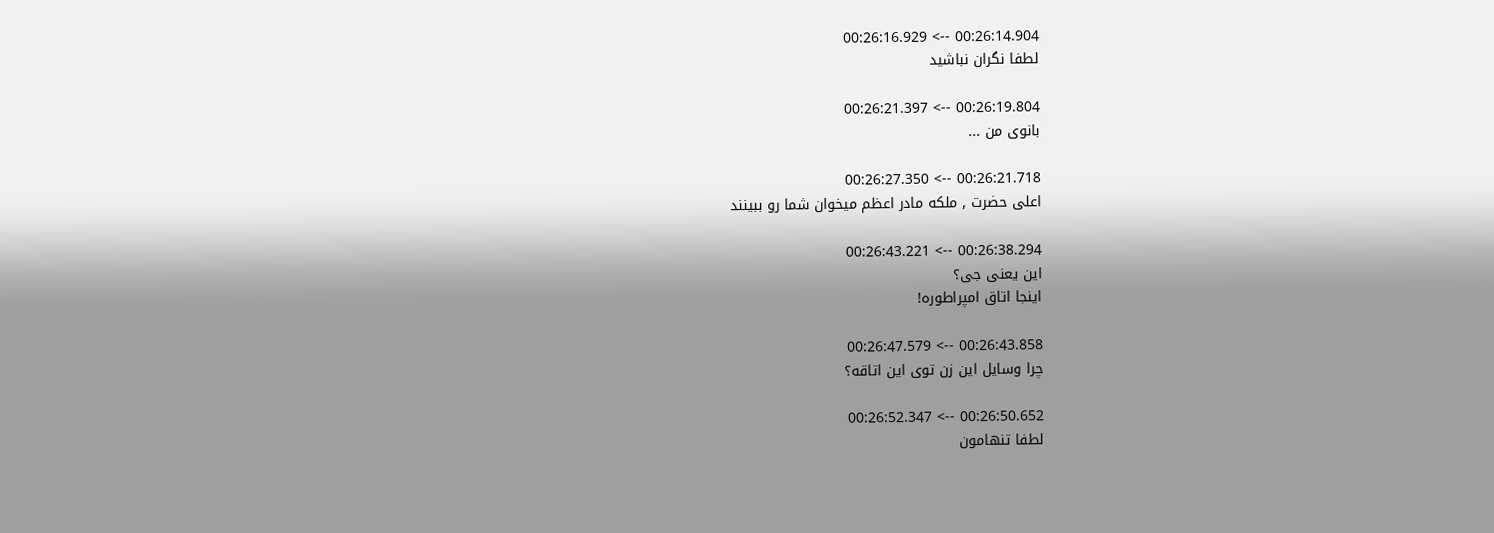00:26:14.904 --> 00:26:16.929
لطفا نگران نباشید

00:26:19.804 --> 00:26:21.397
بانوی من ...

00:26:21.718 --> 00:26:27.350
اعلی حضرت , ملکه مادر اعظم میخوان شما رو ببینند

00:26:38.294 --> 00:26:43.221
این یعنی جی؟
اینجا اتاق امپراطوره!

00:26:43.858 --> 00:26:47.579
چرا وسایل این زن توی این اتاقه؟

00:26:50.652 --> 00:26:52.347
لطفا تنهامون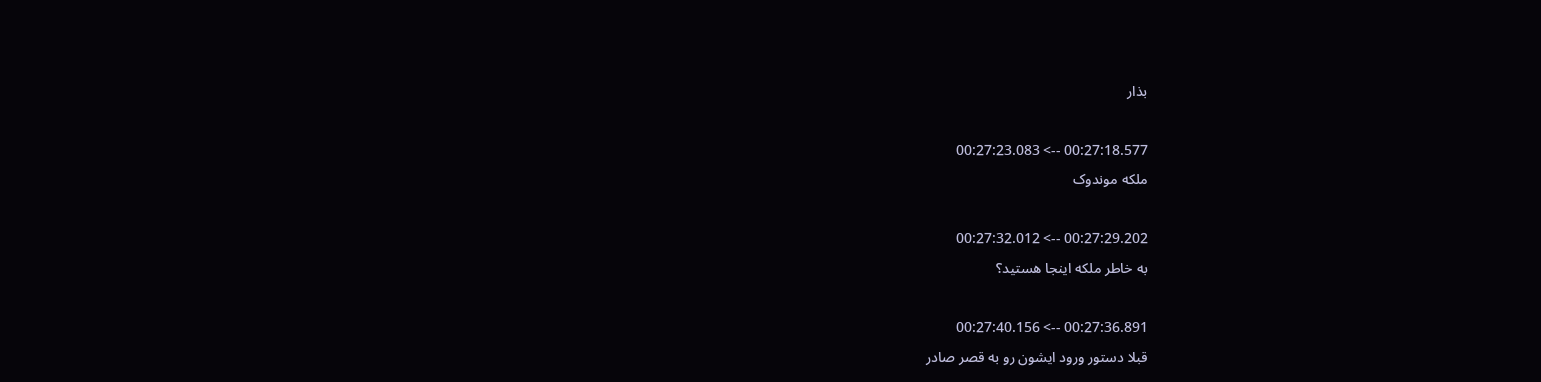بذار

00:27:18.577 --> 00:27:23.083
ملکه موندوک

00:27:29.202 --> 00:27:32.012
به خاطر ملکه اینجا هستید؟

00:27:36.891 --> 00:27:40.156
قبلا دستور ورود ایشون رو به قصر صادر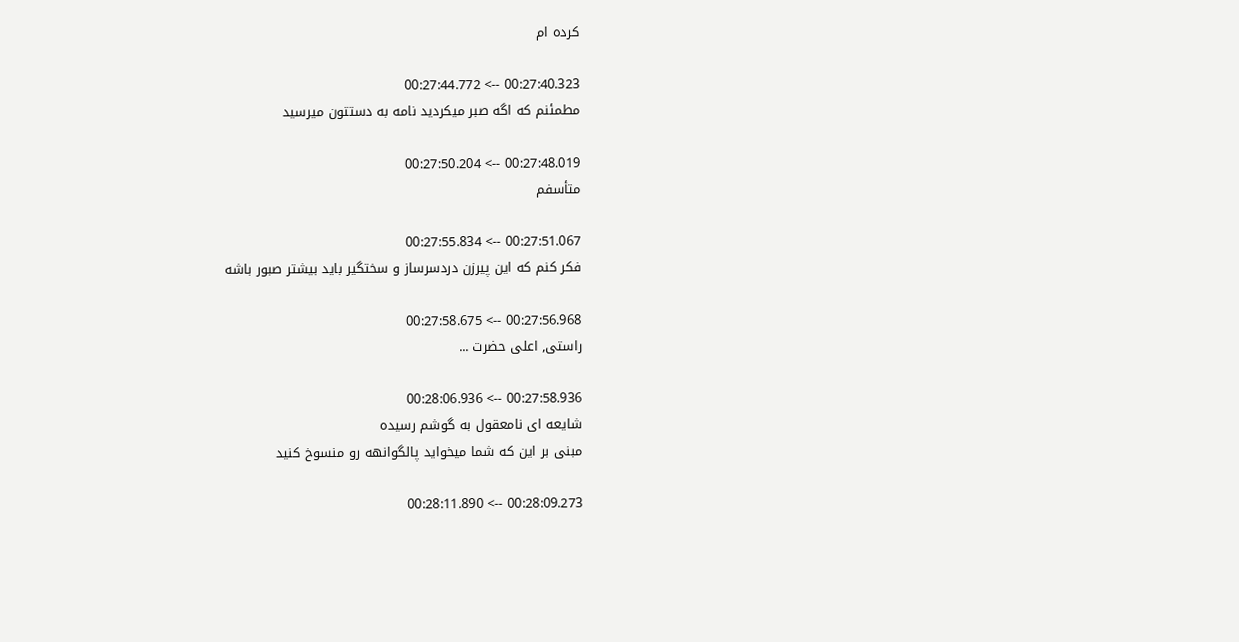کرده ام

00:27:40.323 --> 00:27:44.772
مطمئنم که اگه صبر میکردید نامه به دستتون میرسید

00:27:48.019 --> 00:27:50.204
متأسفم

00:27:51.067 --> 00:27:55.834
فکر کنم که این پیرزن دردسرساز و سختگیر باید بیشتر صبور باشه

00:27:56.968 --> 00:27:58.675
راستی, اعلی حضرت ...

00:27:58.936 --> 00:28:06.936
شایعه ای نامعقول به گوشم رسیده
مبنی بر این که شما میخواید پالگوانهه رو منسوخ کنید

00:28:09.273 --> 00:28:11.890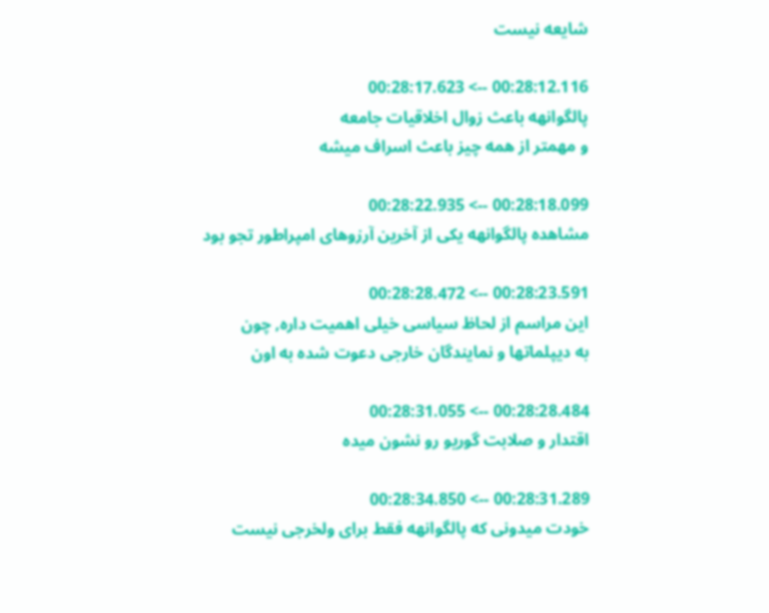شایعه نیست

00:28:12.116 --> 00:28:17.623
پالگوانهه باعث زوال اخلاقیات جامعه
و مهمتر از همه چیز باعث اسراف میشه

00:28:18.099 --> 00:28:22.935
مشاهده پالگوانهه یکی از آخرین آرزوهای امپراطور تجو بود

00:28:23.591 --> 00:28:28.472
این مراسم از لحاظ سیاسی خیلی اهمیت داره, چون
به دیپلماتها و نمایندگان خارجی دعوت شده به اون

00:28:28.484 --> 00:28:31.055
اقتدار و صلابت گوریو رو نشون میده

00:28:31.289 --> 00:28:34.850
خودت میدونی که پالگوانهه فقط برای ولخرجی نیست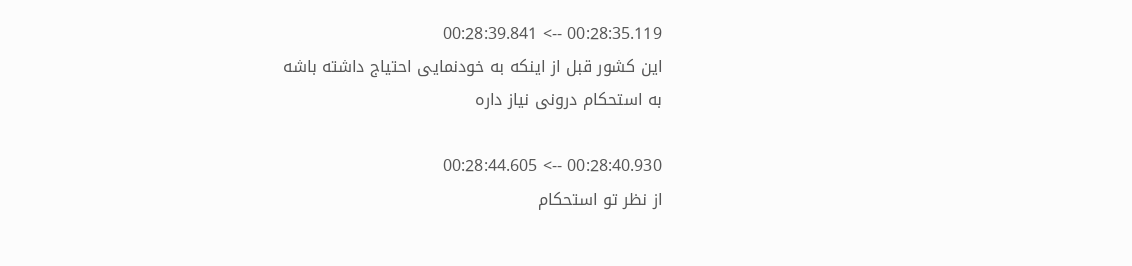00:28:35.119 --> 00:28:39.841
این کشور قبل از اینکه به خودنمایی احتیاج داشته باشه
به استحکام درونی نیاز داره

00:28:40.930 --> 00:28:44.605
از نظر تو استحکام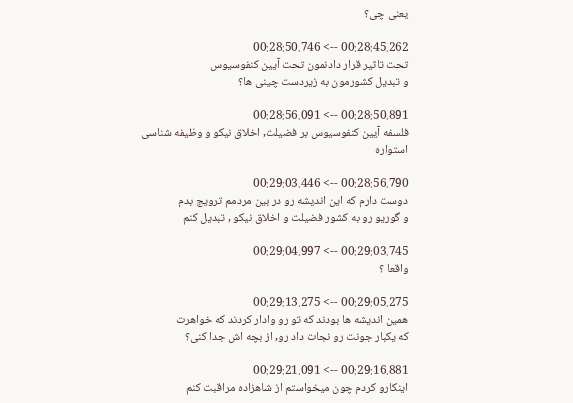یعنی چی؟

00:28:45.262 --> 00:28:50.746
تحت تاثیر قرار دادنمون تحت آیین کنفوسیوس
و تبدیل کشورمون به زیردست چینی ها؟

00:28:50.891 --> 00:28:56.091
فلسفه آیین کنفوسیوس بر فضیلت, اخلاق نیکو و وظیفه شناسی استواره

00:28:56.790 --> 00:29:03.446
دوست دارم که این اندیشه رو در بین مردمم ترویج بدم
و گوریو رو به کشور فضیلت و اخلاق نیکو , تبدیل کنم

00:29:03.745 --> 00:29:04.997
واقعا ؟

00:29:05.275 --> 00:29:13.275
همین اندیشه ها بودند که تو رو وادار کردند که خواهرت
که یکبار جونت رو نجات داد رو, از بچه اش جدا کنی؟

00:29:16.881 --> 00:29:21.091
اینکارو کردم چون میخواستم از شاهزاده مراقبت کنم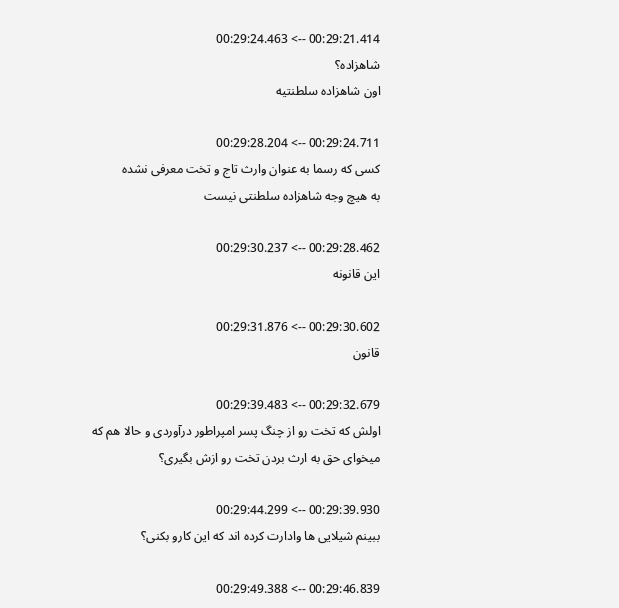00:29:21.414 --> 00:29:24.463
شاهزاده؟
اون شاهزاده سلطنتیه

00:29:24.711 --> 00:29:28.204
کسی که رسما به عنوان وارث تاج و تخت معرفی نشده
به هیچ وجه شاهزاده سلطنتی نیست

00:29:28.462 --> 00:29:30.237
این قانونه

00:29:30.602 --> 00:29:31.876
قانون

00:29:32.679 --> 00:29:39.483
اولش که تخت رو از چنگ پسر امپراطور درآوردی و حالا هم که
میخوای حق به ارث بردن تخت رو ازش بگیری؟

00:29:39.930 --> 00:29:44.299
ببینم شیلایی ها وادارت کرده اند که این کارو بکنی؟

00:29:46.839 --> 00:29:49.388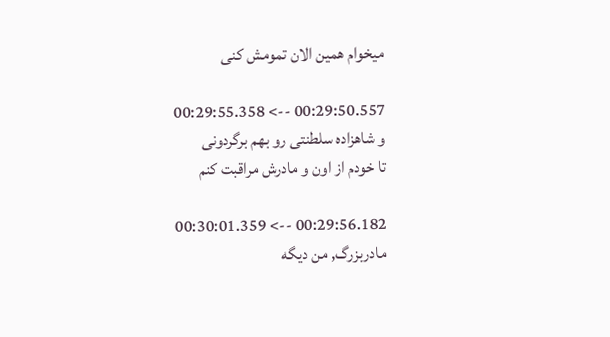میخوام همین الان تمومش کنی

00:29:50.557 --> 00:29:55.358
و شاهزاده سلطنتی رو بهم برگردونی
تا خودم از اون و مادرش مراقبت کنم

00:29:56.182 --> 00:30:01.359
مادربزرگ, من دیگه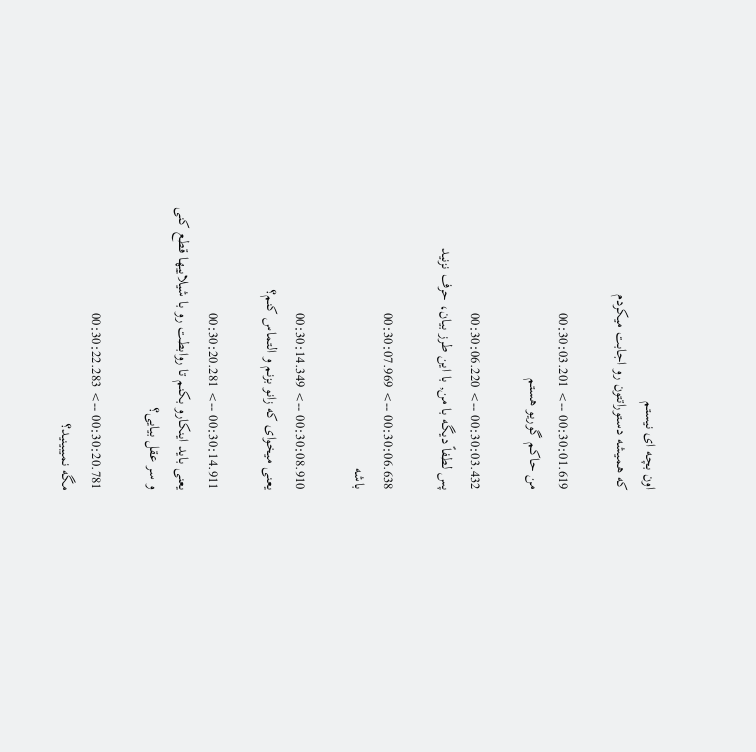اون بچه ای نیستم
که همیشه دستوراتتون رو اجابت میکردم

00:30:01.619 --> 00:30:03.201
من حاکم گوریو هستم

00:30:03.432 --> 00:30:06.220
پس لطفاً دیگه با من, با این طرز بیان، حرف نزنید

00:30:06.638 --> 00:30:07.969
باشه

00:30:08.910 --> 00:30:14.349
یعنی میخوای که زانو بزنم و التماس کنم؟

00:30:14.911 --> 00:30:20.281
یعنی باید اینکارو بکنم تا روابطت رو با شیلاییها قطع کنی
و سر عقل بیایی؟

00:30:20.781 --> 00:30:22.283
مگه نمیبینید؟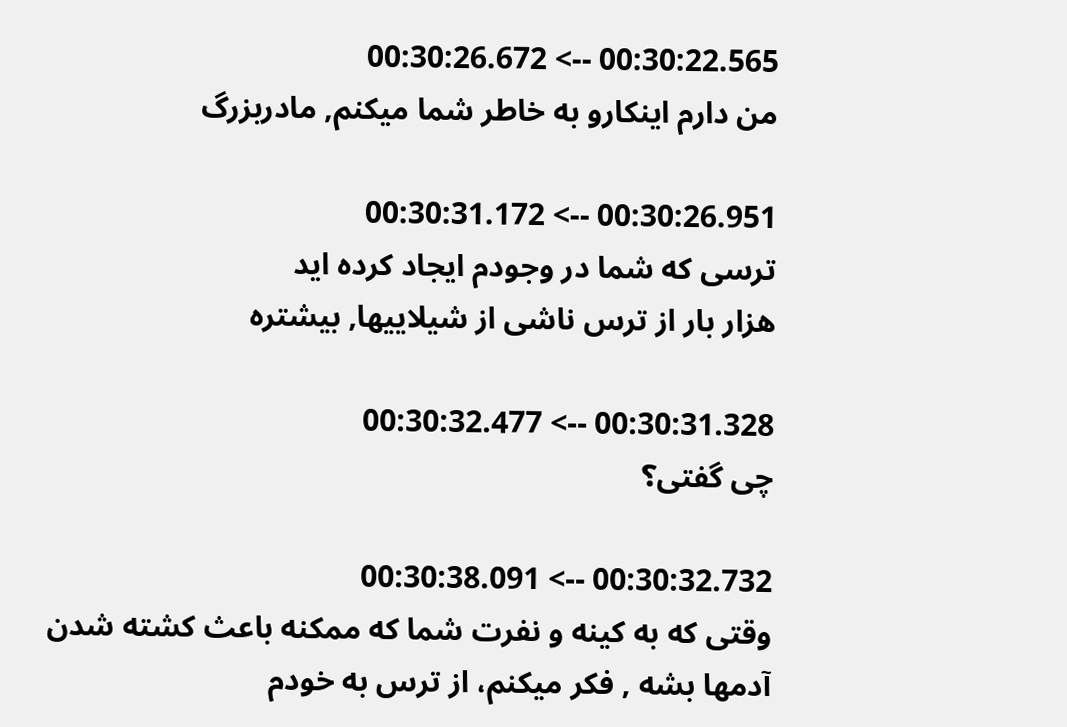00:30:22.565 --> 00:30:26.672
من دارم اینکارو به خاطر شما میکنم, مادربزرگ

00:30:26.951 --> 00:30:31.172
ترسی که شما در وجودم ایجاد کرده اید
هزار بار از ترس ناشی از شیلاییها, بیشتره

00:30:31.328 --> 00:30:32.477
چی گفتی؟

00:30:32.732 --> 00:30:38.091
وقتی که به کینه و نفرت شما که ممکنه باعث کشته شدن
آدمها بشه , فکر میکنم، از ترس به خودم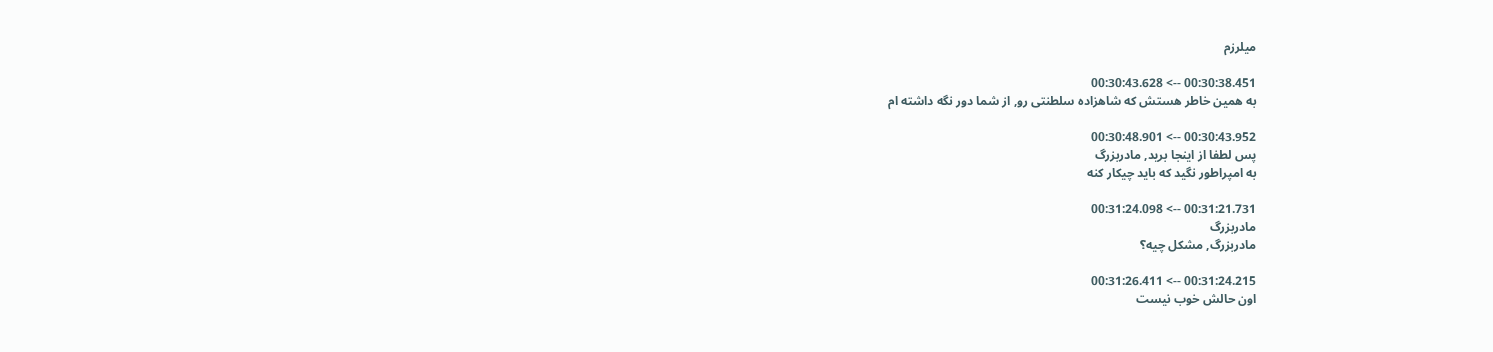میلرزم

00:30:38.451 --> 00:30:43.628
به همین خاطر هستش که شاهزاده سلطنتی رو, از شما دور نگه داشته ام

00:30:43.952 --> 00:30:48.901
پس لطفا از اینجا برید, مادربزرگ
به امپراطور نگید که باید چیکار کنه

00:31:21.731 --> 00:31:24.098
مادربزرگ
مادربزرگ, مشکل چیه؟

00:31:24.215 --> 00:31:26.411
اون حالش خوب نیست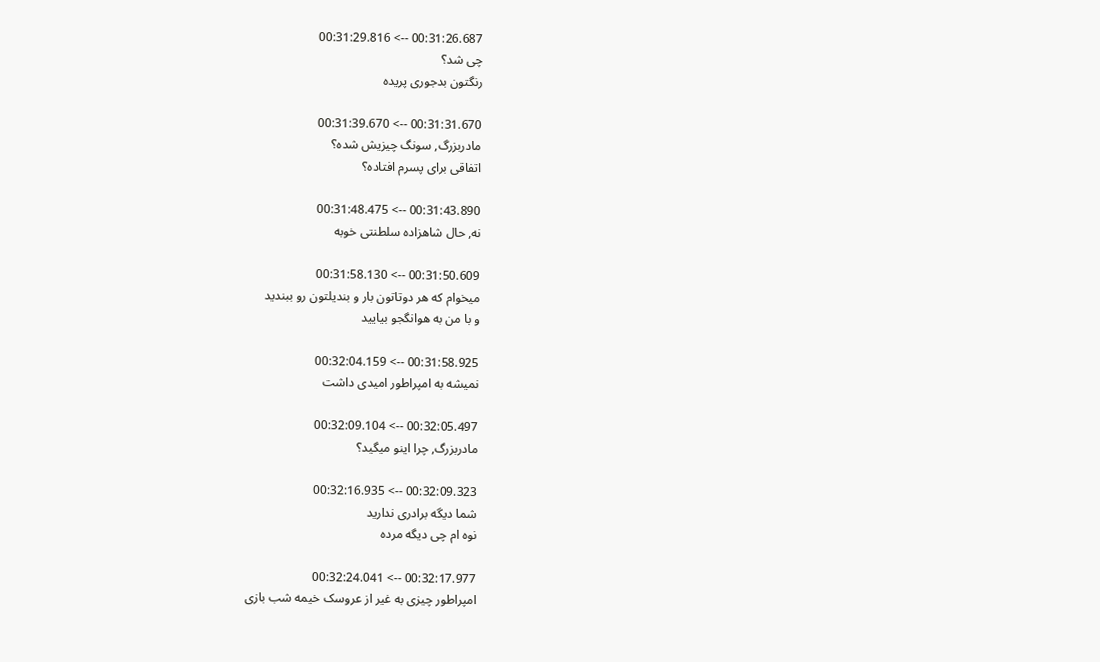00:31:26.687 --> 00:31:29.816
چی شد؟
رنگتون بدجوری پریده

00:31:31.670 --> 00:31:39.670
مادربزرگ, سونگ چیزیش شده؟
اتفاقی برای پسرم افتاده؟

00:31:43.890 --> 00:31:48.475
نه, حال شاهزاده سلطنتی خوبه

00:31:50.609 --> 00:31:58.130
میخوام که هر دوتاتون بار و بندیلتون رو ببندید
و با من به هوانگجو بیایید

00:31:58.925 --> 00:32:04.159
نمیشه به امپراطور امیدی داشت

00:32:05.497 --> 00:32:09.104
مادربزرگ, چرا اینو میگید؟

00:32:09.323 --> 00:32:16.935
شما دیگه برادری ندارید
نوه ام چی دیگه مرده

00:32:17.977 --> 00:32:24.041
امپراطور چیزی به غیر از عروسک خیمه شب بازی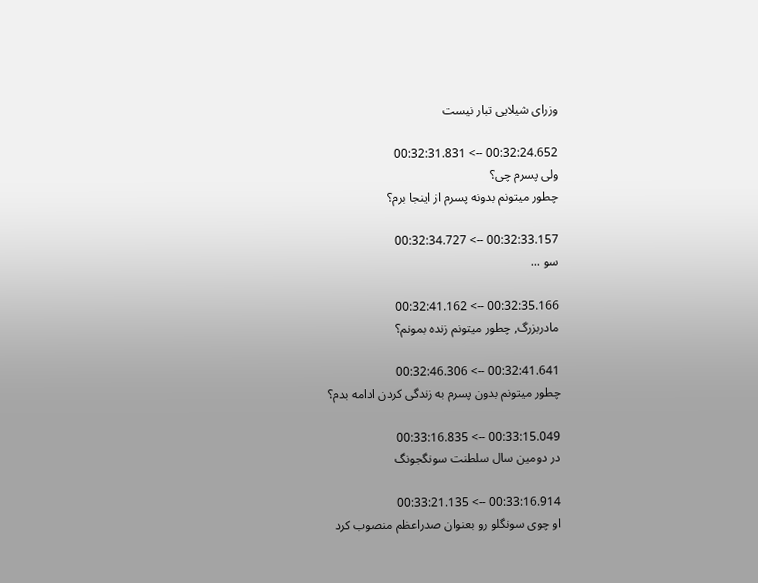وزرای شیلایی تبار نیست

00:32:24.652 --> 00:32:31.831
ولی پسرم چی؟
چطور میتونم بدونه پسرم از اینجا برم؟

00:32:33.157 --> 00:32:34.727
سو ...

00:32:35.166 --> 00:32:41.162
مادربزرگ, چطور میتونم زنده بمونم؟

00:32:41.641 --> 00:32:46.306
چطور میتونم بدون پسرم به زندگی کردن ادامه بدم؟

00:33:15.049 --> 00:33:16.835
در دومین سال سلطنت سونگجونگ

00:33:16.914 --> 00:33:21.135
او چوی سونگلو رو بعنوان صدراعظم منصوب کرد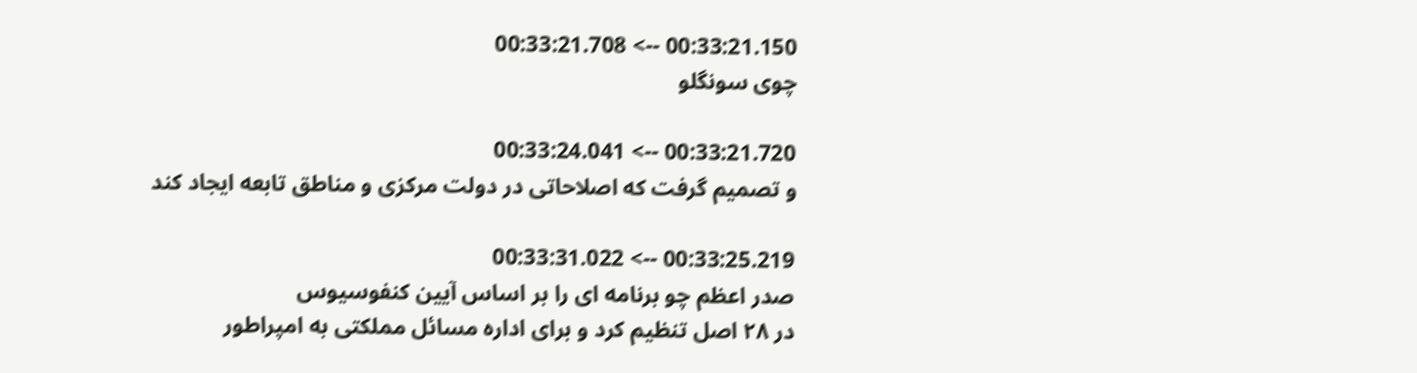00:33:21.150 --> 00:33:21.708
چوی سونگلو

00:33:21.720 --> 00:33:24.041
و تصمیم گرفت که اصلاحاتی در دولت مرکزی و مناطق تابعه ایجاد کند

00:33:25.219 --> 00:33:31.022
صدر اعظم چو برنامه ای را بر اساس آیین کنفوسیوس
در ۲۸ اصل تنظیم کرد و برای اداره مسائل مملکتی به امپراطور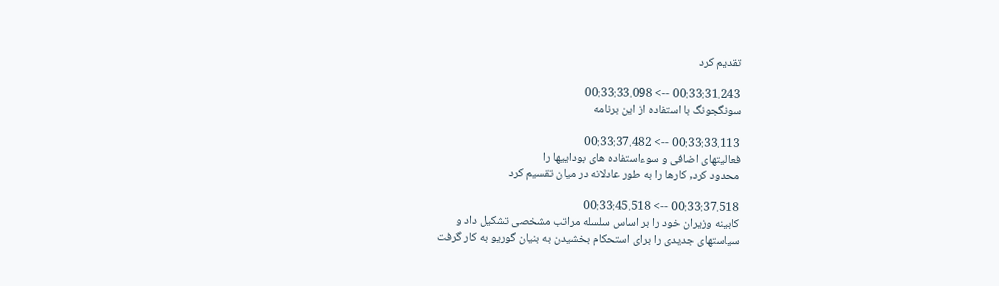تقدیم کرد

00:33:31.243 --> 00:33:33.098
سونگجونگ با استفاده از این برنامه

00:33:33.113 --> 00:33:37.482
فعالیتهای اضافی و سوءاستفاده های بوداییها را
محدود کرد, کارها را به طور عادلانه در میان تقسیم کرد

00:33:37.518 --> 00:33:45.518
کابینه وزیران خود را بر اساس سلسله مراتب مشخصی تشکیل داد و
سیاستهای جدیدی را برای استحکام بخشیدن به بنیان گوریو به کار گرفت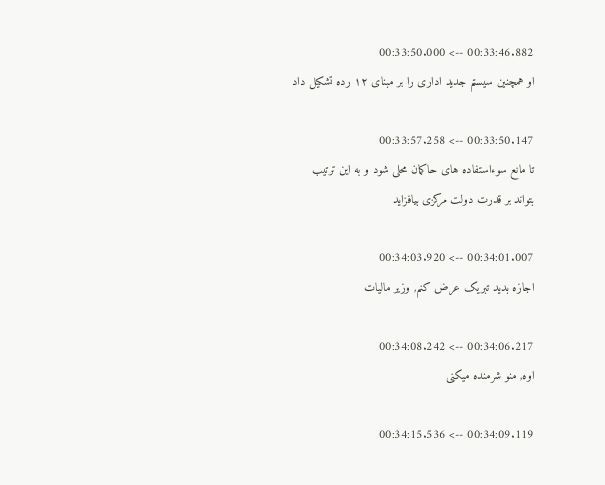00:33:46.882 --> 00:33:50.000
او همچنین سیستم جدید اداری را بر مبنای ۱۲ رده تشکیل داد

00:33:50.147 --> 00:33:57.258
تا مانع سوءاستفاده های حاکمان محلی شود و به این ترتیب
بتواند بر قدرت دولت مرکزی بیافزاید

00:34:01.007 --> 00:34:03.920
اجازه بدید تبریک عرض کنم, وزیر مالیات

00:34:06.217 --> 00:34:08.242
اوه, منو شرمنده میکنی

00:34:09.119 --> 00:34:15.536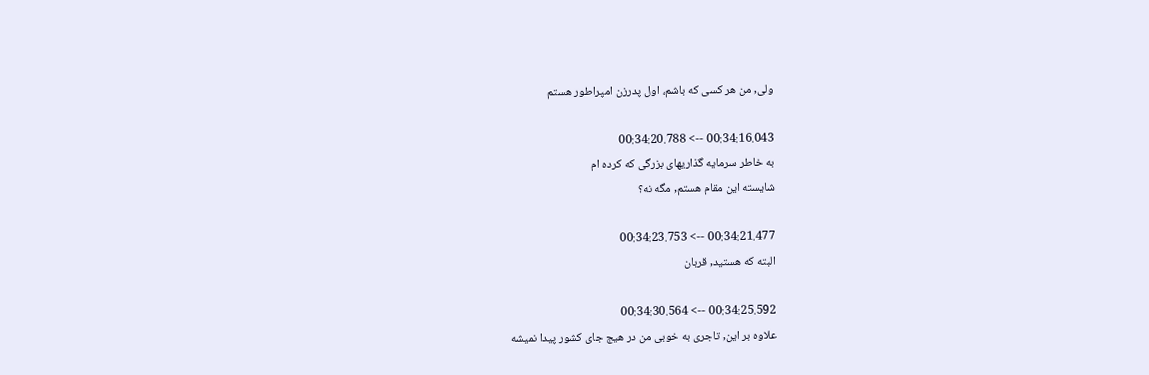ولی, من هر کسی که باشم، اول پدرزن امپراطور هستم

00:34:16.043 --> 00:34:20.788
به خاطر سرمایه گذاریهای بزرگی که کرده ام
شایسته این مقام هستم, مگه نه؟

00:34:21.477 --> 00:34:23.753
البته که هستید, قربان

00:34:25.592 --> 00:34:30.564
علاوه بر این, تاجری به خوبی من در هیج جای کشور پیدا نمیشه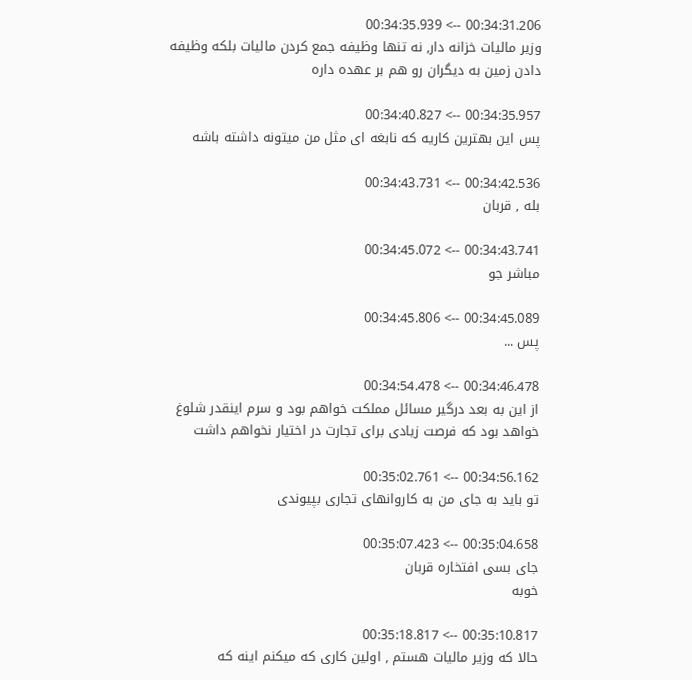00:34:31.206 --> 00:34:35.939
وزیر مالیات خزانه دار, نه تنها وظیفه جمع کردن مالیات بلکه وظیفه
دادن زمین به دیگران رو هم بر عهده داره

00:34:35.957 --> 00:34:40.827
پس این بهترین کاریه که نابغه ای مثل من میتونه داشته باشه

00:34:42.536 --> 00:34:43.731
بله , قربان

00:34:43.741 --> 00:34:45.072
مباشر جو

00:34:45.089 --> 00:34:45.806
پس ...

00:34:46.478 --> 00:34:54.478
از این به بعد درگیر مسائل مملکت خواهم بود و سرم اینقدر شلوغ
خواهد بود که فرصت زیادی برای تجارت در اختیار نخواهم داشت

00:34:56.162 --> 00:35:02.761
تو باید به جای من به کاروانهای تجاری بپیوندی

00:35:04.658 --> 00:35:07.423
جای بسی افتخاره قربان
خوبه

00:35:10.817 --> 00:35:18.817
حالا که وزیر مالیات هستم , اولین کاری که میکنم اینه که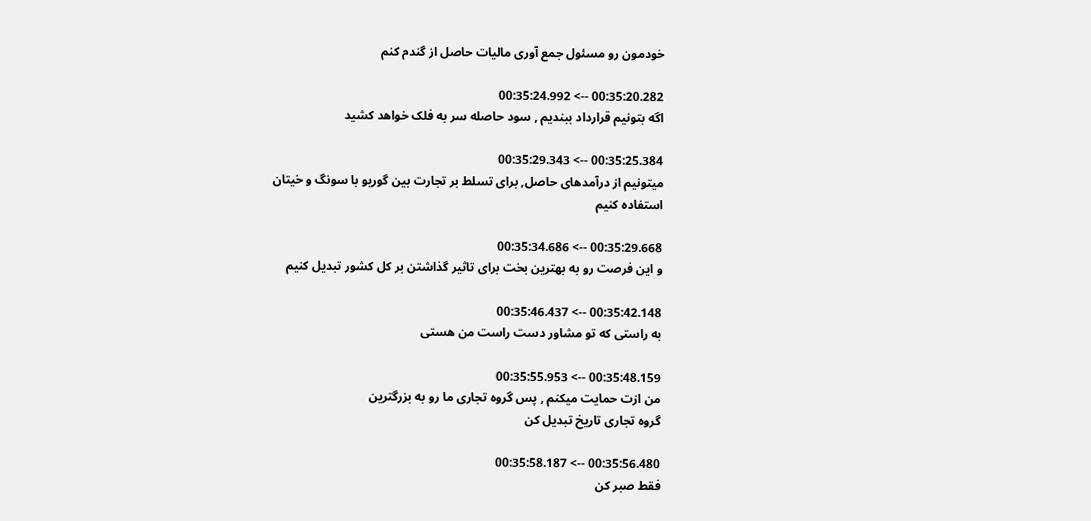خودمون رو مسئول جمع آوری مالیات حاصل از گندم کنم

00:35:20.282 --> 00:35:24.992
اگه بتونیم قرارداد ببندیم , سود حاصله سر به فلک خواهد کشید

00:35:25.384 --> 00:35:29.343
میتونیم از درآمدهای حاصل, برای تسلط بر تجارت بین گوریو با سونگ و خیتان
استفاده کنیم

00:35:29.668 --> 00:35:34.686
و این فرصت رو به بهترین بخت برای تاثیر گذاشتن بر کل کشور تبدیل کنیم

00:35:42.148 --> 00:35:46.437
به راستی که تو مشاور دست راست من هستی

00:35:48.159 --> 00:35:55.953
من ازت حمایت میکنم , پس گروه تجاری ما رو به بزرگترین
گروه تجاری تاریخ تبدیل کن

00:35:56.480 --> 00:35:58.187
فقط صبر کن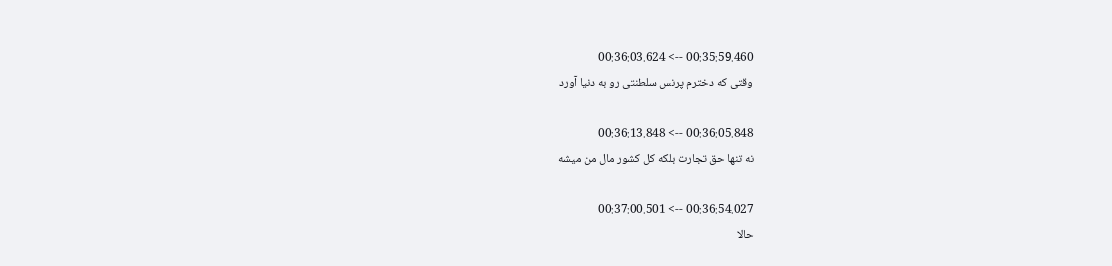00:35:59.460 --> 00:36:03.624
وقتی که دخترم پرنس سلطنتی رو به دنیا آورد

00:36:05.848 --> 00:36:13.848
نه تنها حق تجارت بلکه کل کشور مال من میشه

00:36:54.027 --> 00:37:00.501
حالا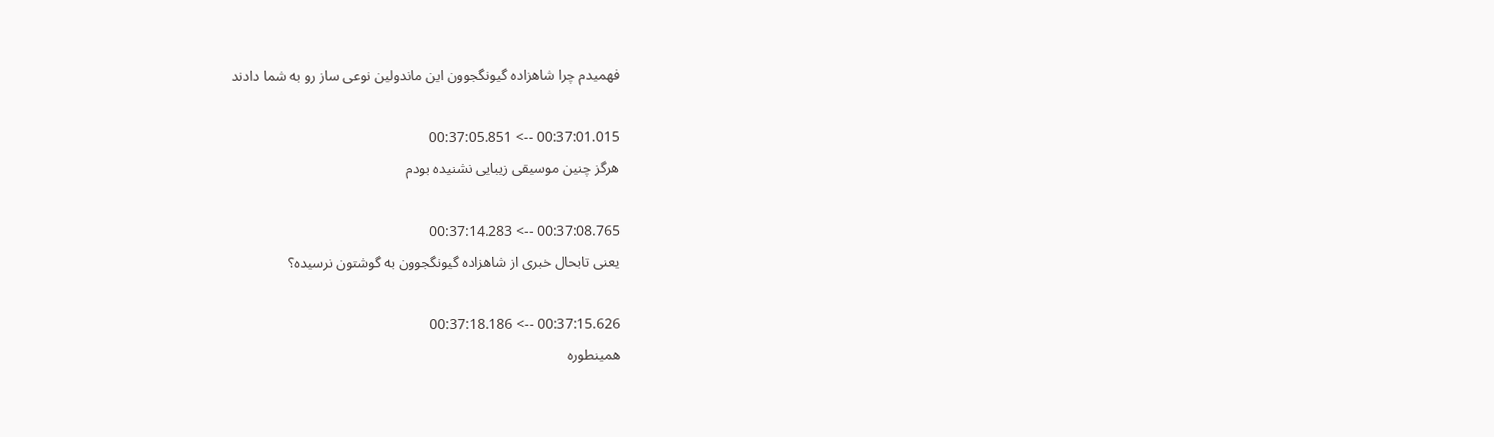فهمیدم چرا شاهزاده گیونگجوون این ماندولین نوعی ساز رو به شما دادند

00:37:01.015 --> 00:37:05.851
هرگز چنین موسیقی زیبایی نشنیده بودم

00:37:08.765 --> 00:37:14.283
یعنی تابحال خبری از شاهزاده گیونگجوون به گوشتون نرسیده؟

00:37:15.626 --> 00:37:18.186
همینطوره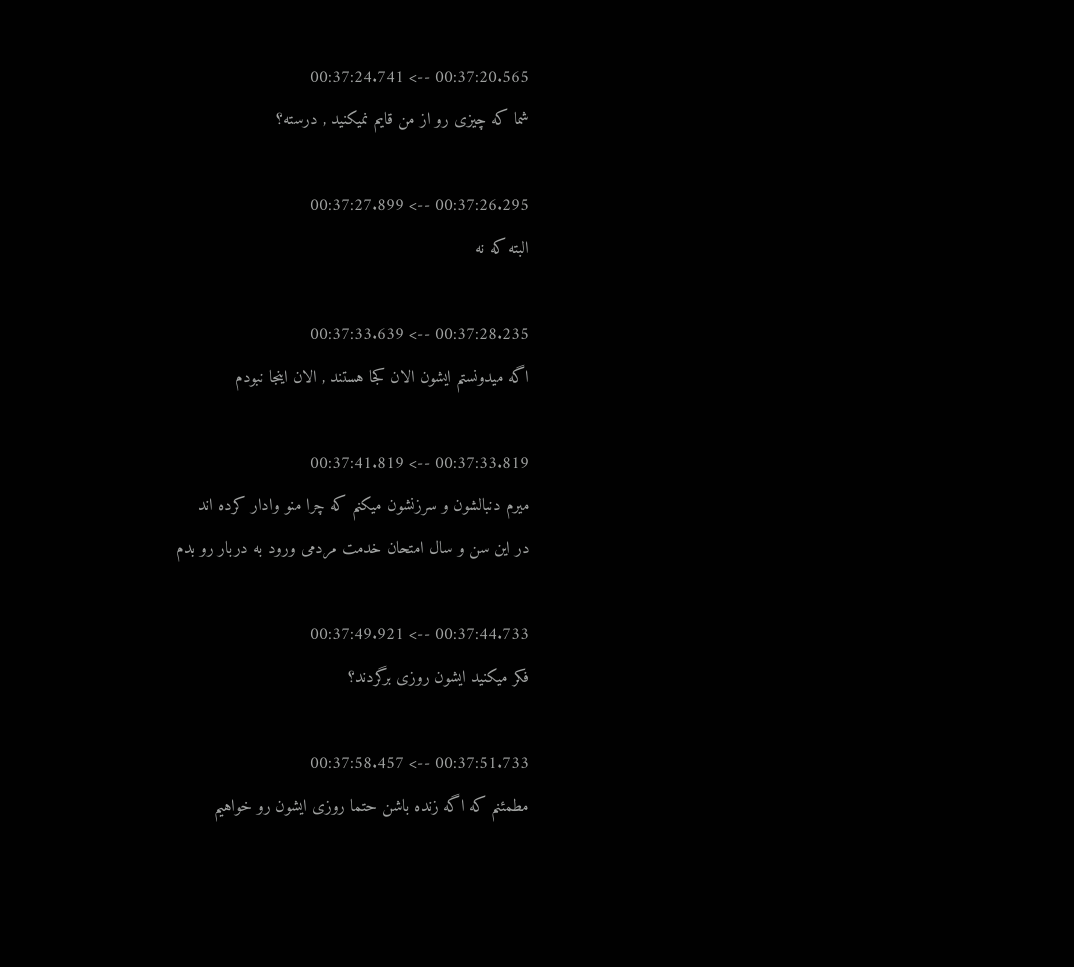00:37:20.565 --> 00:37:24.741
شما که چیزی رو از من قایم نمیکنید , درسته؟

00:37:26.295 --> 00:37:27.899
البته که نه

00:37:28.235 --> 00:37:33.639
اگه میدونستم ایشون الان کجا هستند , الان اینجا نبودم

00:37:33.819 --> 00:37:41.819
میرم دنبالشون و سرزنشون میکنم که چرا منو وادار کرده اند
در این سن و سال امتحان خدمت مردمی ورود به دربار رو بدم

00:37:44.733 --> 00:37:49.921
فکر میکنید ایشون روزی برگردند؟

00:37:51.733 --> 00:37:58.457
مطمئنم که اگه زنده باشن حتما روزی ایشون رو خواهیم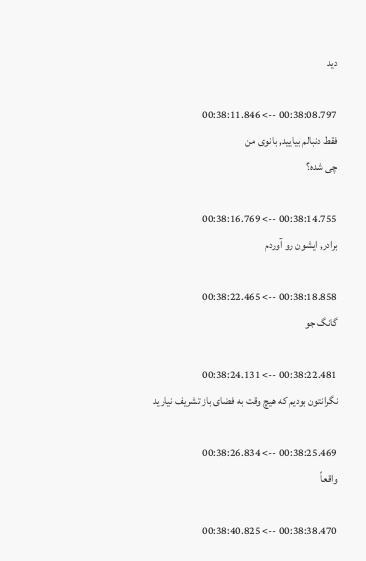دید

00:38:08.797 --> 00:38:11.846
فقط دنبالم بیایید, بانوی من
چی شده؟

00:38:14.755 --> 00:38:16.769
برادر, ایشون رو آوردم

00:38:18.858 --> 00:38:22.465
گانگ جو

00:38:22.481 --> 00:38:24.131
نگرانتون بودیم که هیچ وقت به فضای باز تشریف نیارید

00:38:25.469 --> 00:38:26.834
واقعاً

00:38:38.470 --> 00:38:40.825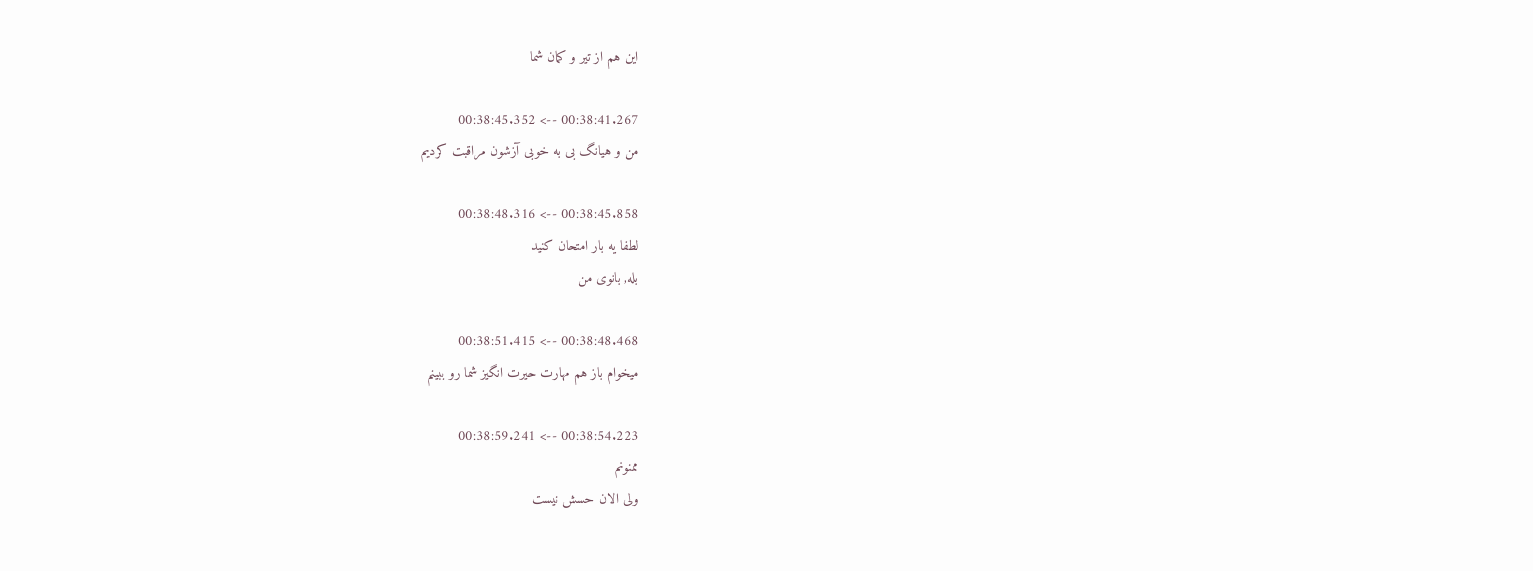این هم از تیر و کمان شما

00:38:41.267 --> 00:38:45.352
من و هیانگ بی به خوبی آزشون مراقبت کردیم

00:38:45.858 --> 00:38:48.316
لطفا یه بار امتحان کنید
بله, بانوی من

00:38:48.468 --> 00:38:51.415
میخوام باز هم مهارت حیرت انگیز شما رو ببینم

00:38:54.223 --> 00:38:59.241
ممنونم
ولی الان حسش نیست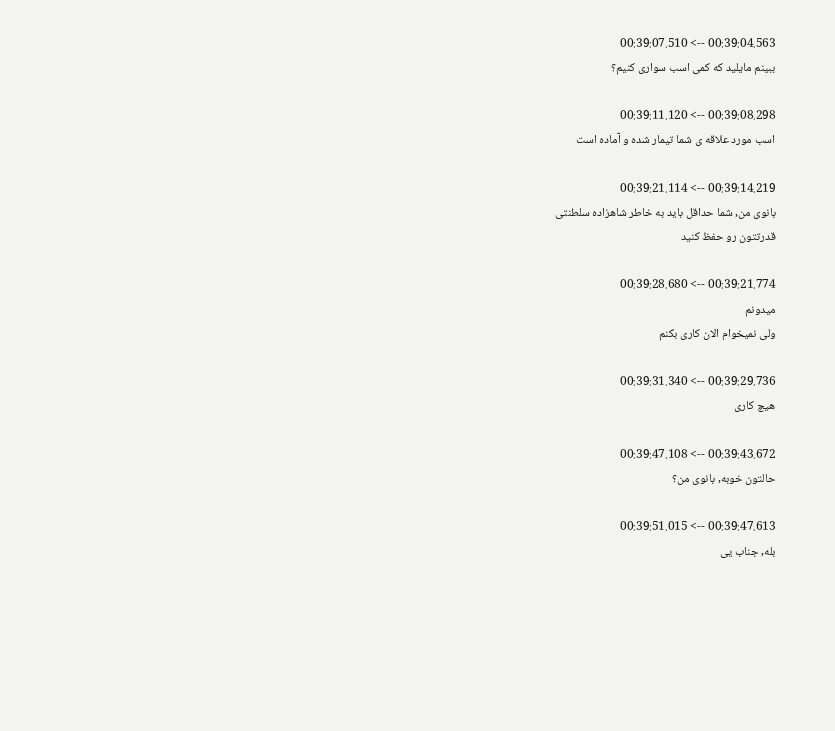00:39:04.563 --> 00:39:07.510
ببینم مایلید که کمی اسب سواری کنیم؟

00:39:08.298 --> 00:39:11.120
اسب مورد علاقه ی شما تیمار شده و آماده است

00:39:14.219 --> 00:39:21.114
بانوی من, شما حداقل باید به خاطر شاهزاده سلطنتی
قدرتتون رو حفظ کنید

00:39:21.774 --> 00:39:28.680
میدونم
ولی نمیخوام الان کاری بکنم

00:39:29.736 --> 00:39:31.340
هیچ کاری

00:39:43.672 --> 00:39:47.108
حالتون خوبه, بانوی من؟

00:39:47.613 --> 00:39:51.015
بله, جناب یی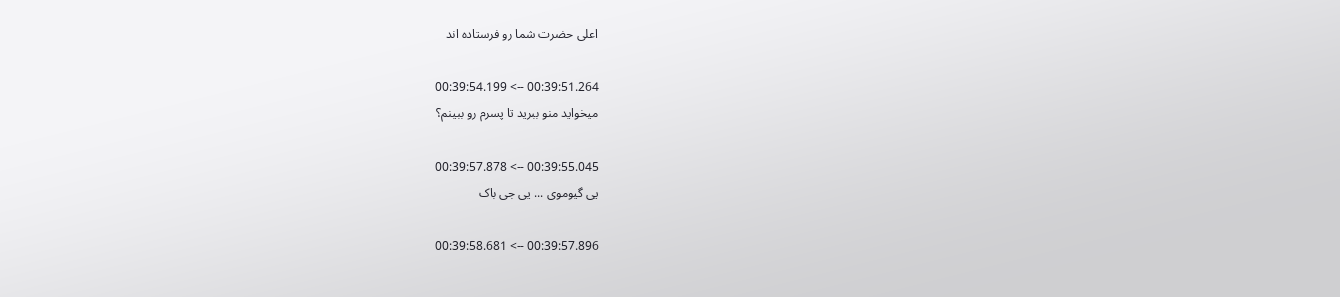اعلی حضرت شما رو فرستاده اند

00:39:51.264 --> 00:39:54.199
میخواید منو ببرید تا پسرم رو ببینم؟

00:39:55.045 --> 00:39:57.878
یی گیوموی ... یی جی باک

00:39:57.896 --> 00:39:58.681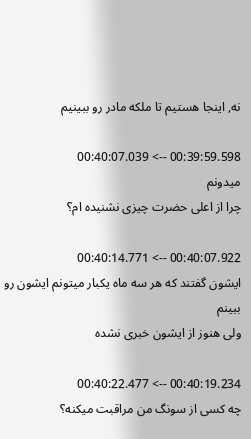نه, اینجا هستیم تا ملکه مادر رو ببینیم

00:39:59.598 --> 00:40:07.039
میدونم
چرا از اعلی حضرت چیزی نشنیده ام؟

00:40:07.922 --> 00:40:14.771
ایشون گفتند که هر سه ماه یکبار میتونم ایشون رو ببینم
ولی هنوز از ایشون خبری نشده

00:40:19.234 --> 00:40:22.477
چه کسی از سونگ من مراقبت میکنه؟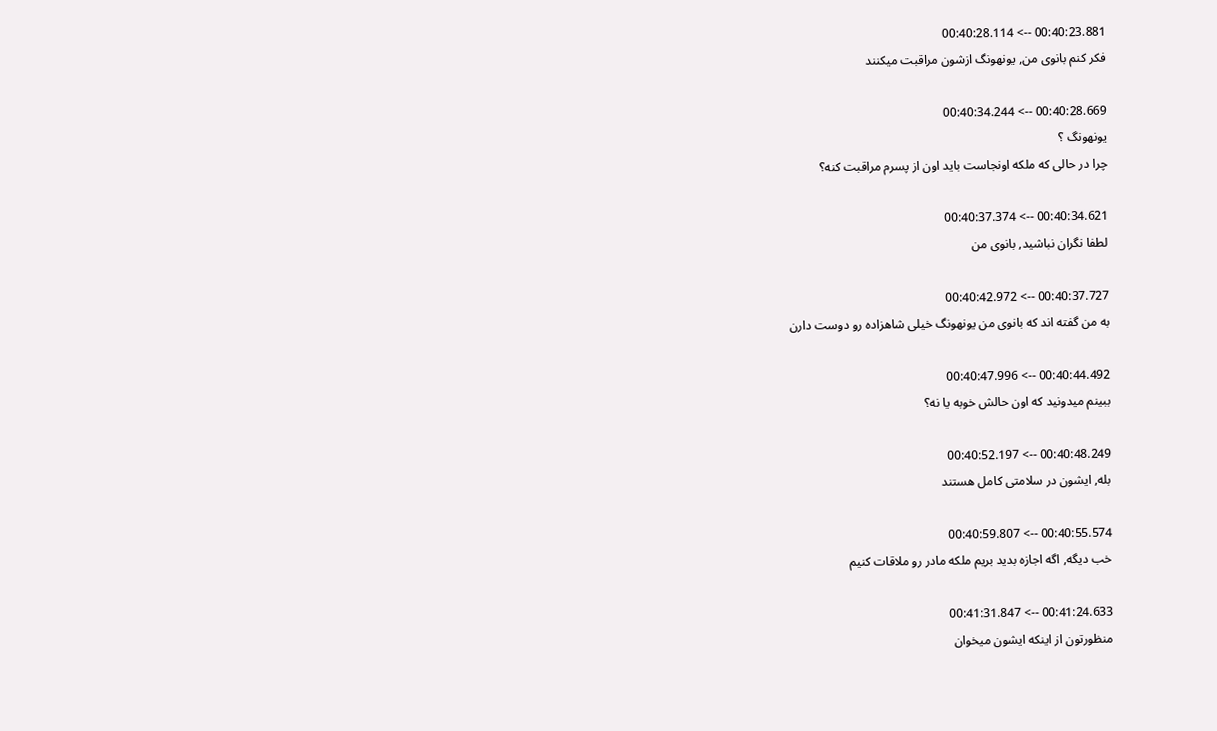00:40:23.881 --> 00:40:28.114
فکر کنم بانوی من, یونهونگ ازشون مراقبت میکنند

00:40:28.669 --> 00:40:34.244
یونهونگ ؟
چرا در حالی که ملکه اونجاست باید اون از پسرم مراقبت کنه؟

00:40:34.621 --> 00:40:37.374
لطفا نگران نباشید, بانوی من

00:40:37.727 --> 00:40:42.972
به من گفته اند که بانوی من یونهونگ خیلی شاهزاده رو دوست دارن

00:40:44.492 --> 00:40:47.996
ببینم میدونید که اون حالش خوبه یا نه؟

00:40:48.249 --> 00:40:52.197
بله, ایشون در سلامتی کامل هستند

00:40:55.574 --> 00:40:59.807
خب دیگه, اگه اجازه بدید بریم ملکه مادر رو ملاقات کنیم

00:41:24.633 --> 00:41:31.847
منظورتون از اینکه ایشون میخوان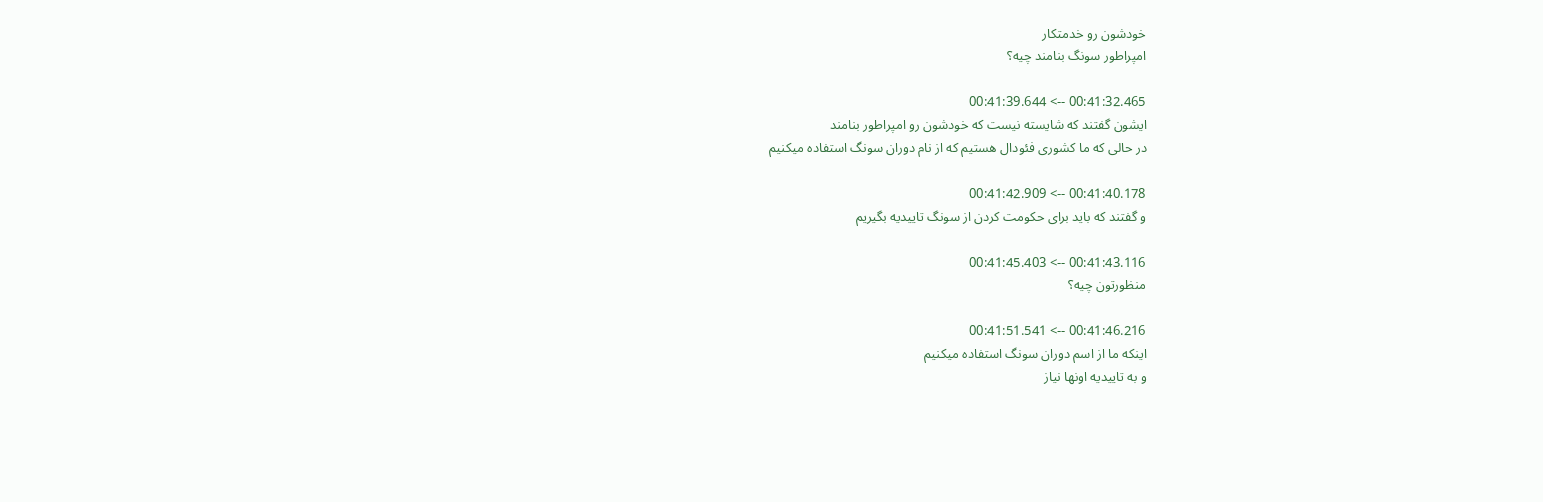خودشون رو خدمتکار
امپراطور سونگ بنامند چیه؟

00:41:32.465 --> 00:41:39.644
ایشون گفتند که شایسته نیست که خودشون رو امپراطور بنامند
در حالی که ما کشوری فئودال هستیم که از نام دوران سونگ استفاده میکنیم

00:41:40.178 --> 00:41:42.909
و گفتند که باید برای حکومت کردن از سونگ تاییدیه بگیریم

00:41:43.116 --> 00:41:45.403
منظورتون چیه؟

00:41:46.216 --> 00:41:51.541
اینکه ما از اسم دوران سونگ استفاده میکنیم
و به تاییدیه اونها نیاز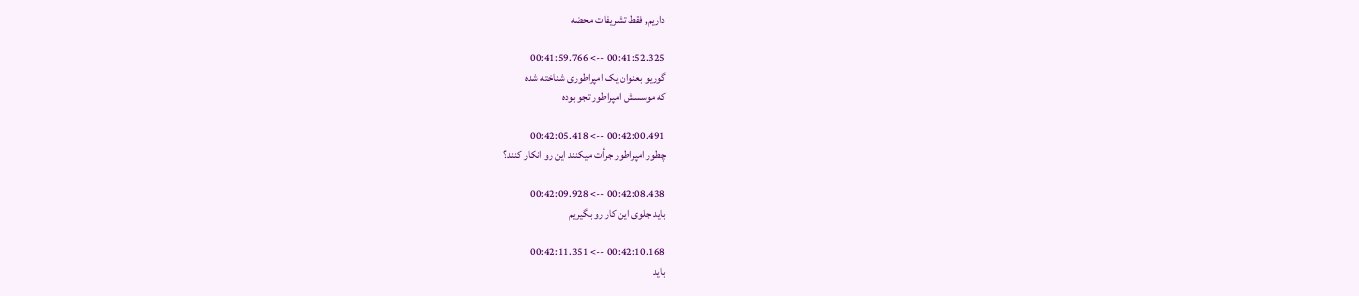داریم, فقط تشریفات محضه

00:41:52.325 --> 00:41:59.766
گوریو بعنوان یک امپراطوری شناخته شده
که موسسش امپراطور تجو بوده

00:42:00.491 --> 00:42:05.418
چطور امپراطور جرأت میکنند این رو انکار کنند؟

00:42:08.438 --> 00:42:09.928
باید جلوی این کار رو بگیریم

00:42:10.168 --> 00:42:11.351
باید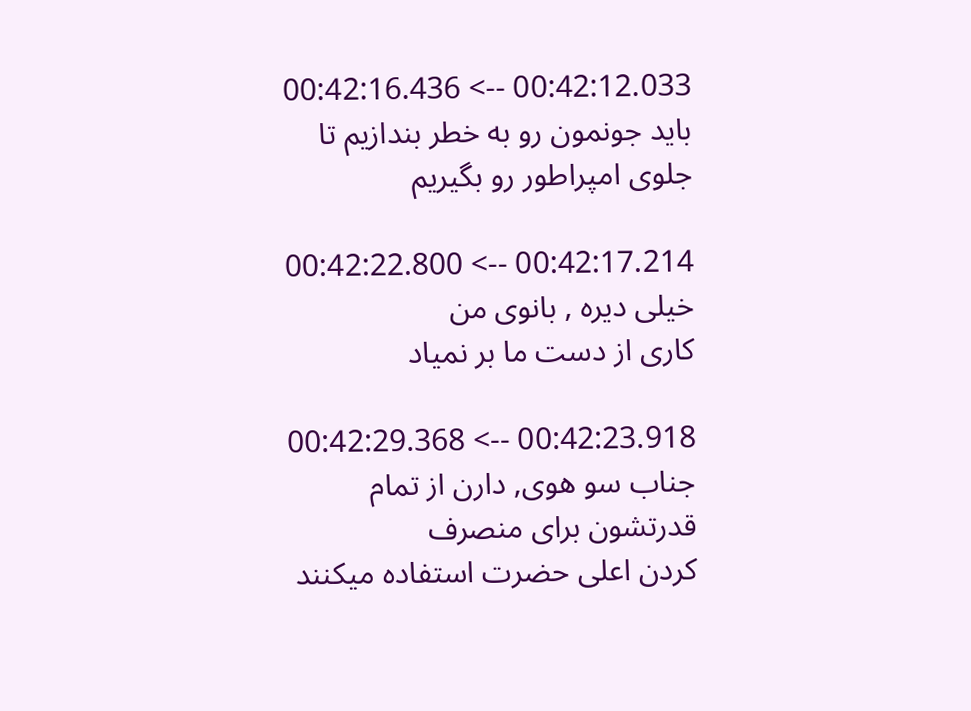00:42:12.033 --> 00:42:16.436
باید جونمون رو به خطر بندازیم تا جلوی امپراطور رو بگیریم

00:42:17.214 --> 00:42:22.800
خیلی دیره , بانوی من
کاری از دست ما بر نمیاد

00:42:23.918 --> 00:42:29.368
جناب سو هوی, دارن از تمام قدرتشون برای منصرف
کردن اعلی حضرت استفاده میکنند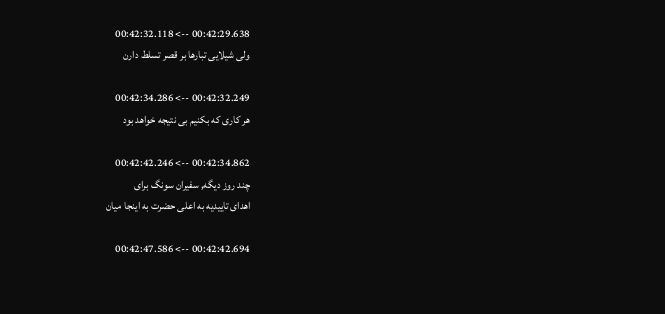00:42:29.638 --> 00:42:32.118
ولی شیلایی تبارها بر قصر تسلط دارن

00:42:32.249 --> 00:42:34.286
هر کاری که بکنیم بی نتیجه خواهد بود

00:42:34.862 --> 00:42:42.246
چند روز دیگه, سفیران سونگ برای
اهدای تاییدیه به اعلی حضرت به اینجا میان

00:42:42.694 --> 00:42:47.586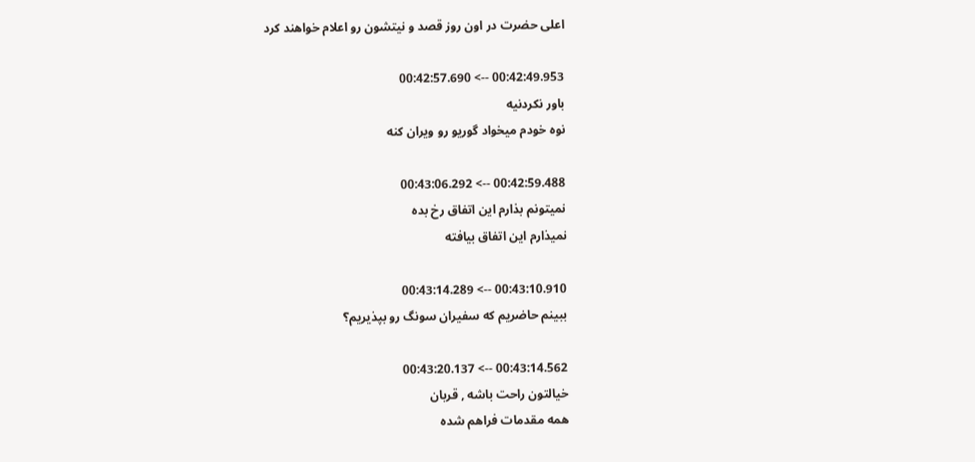اعلی حضرت در اون روز قصد و نیتشون رو اعلام خواهند کرد

00:42:49.953 --> 00:42:57.690
باور نکردنیه
نوه خودم میخواد گوریو رو ویران کنه

00:42:59.488 --> 00:43:06.292
نمیتونم بذارم این اتفاق رخ بده
نمیذارم این اتفاق بیافته

00:43:10.910 --> 00:43:14.289
ببینم حاضریم که سفیران سونگ رو بپذیریم؟

00:43:14.562 --> 00:43:20.137
خیالتون راحت باشه , قربان
همه مقدمات فراهم شده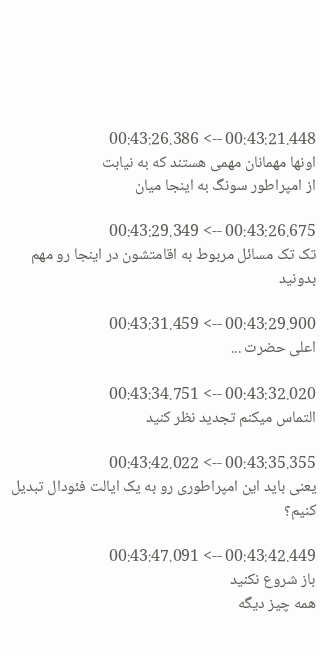00:43:21.448 --> 00:43:26.386
اونها مهمانان مهمی هستند که به نیابت
از امپراطور سونگ به اینجا میان

00:43:26.675 --> 00:43:29.349
تک تک مسائل مربوط به اقامتشون در اینجا رو مهم بدونید

00:43:29.900 --> 00:43:31.459
اعلی حضرت ...

00:43:32.020 --> 00:43:34.751
التماس میکنم تجدید نظر کنید

00:43:35.355 --> 00:43:42.022
یعنی باید این امپراطوری رو به یک ایالت فئودال تبدیل کنیم؟

00:43:42.449 --> 00:43:47.091
باز شروع نکنید
همه چیز دیگه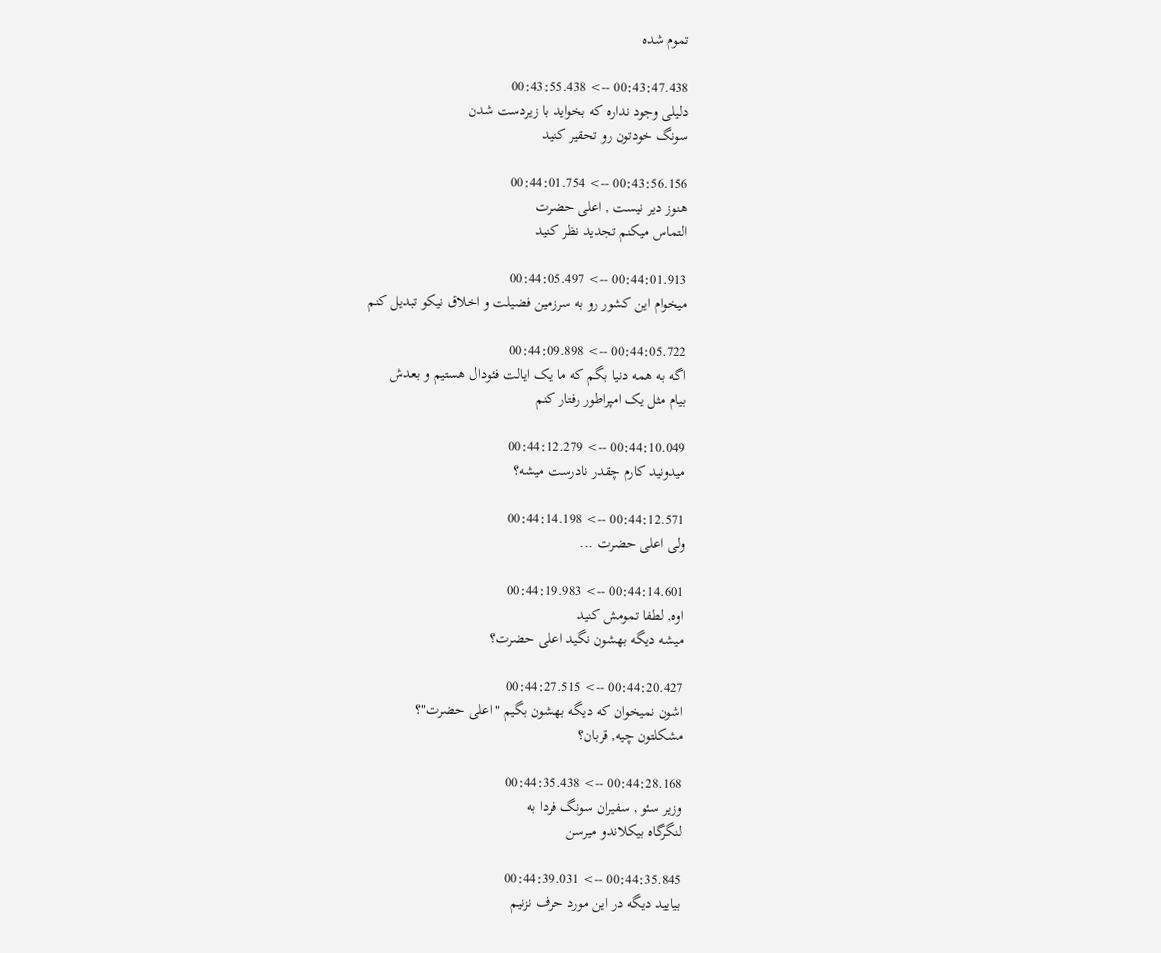تموم شده

00:43:47.438 --> 00:43:55.438
دلیلی وجود نداره که بخواید با زیردست شدن
سونگ خودتون رو تحقیر کنید

00:43:56.156 --> 00:44:01.754
هنوز دیر نیست , اعلی حضرت
التماس میکنم تجدید نظر کنید

00:44:01.913 --> 00:44:05.497
میخوام این کشور رو به سرزمین فضیلت و اخلاق نیکو تبدیل کنم

00:44:05.722 --> 00:44:09.898
اگه به همه دنیا بگم که ما یک ایالت فئودال هستیم و بعدش
بیام مثل یک امپراطور رفتار کنم

00:44:10.049 --> 00:44:12.279
میدونید کارم چقدر نادرست میشه؟

00:44:12.571 --> 00:44:14.198
ولی اعلی حضرت ...

00:44:14.601 --> 00:44:19.983
اوه, لطفا تمومش کنید
میشه دیگه بهشون نگید اعلی حضرت؟

00:44:20.427 --> 00:44:27.515
اشون نمیخوان که دیگه بهشون بگیم "اعلی حضرت"؟
مشکلتون چیه, قربان؟

00:44:28.168 --> 00:44:35.438
وزیر سئو , سفیران سونگ فردا به
لنگرگاه بیکلاندو میرسن

00:44:35.845 --> 00:44:39.031
بیایید دیگه در این مورد حرف نزنیم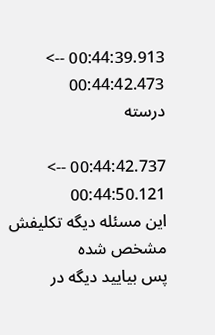00:44:39.913 --> 00:44:42.473
درسته

00:44:42.737 --> 00:44:50.121
این مسئله دیگه تکلیفش مشخص شده
پس بیایید دیگه در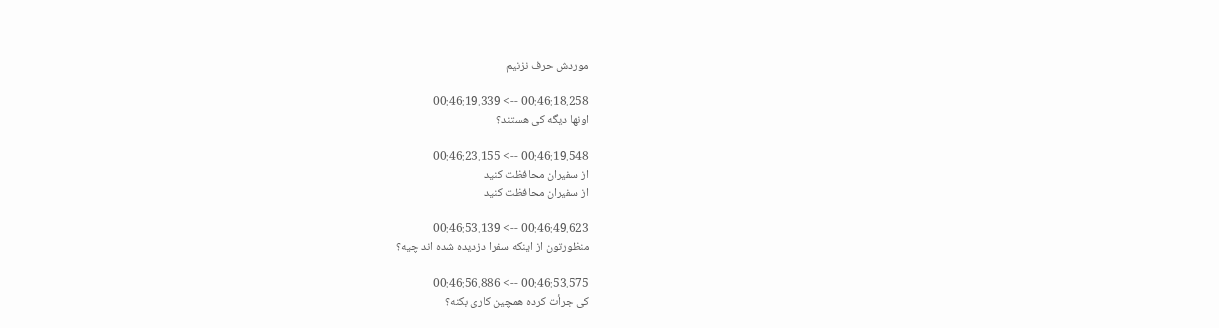موردش حرف نزنیم

00:46:18.258 --> 00:46:19.339
اونها دیگه کی هستند؟

00:46:19.548 --> 00:46:23.155
از سفیران محافظت کنید
از سفیران محافظت کنید

00:46:49.623 --> 00:46:53.139
منظورتون از اینکه سفرا دزدیده شده اند چیه؟

00:46:53.575 --> 00:46:56.886
کی جرأت کرده همچین کاری بکنه؟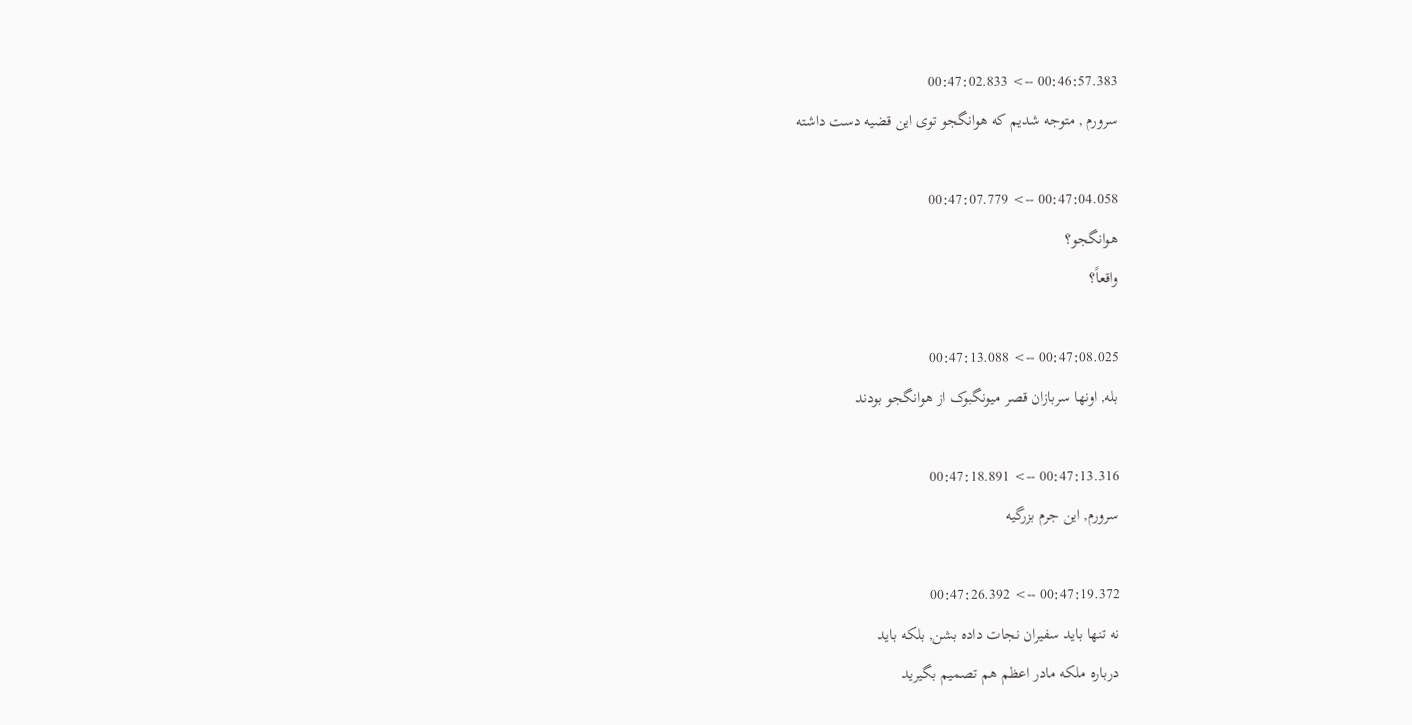00:46:57.383 --> 00:47:02.833
سرورم , متوجه شدیم که هوانگجو توی این قضیه دست داشته

00:47:04.058 --> 00:47:07.779
هوانگجو؟
واقعاً؟

00:47:08.025 --> 00:47:13.088
بله, اونها سربازان قصر میونگبوک از هوانگجو بودند

00:47:13.316 --> 00:47:18.891
سرورم, این جرم بزرگیه

00:47:19.372 --> 00:47:26.392
نه تنها باید سفیران نجات داده بشن, بلکه باید
درباره ملکه مادر اعظم هم تصمیم بگیرید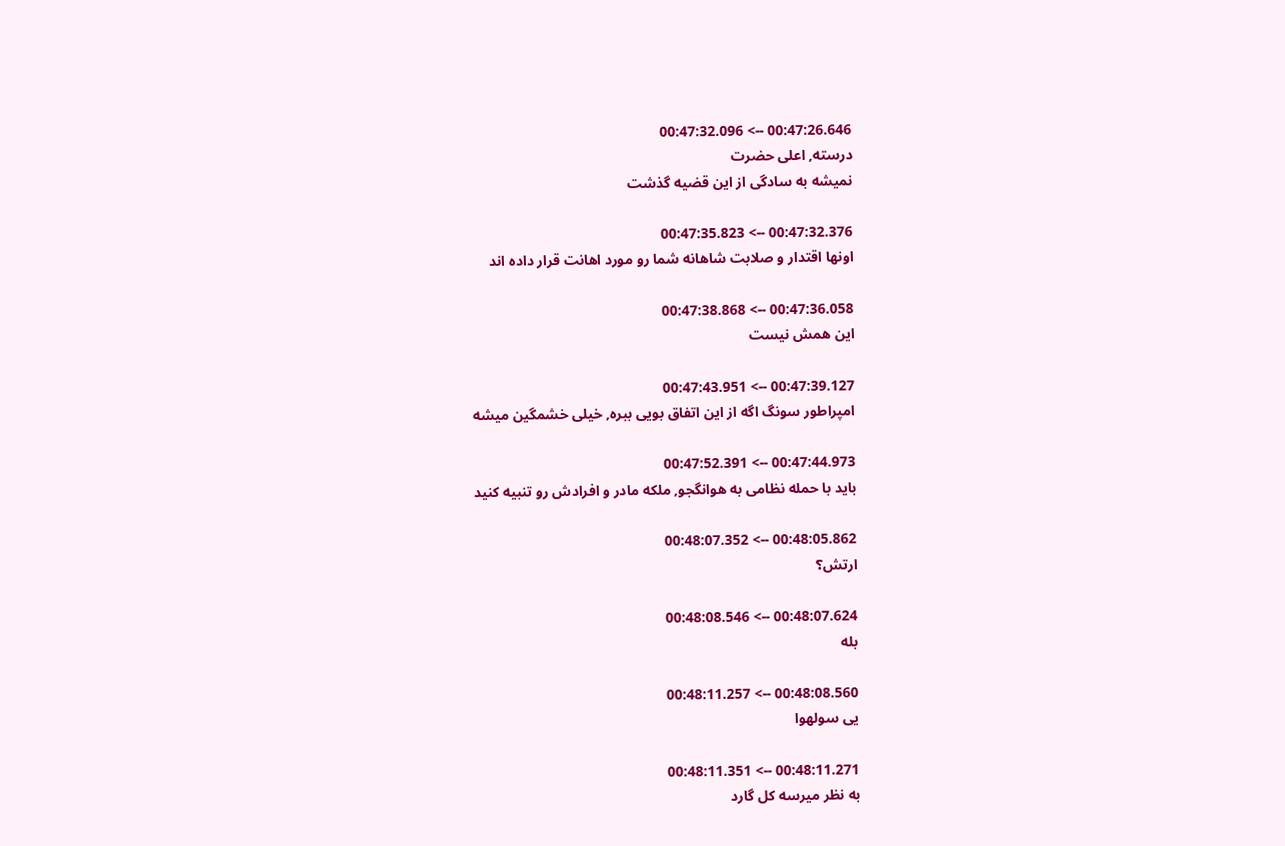00:47:26.646 --> 00:47:32.096
درسته, اعلی حضرت
نمیشه به سادگی از این قضیه گذشت

00:47:32.376 --> 00:47:35.823
اونها اقتدار و صلابت شاهانه شما رو مورد اهانت قرار داده اند

00:47:36.058 --> 00:47:38.868
این همش نیست

00:47:39.127 --> 00:47:43.951
امپراطور سونگ اگه از این اتفاق بویی ببره, خیلی خشمگین میشه

00:47:44.973 --> 00:47:52.391
باید با حمله نظامی به هوانگجو, ملکه مادر و افرادش رو تنبیه کنید

00:48:05.862 --> 00:48:07.352
ارتش؟

00:48:07.624 --> 00:48:08.546
بله

00:48:08.560 --> 00:48:11.257
یی سولهوا

00:48:11.271 --> 00:48:11.351
به نظر میرسه کل گارد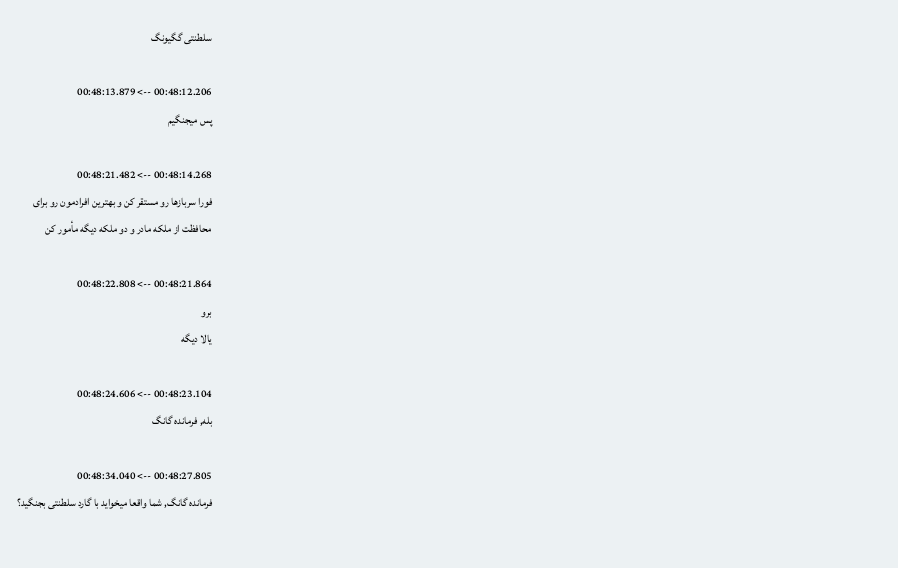سلطنتی گگیونگ

00:48:12.206 --> 00:48:13.879
پس میجنگیم

00:48:14.268 --> 00:48:21.482
فورا سربازها رو مستقر کن و بهترین افرادمون رو برای
محافظت از ملکه مادر و دو ملکه دیگه مأمور کن

00:48:21.864 --> 00:48:22.808
برو
یالا دیگه

00:48:23.104 --> 00:48:24.606
بله, فرمانده گانگ

00:48:27.805 --> 00:48:34.040
فرمانده گانگ, شما واقعا میخواید با گارد سلطنتی بجنگید؟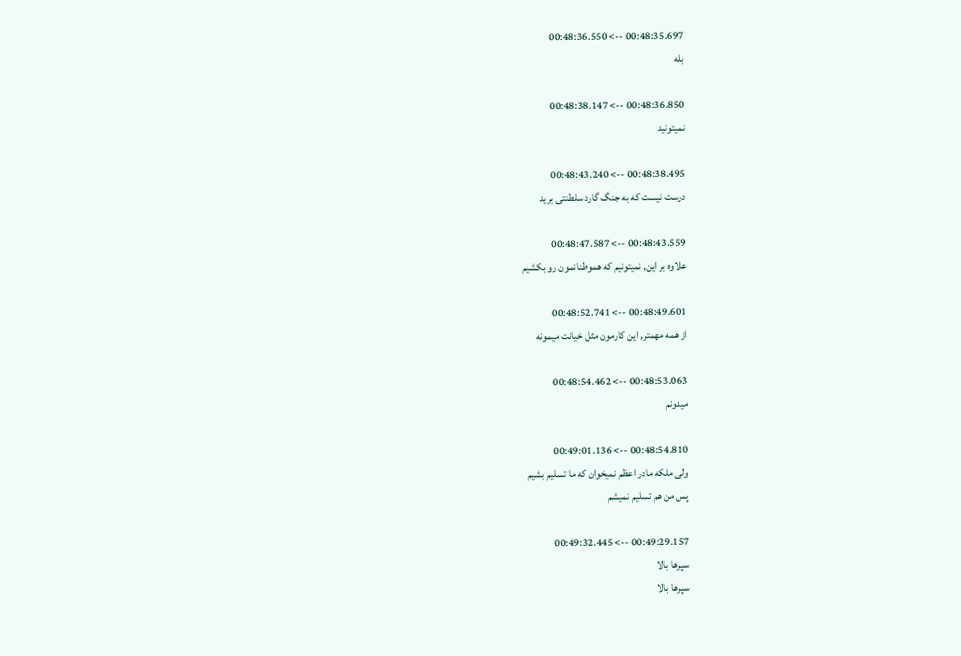00:48:35.697 --> 00:48:36.550
بله

00:48:36.850 --> 00:48:38.147
نمیتونید

00:48:38.495 --> 00:48:43.240
درست نیست که به جنگ گارد سلطنتی برید

00:48:43.559 --> 00:48:47.587
علاوه بر این, نمیتونیم که هموطنانمون رو بکشیم

00:48:49.601 --> 00:48:52.741
از همه مهمتر, این کارمون مثل خیانت میمونه

00:48:53.063 --> 00:48:54.462
میدونم

00:48:54.810 --> 00:49:01.136
ولی ملکه مادر اعظم نمیخوان که ما تسلیم بشیم
پس من هم تسلیم نمیشم

00:49:29.157 --> 00:49:32.445
سپرها بالا
سپرها بالا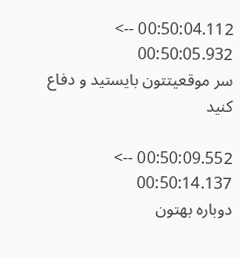00:50:04.112 --> 00:50:05.932
سر موقعیتتون بایستید و دفاع کنید

00:50:09.552 --> 00:50:14.137
دوباره بهتون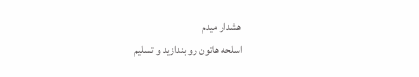هشدار میدم
اسلحه هاتون رو بندازید و تسلیم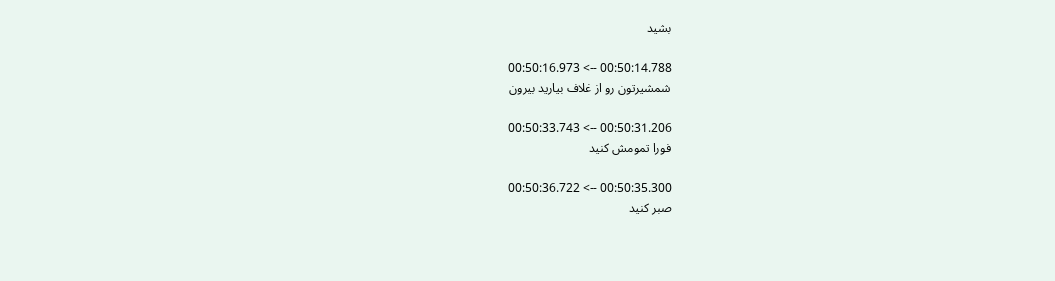بشید

00:50:14.788 --> 00:50:16.973
شمشیرتون رو از غلاف بیارید بیرون

00:50:31.206 --> 00:50:33.743
فورا تمومش کنید

00:50:35.300 --> 00:50:36.722
صبر کنید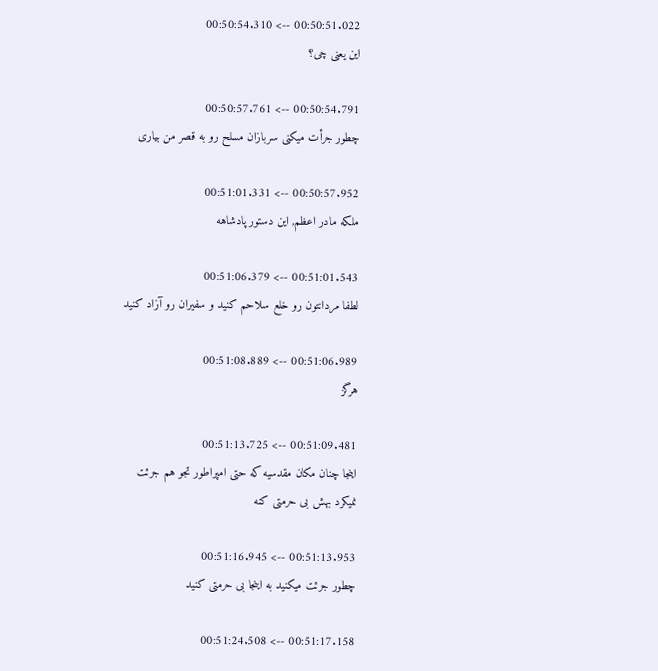00:50:51.022 --> 00:50:54.310
این یعنی چی؟

00:50:54.791 --> 00:50:57.761
چطور جرأت میکنی سربازان مسلح رو به قصر من بیاری

00:50:57.952 --> 00:51:01.331
ملکه مادر اعظم, این دستور پادشاهه

00:51:01.543 --> 00:51:06.379
لطفا مردانتون رو خلع سلاحم کنید و سفیران رو آزاد کنید

00:51:06.989 --> 00:51:08.889
هرگز

00:51:09.481 --> 00:51:13.725
اینجا چنان مکان مقدسیه که حتی امپراطور تجو هم جرئت
نمیکرد بهش بی حرمتی کنه

00:51:13.953 --> 00:51:16.945
چطور جرئت میکنید به اینجا بی حرمتی کنید

00:51:17.158 --> 00:51:24.508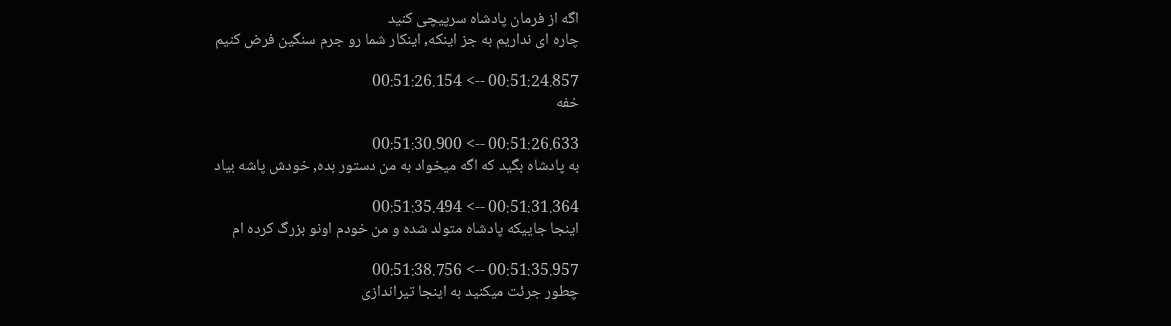اگه از فرمان پادشاه سرپیچی کنید
چاره ای نداریم به جز اینکه, اینکار شما رو جرم سنگین فرض کنیم

00:51:24.857 --> 00:51:26.154
خفه

00:51:26.633 --> 00:51:30.900
به پادشاه بگید که اگه میخواد به من دستور بده, خودش پاشه بیاد

00:51:31.364 --> 00:51:35.494
اینجا جاییکه پادشاه متولد شده و من خودم اونو بزرگ کرده ام

00:51:35.957 --> 00:51:38.756
چطور جرئت میکنید به اینجا تیراندازی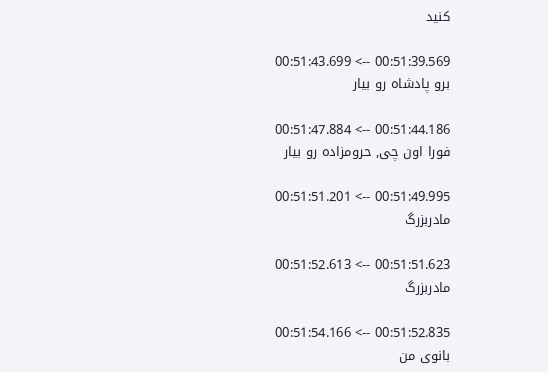کنید

00:51:39.569 --> 00:51:43.699
برو پادشاه رو بیار

00:51:44.186 --> 00:51:47.884
فورا اون چی, حرومزاده رو بیار

00:51:49.995 --> 00:51:51.201
مادربزرگ

00:51:51.623 --> 00:51:52.613
مادربزرگ

00:51:52.835 --> 00:51:54.166
بانوی من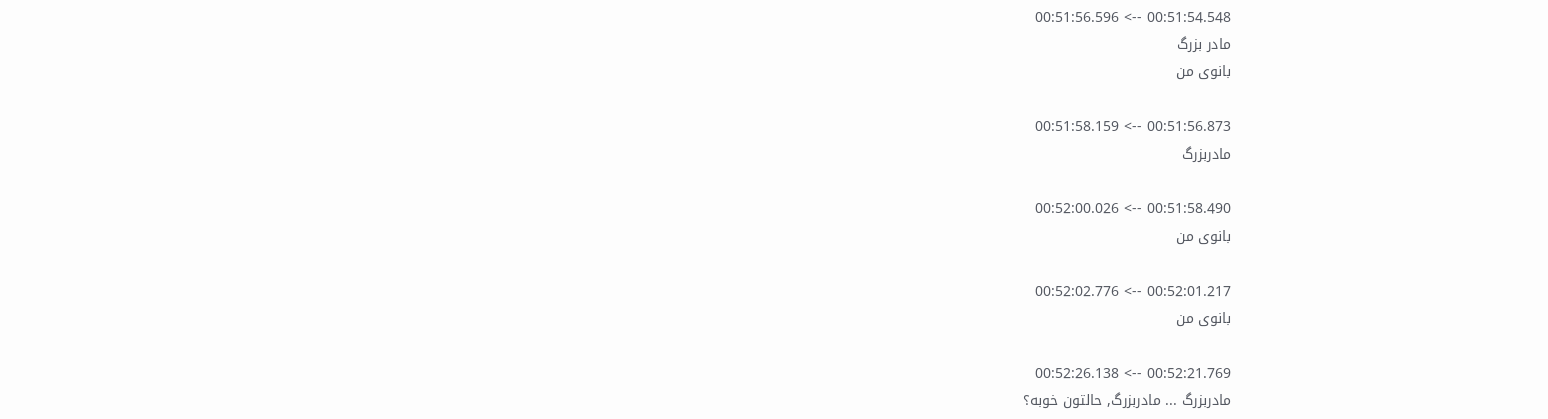00:51:54.548 --> 00:51:56.596
مادر بزرگ
بانوی من

00:51:56.873 --> 00:51:58.159
مادربزرگ

00:51:58.490 --> 00:52:00.026
بانوی من

00:52:01.217 --> 00:52:02.776
بانوی من

00:52:21.769 --> 00:52:26.138
مادربزرگ ... مادربزرگ, حالتون خوبه؟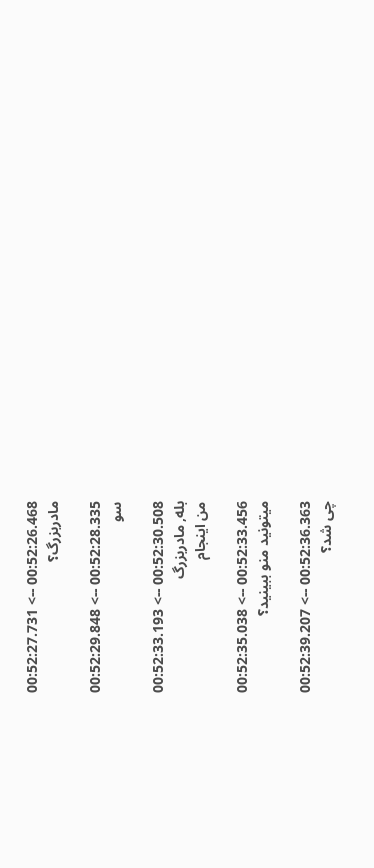00:52:26.468 --> 00:52:27.731
مادربزرگ؟

00:52:28.335 --> 00:52:29.848
سو

00:52:30.508 --> 00:52:33.193
بله, مادربزرگ
من اینجام

00:52:33.456 --> 00:52:35.038
میتونید منو ببینید؟

00:52:36.363 --> 00:52:39.207
چی شد؟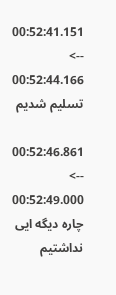00:52:41.151 --> 00:52:44.166
تسلیم شدیم

00:52:46.861 --> 00:52:49.000
چاره دیگه ایی نداشتیم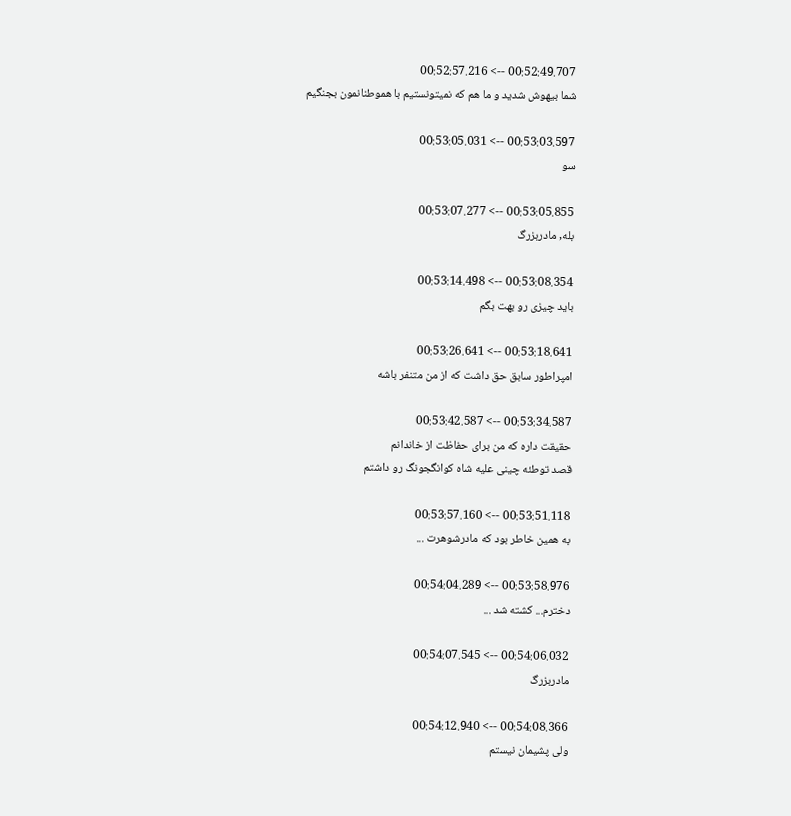00:52:49.707 --> 00:52:57.216
شما بیهوش شدید و ما هم که نمیتونستیم با هموطنانمون بجنگیم

00:53:03.597 --> 00:53:05.031
سو

00:53:05.855 --> 00:53:07.277
بله, مادربزرگ

00:53:08.354 --> 00:53:14.498
باید چیزی رو بهت بگم

00:53:18.641 --> 00:53:26.641
امپراطور سابق حق داشت که از من متنفر باشه

00:53:34.587 --> 00:53:42.587
حقیقت داره که من برای حفاظت از خاندانم
قصد توطئه چینی علیه شاه کوانگجونگ رو داشتم

00:53:51.118 --> 00:53:57.160
به همین خاطر بود که مادرشوهرت ...

00:53:58.976 --> 00:54:04.289
دخترم... کشته شد ...

00:54:06.032 --> 00:54:07.545
مادربزرگ

00:54:08.366 --> 00:54:12.940
ولی پشیمان نیستم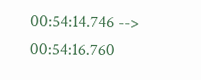00:54:14.746 --> 00:54:16.760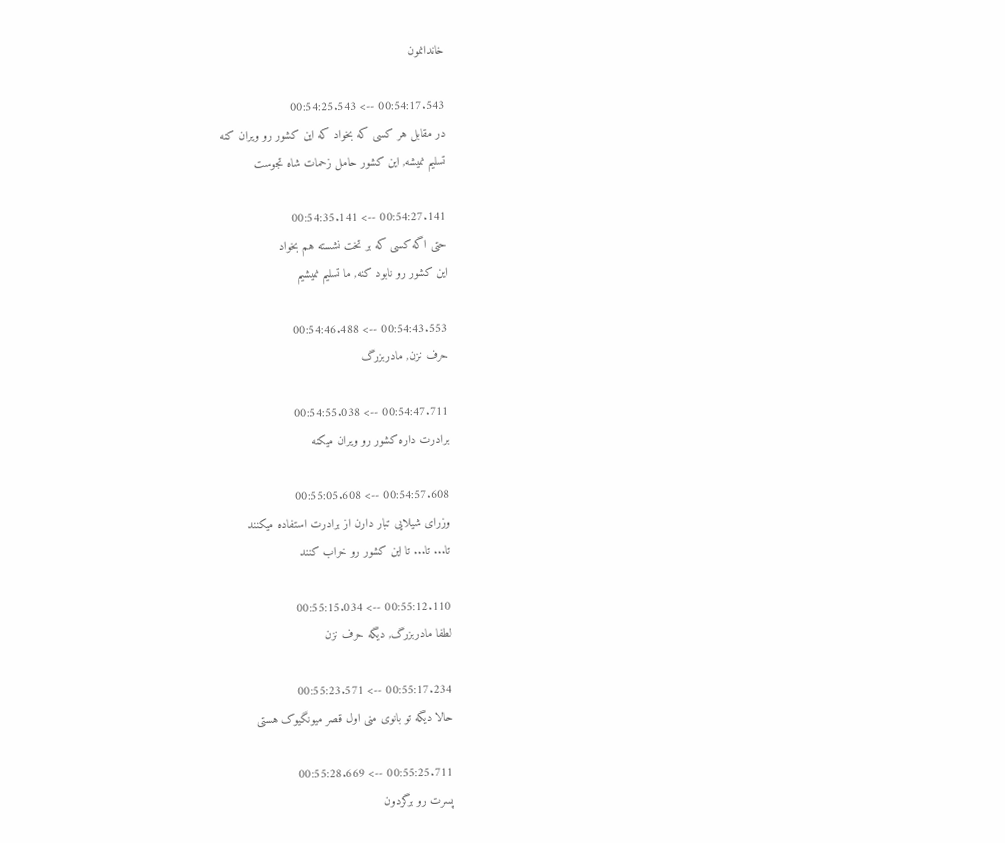خاندانمون

00:54:17.543 --> 00:54:25.543
در مقابل هر کسی که بخواد که این کشور رو ویران کنه
تسلیم نميشه, این کشور حامل زحمات شاه تجوست

00:54:27.141 --> 00:54:35.141
حتی اگه کسی که بر تخت نشسته هم بخواد
این کشور رو نابود کنه, ما تسلیم نمیشیم

00:54:43.553 --> 00:54:46.488
حرف نزن, مادربزرگ

00:54:47.711 --> 00:54:55.038
برادرت داره کشور رو ویران میکنه

00:54:57.608 --> 00:55:05.608
وزرای شیلایی تبار دارن از برادرت استفاده میکنند
تا... تا... تا این کشور رو خراب کنند

00:55:12.110 --> 00:55:15.034
لطفا مادربزرگ, دیگه حرف نزن

00:55:17.234 --> 00:55:23.571
حالا دیگه تو بانوی منی اول قصر میونگیوک هستی

00:55:25.711 --> 00:55:28.669
پسرت رو برگردون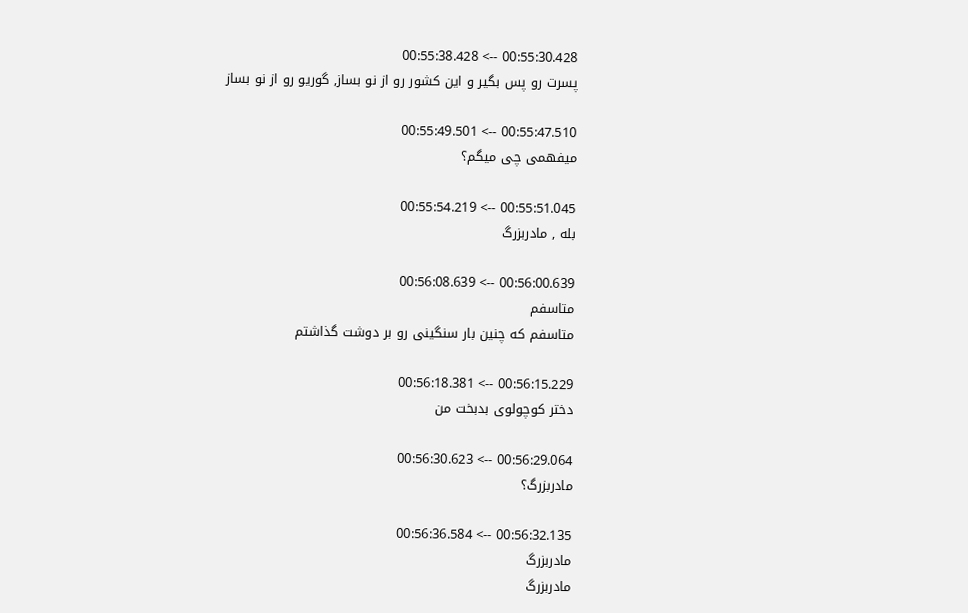00:55:30.428 --> 00:55:38.428
پسرت رو پس بگیر و این کشور رو از نو بساز, گوریو رو از نو بساز

00:55:47.510 --> 00:55:49.501
میفهمی چی میگم؟

00:55:51.045 --> 00:55:54.219
بله , مادربزرگ

00:56:00.639 --> 00:56:08.639
متاسفم
متاسفم که چنین بار سنگینی رو بر دوشت گذاشتم

00:56:15.229 --> 00:56:18.381
دختر کوچولوی بدبخت من

00:56:29.064 --> 00:56:30.623
مادربزرگ؟

00:56:32.135 --> 00:56:36.584
مادربزرگ
مادربزرگ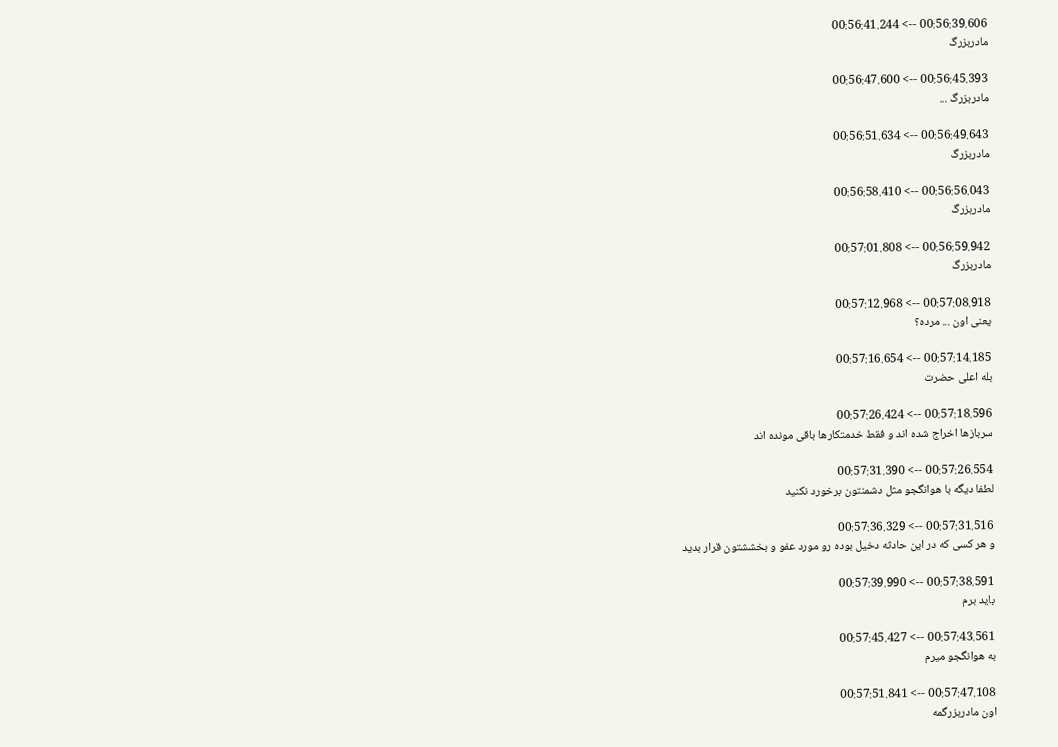00:56:39.606 --> 00:56:41.244
مادربزرگ

00:56:45.393 --> 00:56:47.600
مادربزرگ ...

00:56:49.643 --> 00:56:51.634
مادربزرگ

00:56:56.043 --> 00:56:58.410
مادربزرگ

00:56:59.942 --> 00:57:01.808
مادربزرگ

00:57:08.918 --> 00:57:12.968
یعنی اون ... مرده؟

00:57:14.185 --> 00:57:16.654
بله اعلی حضرت

00:57:18.596 --> 00:57:26.424
سربازها اخراج شده اند و فقط خدمتکارها باقی مونده اند

00:57:26.554 --> 00:57:31.390
لطفا دیگه با هوانگجو مثل دشمنتون برخورد نکنید

00:57:31.516 --> 00:57:36.329
و هر کسی که در این حادثه دخیل بوده رو مورد عفو و بخششتون قرار بدید

00:57:38.591 --> 00:57:39.990
باید برم

00:57:43.561 --> 00:57:45.427
به هوانگجو میرم

00:57:47.108 --> 00:57:51.841
اون مادربزرگمه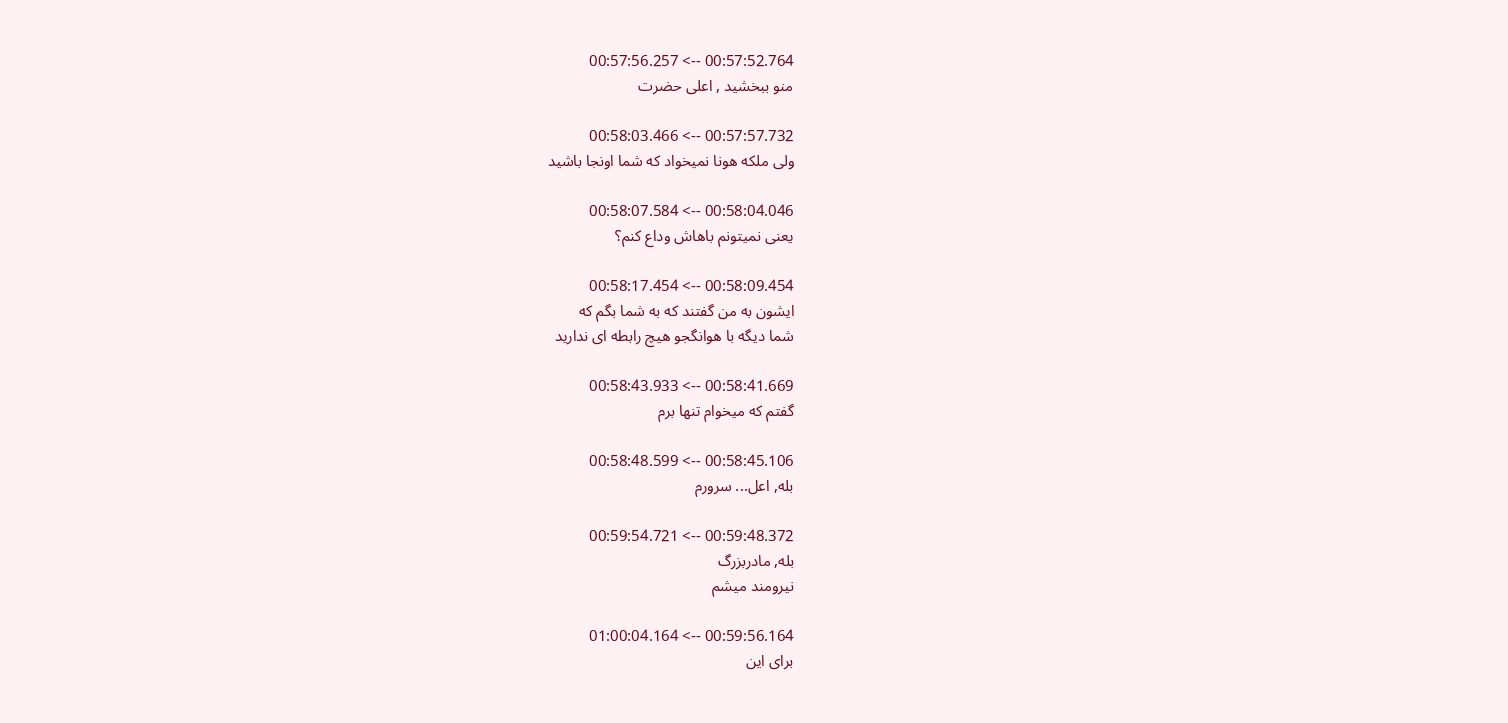00:57:52.764 --> 00:57:56.257
منو ببخشید , اعلی حضرت

00:57:57.732 --> 00:58:03.466
ولی ملکه هونا نمیخواد که شما اونجا باشید

00:58:04.046 --> 00:58:07.584
یعنی نمیتونم باهاش وداع کنم؟

00:58:09.454 --> 00:58:17.454
ایشون به من گفتند که به شما بگم که
شما دیگه با هوانگجو هیچ رابطه ای ندارید

00:58:41.669 --> 00:58:43.933
گفتم که میخوام تنها برم

00:58:45.106 --> 00:58:48.599
بله, اعل... سرورم

00:59:48.372 --> 00:59:54.721
بله, مادربزرگ
نیرومند میشم

00:59:56.164 --> 01:00:04.164
برای این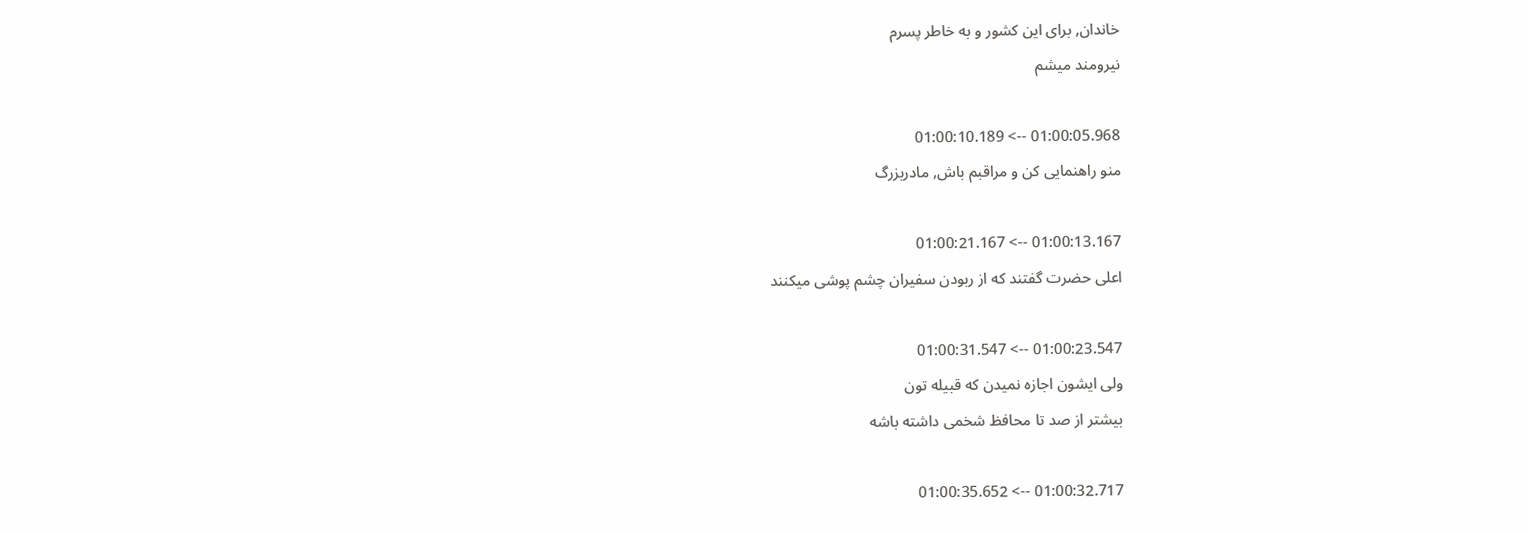خاندان, برای این کشور و به خاطر پسرم
نیرومند میشم

01:00:05.968 --> 01:00:10.189
منو راهنمایی کن و مراقبم باش, مادربزرگ

01:00:13.167 --> 01:00:21.167
اعلی حضرت گفتند که از ربودن سفیران چشم پوشی میکنند

01:00:23.547 --> 01:00:31.547
ولی ایشون اجازه نمیدن که قبیله تون
بیشتر از صد تا محافظ شخمی داشته باشه

01:00:32.717 --> 01:00:35.652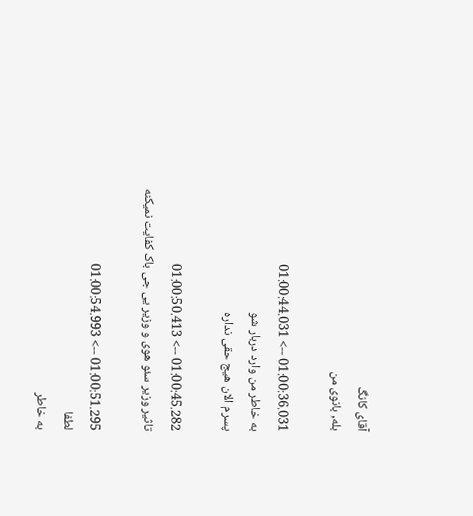آقای کانگ
بله, بانوی من

01:00:36.031 --> 01:00:44.031
به خاطر من وارد دربار شو
پسرم الان هیج حقی نداره

01:00:45.282 --> 01:00:50.413
تاثیر وزیر سئو هوی و وزیر یی جی باک کفایت نمیکنه

01:00:51.295 --> 01:00:54.993
لطفا
به خاطر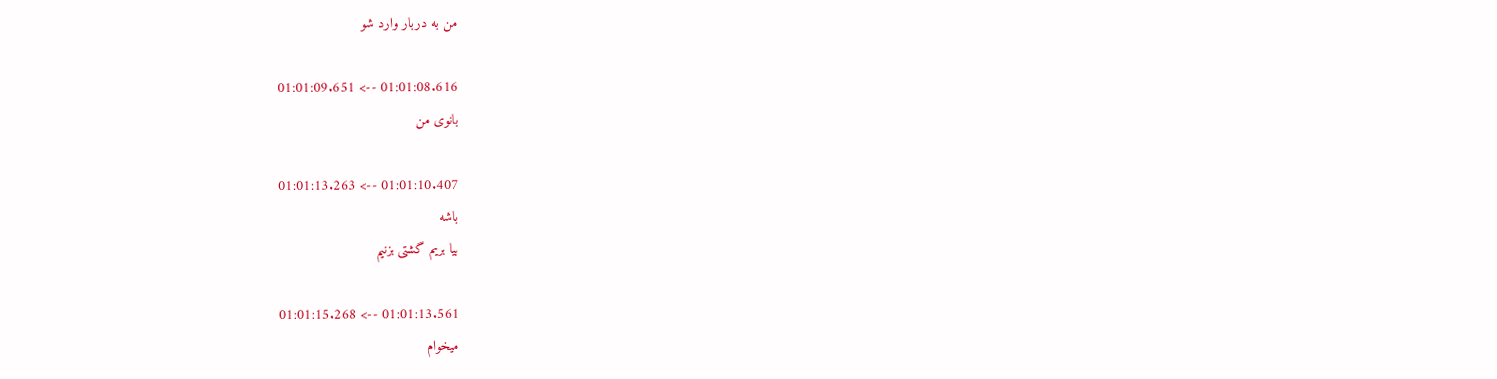من به دربار وارد شو

01:01:08.616 --> 01:01:09.651
بانوی من

01:01:10.407 --> 01:01:13.263
باشه
بیا بریم گشتی بزنیم

01:01:13.561 --> 01:01:15.268
میخوام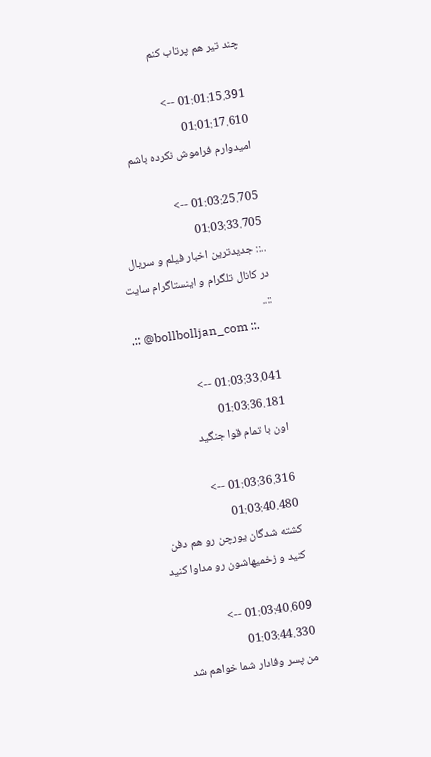چند تیر هم پرتاب کنم

01:01:15.391 --> 01:01:17.610
امیدوارم فراموش نکرده باشم

01:03:25.705 --> 01:03:33.705
..:: جديدترين اخبار فيلم و سريال در کانال تلگرام و اینستاگرام سايت ::..
.:: @bollbolljan_com ::.

01:03:33.041 --> 01:03:36.181
اون با تمام قوا جنگید

01:03:36.316 --> 01:03:40.480
کشته شدگان یورچن رو هم دفن کنید و زخمیهاشون رو مداوا کنید

01:03:40.609 --> 01:03:44.330
من پسر وفادار شما خواهم شد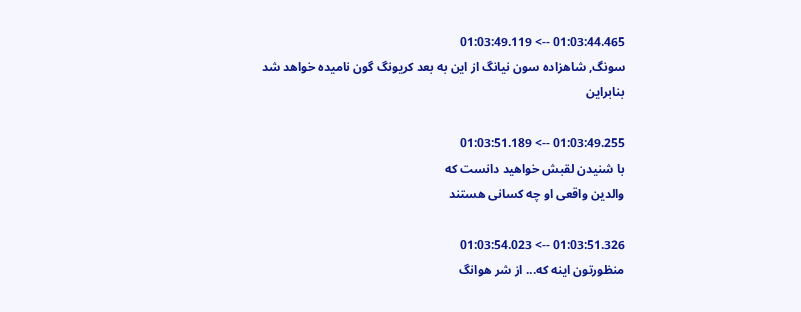01:03:44.465 --> 01:03:49.119
سونگ, شاهزاده سون نیانگ از این به بعد کریونگ گون نامیده خواهد شد
بنابراین

01:03:49.255 --> 01:03:51.189
با شنیدن لقبش خواهید دانست که
والدین واقعی او چه کسانی هستند

01:03:51.326 --> 01:03:54.023
منظورتون اینه که... از شر هوانگ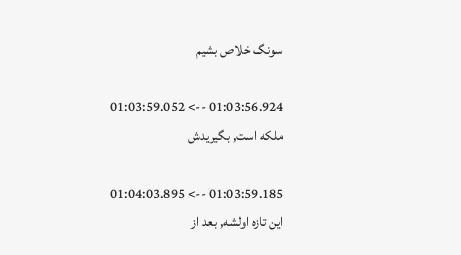سونگ خلاص بشیم

01:03:56.924 --> 01:03:59.052
ملکه است, بگیریدش

01:03:59.185 --> 01:04:03.895
این تازه اولشه, بعد از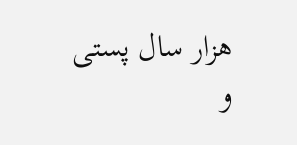هزار سال پستی و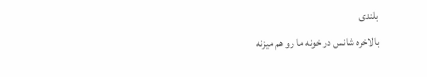بلندی
بالاخره شانس در خونه ما رو هم میزنه